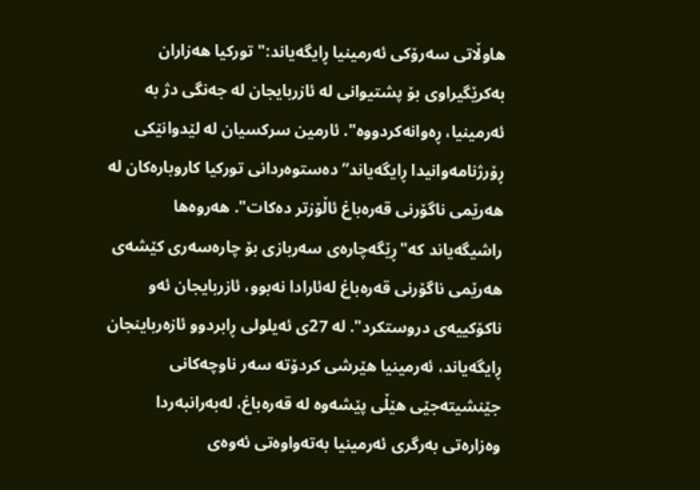هاوڵاتى سه‌رۆکى ئه‌رمینیا ڕایگه‌یاند:" تورکیا هه‌زاران به‌کرێگیراوى بۆ پشتیوانى له‌ ئازربایجان له‌ جه‌نگى دژ به‌ ئه‌رمینیا، ڕه‌وانه‌کردووه‌". ئارمین سرکسیان له‌ لێدوانێکى ڕۆرژنامه‌وانیدا ڕایگه‌یاند”ده‌ستوه‌ردانى تورکیا کاروباره‌کان له‌ هه‌رێمى ناگۆرنى قه‌ره‌باغ ئاڵۆزتر ده‌کات". هه‌روه‌ها راشیگه‌یاند که‌"ڕێگه‌چاره‌ى سه‌ربازى بۆ چاره‌سه‌رى کێشه‌ى هه‌رێمى ناگۆرنى قه‌ره‌باغ له‌ئارادا نه‌بوو، ئازربایجان ئه‌و ناکۆکییه‌ى دروستکرد". له‌ 27ى ئه‌یلولى ڕابردوو ئازه‌رباینجان ڕایگه‌یاند، ئه‌رمینیا هێرشى کردۆته‌ سه‌ر ناوچه‌کانى جێنشیته‌جێى هێڵى پێشه‌وه‌ له‌ قه‌ره‌باغ، له‌به‌رانبه‌ردا وه‌زاره‌تى به‌رگرى ئه‌رمینیا به‌ته‌واوه‌تى ئه‌وه‌ى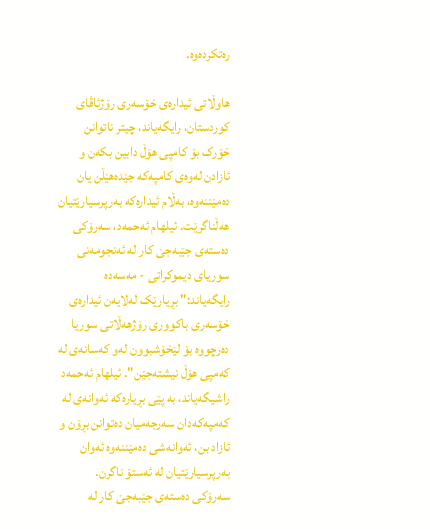ره‌تکرده‌وه‌.

هاوڵاتى ئیداره‌ى خۆسه‌رى رۆژئاڤاى کوردستان، رایگه‌یاند، چیتر ناتوانن خۆرک بۆ کامپى هۆڵ دابین بکه‌ن و ئازادن له‌وه‌ى کامپه‌که‌ جێده‌هێڵن یان ده‌مێننه‌وه‌، به‌ڵام ئیداره‌که‌ به‌رپرسیارێتیان هه‌ڵناگرێت. ئیلهام ئه‌حمه‌د، سه‌رۆکى ده‌سته‌ى جێبه‌جێ کار له‌ ئه‌نجومه‌نى سوریاى دیموکراتى - مه‌سه‌ده‌ رایگه‌یاند:" بڕیارێک له‌لایه‌ن ئیداره‌ى خۆسه‌رى باکوورى رۆژهه‌ڵاتى سوریا ده‌رچووه‌ بۆ لێخۆشبوون له‌و که‌سانه‌ى له‌ که‌مپى هۆڵ نیشته‌جێن". ئیلهام ئه‌حمه‌د راشیگه‌یاند، به‌ پێى بڕیاره‌که‌ ئه‌وانه‌ى له‌ که‌مپه‌که‌دان سه‌رجه‌میان ده‌توانن بڕۆن و ئازاد بن، ئه‌وانه‌شى ده‌مێننه‌وه‌ ئه‌وان به‌رپرسیارێتیان له‌ ئه‌ستۆ ناگرن. سه‌رۆکى ده‌سته‌ى جێبه‌جێ کار له‌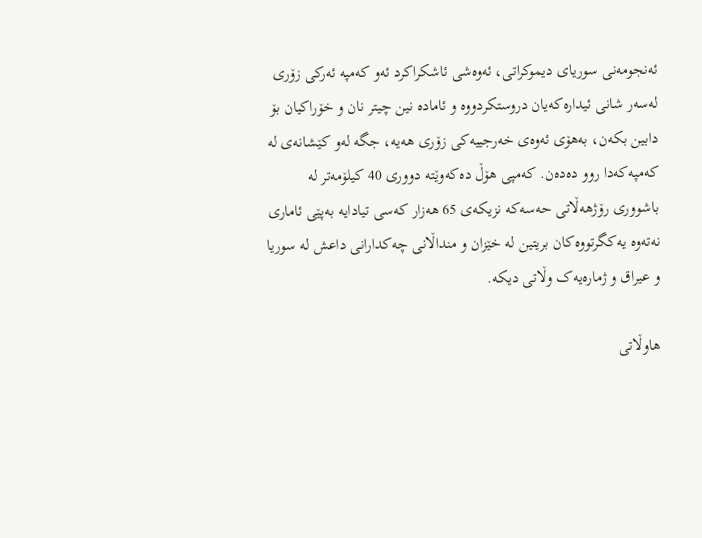ئه‌نجومه‌نى سوریاى دیموکراتی، ئه‌وه‌شى ئاشکراکرد ئه‌و که‌مپه‌ ئه‌رکى زۆرى له‌سه‌ر شانى ئیداره‌که‌یان دروستکردووه‌ و ئاماده‌ نین چیتر نان و خۆراکیان بۆ دابین بکه‌ن، به‌هۆى ئه‌وه‌ى خه‌رجییه‌کى زۆرى هه‌یه‌، جگه‌ له‌و کێشانه‌ى له‌ که‌مپه‌که‌دا روو ده‌ده‌ن. که‌مپى هۆڵ ده‌که‌وێته‌ دوورى 40 کیلۆمه‌تر له‌ باشوورى رۆژهه‌ڵاتى حه‌سه‌که‌ نزیکه‌ى 65 هه‌زار که‌سى تیادایه‌ به‌پێى ئامارى نه‌ته‌وه‌ یه‌کگرتووه‌کان بریتین له‌ خێزان و منداڵانى چه‌کدارانى داعش له‌ سوریا و عیراق و ژماره‌یه‌ک وڵاتى دیکه‌.

هاوڵاتى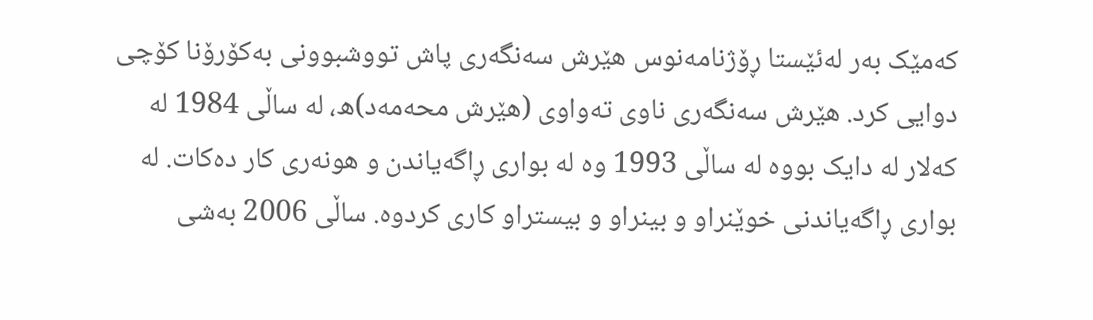که‌مێک به‌ر له‌ئێستا ڕۆژنامه‌نوس هێرش سه‌نگه‌رى پاش تووشبوونى به‌کۆرۆنا کۆچى دوایى کرد. هێرش سه‌نگه‌رى ناوى ته‌واوى (هێرش محه‌مه‌د)ه‌، له‌ ساڵى 1984 له‌ که‌لار له‌ دایک بووه‌ له‌ ساڵى 1993 وه‌ له‌ بوارى ڕاگه‌یاندن و هونه‌رى کار ده‌کات. له‌ بوارى ڕاگه‌یاندنى خوێنراو و بینراو و بیستراو کارى کردوه‌. ساڵى 2006 به‌شى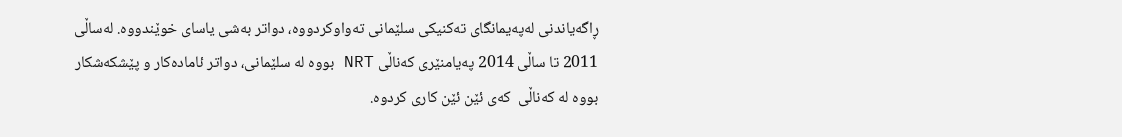ڕاگه‌یاندنى له‌په‌یمانگاى ته‌کنیکى سلێمانى ته‌واوکردووه، دواتر به‌شى یاساى خوێندووه‌‌. له‌ساڵى  2011 تا ساڵى 2014 په‌یامنێرى که‌ناڵى NRT بووه‌ له‌ سلێمانی، دواتر ئاماده‌کار و پێشکه‌شکار بووه‌ له‌ که‌ناڵى  که‌ى ئێن ئێن کارى کردوه‌.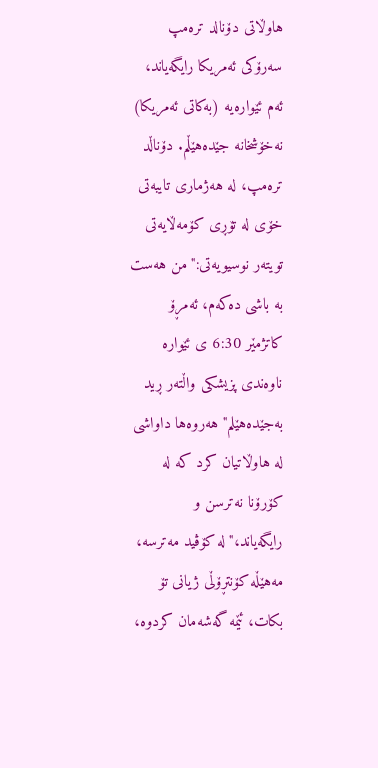هاوڵاتى دۆنالد تره‌مپ سه‌رۆکى ئه‌مریکا رایگه‌یاند، ئه‌م ئێواره‌یه‌ (به‌کاتى ئه‌مریکا) نه‌خۆشخانه‌ جێده‌هێڵم. دۆناڵد تره‌مپ، له‌ هه‌ژمارى تایبه‌تى خۆى له‌ تۆڕى کۆمه‌ڵایه‌تى تویته‌ر نوسیویه‌تى:"من هه‌ست به‌ باشى ده‌که‌م، ئه‌مڕۆ کاتژمێر 6:30 ى ئێواره‌ ناوه‌ندى پزیشکى واڵته‌ر ڕید به‌جێده‌هێلم" هه‌روه‌ها داواشى له‌ هاوڵاتیان کرد که‌ له‌ کۆرۆنا نه‌ترسن و رایگه‌یاند،"له‌ کۆڤید مه‌ترسه‌، مه‌هێڵه‌ کۆنتڕۆڵى ژیانى تۆ بکات، ئێمه‌ گه‌شه‌مان کردوه‌،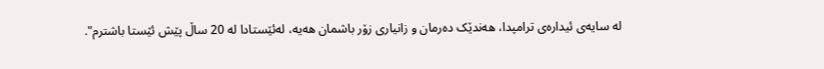له‌ سایه‌ى ئیداره‌ى ترامپدا، هه‌ندێک ده‌رمان و زانیارى زۆر باشمان هه‌یه‌، له‌ئێستادا له‌ 20 ساڵ پێش ئێستا باشترم".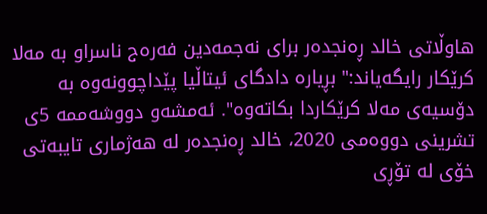هاوڵاتى خالد ڕه‌نجده‌ر براى نه‌جمه‌دین فه‌ره‌ج ناسراو به‌ مه‌لا کرێکار رایگه‌یاند:" بڕیاره‌ دادگاى ئیتاڵیا پێداچوونه‌وه‌ به‌ دۆسیه‌ى مه‌لا کرێکاردا بکاته‌وه‌". ئه‌مشه‌و دووشه‌ممه‌ 5ى تشرینى دووه‌مى 2020، خالد ڕه‌نجده‌ر له‌ هه‌ژمارى تایبه‌تى خۆى له‌ تۆڕى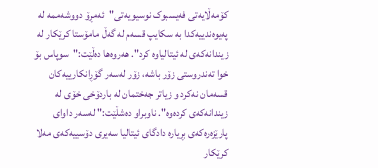کۆمه‌ڵایه‌تى فه‌یسبوک نوسیویه‌تی"ئه‌مڕۆ دووشه‌ممه‌ له‌ په‌یوه‌ندییه‌کدا به‌ سکایپ قسه‌م له‌ گه‌ڵ مامۆستا کرێکار له‌ زیندانه‌که‌ى له‌ ئیتالیاوه‌ کرد". هه‌روه‌ها ده‌ڵێت:"سوپاس بۆ خوا ته‌ندروستى زۆر باشه‌، زۆر له‌سه‌ر گۆڕانکارییه‌کان قسه‌مان نه‌کرد و زیاتر جه‌ختمان له‌ باردۆخى خۆى له‌ زیندانه‌که‌ى کرده‌وه‌". ناوبراو ده‌شڵێت:" له‌سه‌ر داواى پارێزه‌ره‌که‌ى بڕیاره‌ دادگاى ئیتالیا سه‌یرى دۆسییه‌که‌ى مه‌لا کرێکار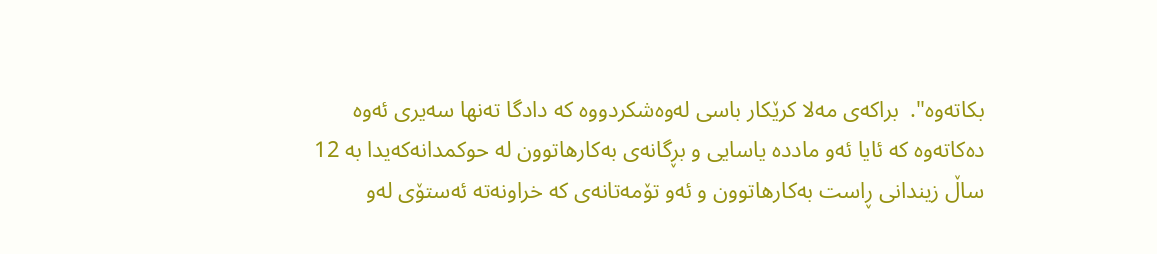بکاته‌وه‌".  براکه‌ى مه‌لا کرێکار باسى له‌وه‌شکردووه‌ که‌ دادگا ته‌نها سه‌یرى ئه‌وه‌ ده‌کاته‌وه‌ که‌ ئایا ئه‌و مادده‌ یاسایى و بڕگانه‌ى به‌کارهاتوون له‌ حوکمدانه‌که‌یدا به‌ 12 ساڵ زیندانى ڕاست به‌کارهاتوون و ئه‌و تۆمه‌تانه‌ى که‌ خراونه‌ته‌ ئه‌ستۆى له‌و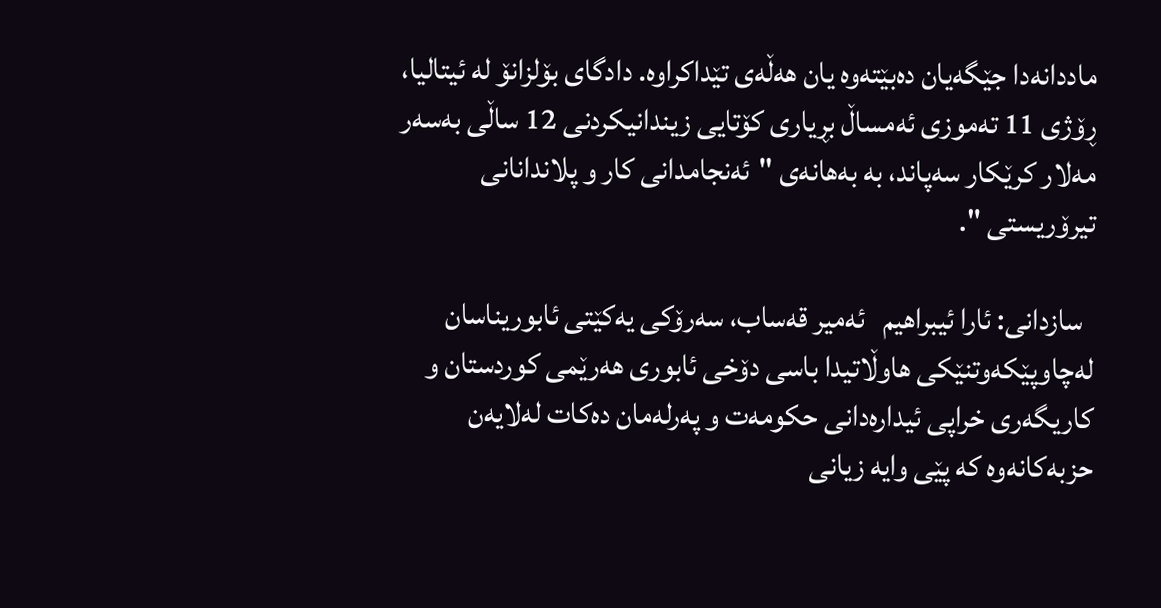ماددانه‌دا جێگه‌یان ده‌بێته‌وه‌ یان هه‌ڵه‌ى تێداکراوه‌. دادگاى بۆلزانۆ له‌ ئیتالیا، ڕۆژى 11 ته‌موزى ئه‌مساڵ بڕیارى کۆتایى زیندانیکردنى 12 ساڵى به‌سه‌ر مه‌لار کرێکار سه‌پاند، به‌ به‌هانه‌ى "ئه‌نجامدانى کار و پلاندانانى تیرۆریستى ".

  سازدانى: ئارا ئیبراهیم   ئەمیر قەساب، سەرۆکی یەکێتی ئابوریناسان لەچاوپێکەوتنێکی هاوڵاتیدا باسی دۆخی ئابوری هەرێمی کوردستان و کاریگەری خراپی ئیدارەدانی حکومەت و پەرلەمان دەکات لەلایەن حزبەکانەوە کە پێی وایە زیانی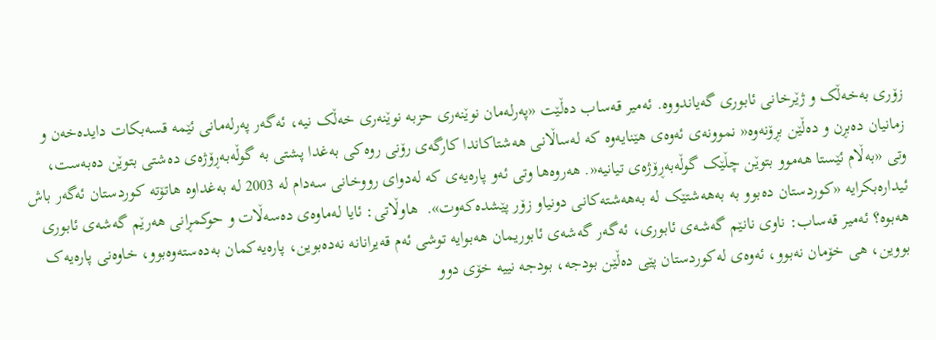زۆری بەخەڵک و ژێرخانی ئابوری گەیاندووە. ئەمیر قەساب دەڵێت «په‌رله‌مان نوێنه‌رى حزبه‌ نوێنه‌رى خه‌ڵک نیه‌، ئه‌گه‌ر په‌رله‌مانى ئێمه‌ قسه‌بکات دایده‌خه‌ن و زمانیان ده‌بڕن و ده‌ڵێن بڕۆنه‌وه‌« نموونەی ئەوەی هێنایەوە کە لەساڵانی هەشتاکاندا کارگه‌ى رۆنى روه‌کى به‌غدا پشتى به‌ گوڵەبه‌ڕۆژه‌ى ده‌شتى بتوێن ده‌به‌ست، وتی «بەڵام ئێستا هه‌موو بتوێن چڵێک گوڵەبەڕۆژه‌ى تیانیه‌«. هەروەها وتی ئەو پارەیەی کە لەدوای رووخانی سەدام لە 2003 لە بەغداوە هاتۆتە کوردستان ئەگەر باش ئیدارەبکرایە «کوردستان ده‌بوو به‌ به‌هه‌شتێک له‌‌ به‌هه‌شته‌کانى دونیاو زۆر پێشده‌که‌وت».  هاوڵاتى: ئایا له‌ماوه‌ى ده‌سه‌ڵات و حوکمڕانى هه‌رێم گەشەی ئابورى هه‌بوه‌؟ ئه‌میر قه‌ساب: ناوی نانێم گه‌شه‌ى ئابورى، ئه‌گه‌ر گه‌شه‌ى ئابوریمان هه‌بوایه‌ توشى ئه‌م قه‌یرانانه‌ نه‌ده‌بوین، پاره‌یه‌کمان به‌ده‌سته‌وه‌بوو، خاوه‌نى پاره‌یه‌ک بووین، هى خۆمان نه‌بوو، ئه‌وه‌ى له‌کوردستان پێى ده‌ڵێن بودجه‌، بودجه‌ نییه‌ خۆى دوو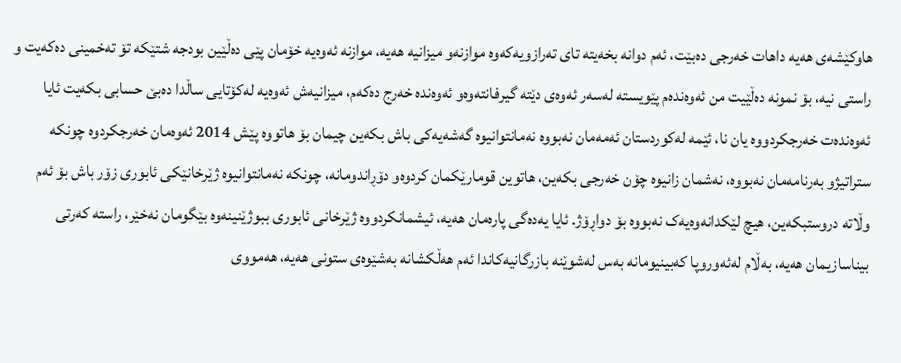هاوکێشه‌ى هه‌یه‌ داهات خه‌رجى ده‌بێت، ئه‌م دوانه‌ بخه‌یته‌ تاى ته‌رازویه‌که‌وه‌ موازنه‌و میزانیه‌ هه‌یه‌، موازنه‌ ئه‌وه‌یه‌ خۆمان پێى ده‌ڵێین بودجه‌ شتێکه‌ تۆ ته‌خمینى ده‌که‌یت و راستى نیه‌، بۆ نمونه‌ ده‌ڵێیت من ئه‌وه‌نده‌م پێویسته‌ له‌سه‌ر ئه‌وه‌ى دێته‌ گیرفانته‌وه‌و ئه‌وه‌نده‌ خه‌رج ده‌که‌م، میزانیه‌ش ئه‌وه‌یه‌ له‌کۆتایی ساڵدا ده‌بێ حسابى بکه‌یت ئایا ئه‌وه‌نده‌ت خه‌رجکردووه‌ یان نا، ئێمه‌ له‌کوردستان ئه‌مه‌مان نه‌بووه‌ نه‌مانتوانیوه‌ گه‌شه‌یه‌کى باش بکه‌ین چیمان بۆ هاتووه‌ پێش 2014 ئه‌وه‌مان خه‌رجکردوه‌ چونکه‌ ستراتیژو به‌رنامه‌مان نه‌بووه‌، نه‌شمان زانیوه‌ چۆن خه‌رجى بکه‌ین، هاتوین قومارێکمان کردوه‌و دۆڕاندومانه‌، چونکه‌ نه‌مانتوانیوه‌ ژێرخانێکى ئابورى زۆر باش بۆ ئه‌م وڵاته‌ دروستبکه‌ین، هیچ لێکدانه‌وه‌یه‌ک نه‌بووه‌ بۆ دواڕۆژ. ئایا یه‌ده‌گى پاره‌مان هه‌یه،‌ ئیشمانکردووه‌ ژێرخانى ئابورى ببوژێنینه‌وه‌ بێگومان نه‌خێر، راسته‌ که‌رتی بیناسازیمان هه‌یه‌، به‌ڵام له‌ئه‌وروپا که‌بینیومانه‌ به‌س له‌شوێنه‌ بازرگانیه‌کاندا ئه‌م هه‌ڵکشانه‌ به‌شێوه‌ى ستونى هه‌یه‌، هه‌مووى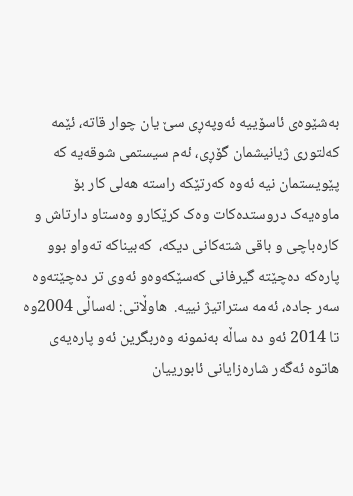به‌شێوه‌ى ئاسۆییه‌ ئه‌وپه‌ڕى سێ یان چوار قاته‌، ئێمه‌ که‌لتورى ژیانیشمان گۆڕى، ئه‌م سیستمى شوقه‌یه‌ که‌ پێویستمان نیه‌ ئه‌وه‌ که‌رتێکه‌ راسته‌ هه‌لى کار بۆ ماوه‌یه‌ک دروستده‌کات وه‌ک کرێکارو وه‌ستاو دارتاش و کاره‌باچى و باقى شته‌کانى دیکه‌،  که‌بیناکه‌ ته‌واو بوو پاره‌که‌ ده‌چێته‌ گیرفانى که‌سێکه‌وه‌و ئه‌وى تر ده‌چێته‌وه‌ سه‌ر جاده،‌ ئه‌مه‌ ستراتیژ نییه‌.  هاوڵاتى: له‌ساڵى 2004وه‌ تا 2014 ئه‌و ده ‌ساڵه‌ به‌نمونه‌ وه‌ربگرین ئه‌و پاره‌یه‌ى هاتوه‌ ئه‌گه‌ر شاره‌زایانى ئابورییان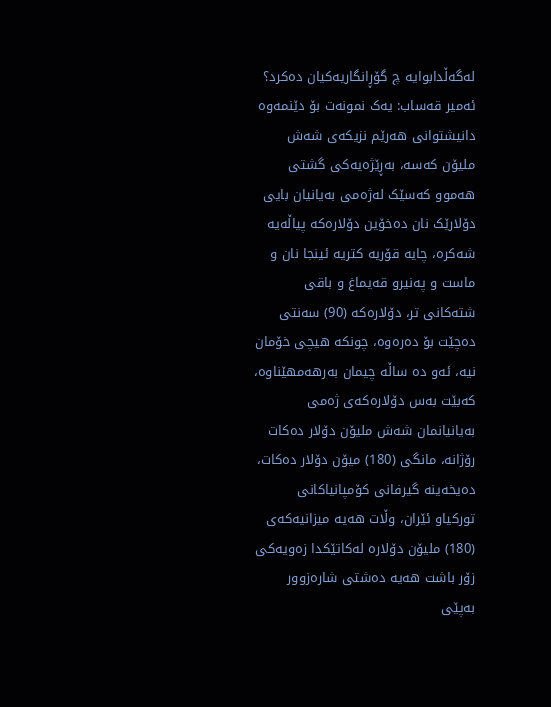له‌گه‌ڵدابوایه‌ چ گۆڕانگاریه‌کیان ده‌کرد؟ ئه‌میر قه‌ساب: یه‌ک نمونه‌ت بۆ دێنمه‌وه‌ دانیشتوانى هه‌رێم نزیکه‌ى شه‌ش ملیۆن که‌سه،‌ به‌ڕێژه‌یه‌کى گشتى هه‌موو که‌سێک له‌ژه‌مى به‌یانیان بایی دۆلارێک نان ده‌خۆین دۆلاره‌که‌ پیاڵه‌یه‌ شه‌کره‌، چایه‌ قۆریه‌ کتریه‌ ئینجا نان و ماست و په‌نیرو قه‌یماغ و باقى شته‌کانى تر، دۆلاره‌که‌ (90) سه‌نتى ده‌چێت بۆ ده‌ره‌وه،‌ چونکه‌ هیچى خۆمان نیه‌، ئه‌و ده ‌ساڵه‌ چیمان به‌رهه‌مهێناوه‌، که‌بێت به‌س دۆلاره‌که‌ى ژه‌مى به‌یانیانمان شه‌ش ملیۆن دۆلار ده‌کات رۆژانه‌، مانگى (180) میۆن دۆلار ده‌کات، ده‌یخه‌ینه‌ گیرفانى کۆمپانیاکانى تورکیاو ئێران، وڵات هه‌یه‌ میزانیه‌که‌ى (180) ملیۆن دۆلاره‌ له‌کاتێکدا زه‌ویه‌کى زۆر باشت هه‌یه‌ ده‌شتى شاره‌زوور به‌پێى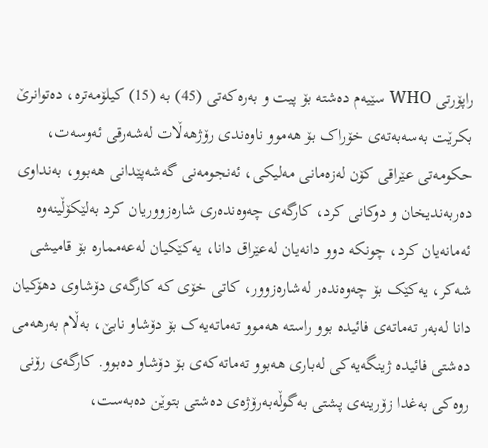راپۆرتى WHO سێیه‌م ده‌شته‌ بۆ پیت و به‌ره‌که‌تى (45) به‌ (15) کیلۆمه‌تره‌، ده‌توانرێ بکرێت به‌سه‌به‌تەى خۆراک بۆ هه‌موو ناوه‌ندى رۆژهه‌ڵات له‌شه‌رقى ئه‌وسه‌ت، حکومه‌تى عێراقى کۆن له‌زه‌مانى مه‌لیکى، ئه‌نجومه‌نى گه‌شه‌پێدانى هه‌بوو، به‌نداوى ده‌ربه‌ندیخان و دوکانى کرد، کارگه‌ى چه‌وه‌نده‌رى شاره‌زووریان کرد به‌لێکۆڵینه‌وه‌ ئه‌مانه‌یان کرد، چونکه‌ دوو دانه‌یان له‌عێراق دانا، یه‌کێکیان له‌عه‌مماره‌ بۆ قامیشى شه‌کر، یه‌کێک بۆ چه‌وه‌نده‌ر له‌شاره‌زوور، کاتى خۆى که‌ کارگه‌ى دۆشاوى دهۆکیان دانا له‌به‌ر ته‌ماته‌ى فائیده ‌بوو راسته‌ هه‌موو ته‌ماته‌یه‌ک بۆ دۆشاو نابێ، به‌ڵام به‌رهه‌مى ده‌شتى فائیده‌ ژینگه‌یه‌کى له‌بارى هه‌بوو ته‌ماته‌که‌ى بۆ دۆشاو ده‌بوو. کارگه‌ى رۆنى روه‌کى به‌غدا زۆرینه‌ى پشتى به‌گوڵەبه‌رۆژه‌ى ده‌شتى بتوێن ده‌به‌ست،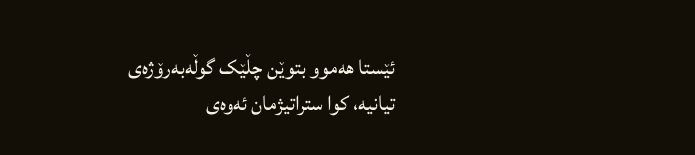ئێستا هه‌موو بتوێن چڵێک گوڵەبه‌رۆژه‌ى تیانیه،‌ کوا ستراتیژمان ئه‌وه‌ى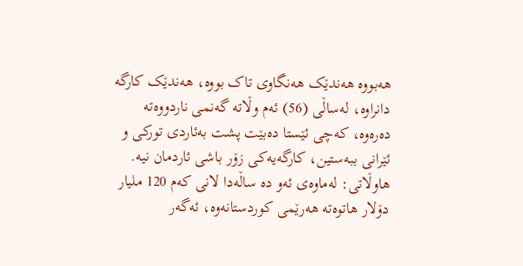هه‌بووه‌ هه‌ندێک هه‌نگاوى تاک بووه،‌ هه‌ندێک کارگه‌ دانراوه‌، له‌ساڵى (56) ئه‌م وڵاته‌ گه‌نمى ناردووه‌ته‌ ده‌ره‌وه‌، که‌چى ئێستا ده‌بێت پشت به‌ئاردى تورکى و ئێرانى ببه‌ستین، کارگه‌یه‌کى زۆر باشى ئاردمان نیه‌.  هاوڵاتى: له‌ماوه‌ى ئه‌و ده‌ ساڵه‌دا لانى که‌م 120 ملیار دۆلار هاتوه‌ته‌ هه‌رێمى کوردستانه‌وه‌، ئه‌گه‌ر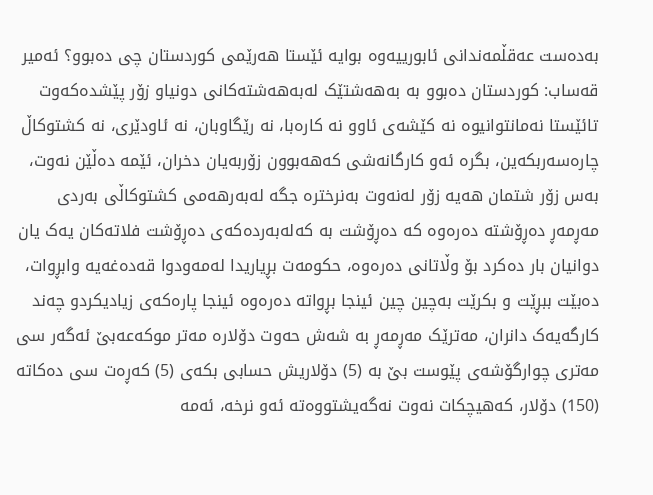به‌ده‌ست عه‌قڵمه‌ندانى ئابورییه‌وه‌ بوایه‌ ئێستا هه‌رێمى کوردستان چى ده‌بوو؟ ئه‌میر قه‌ساب: کوردستان ده‌بوو به‌ به‌هه‌شتێک له‌به‌هه‌شته‌کانى دونیاو زۆر پێشده‌که‌وت تائێستا نه‌مانتوانیوه‌ نه‌ کێشه‌ى ئاوو نه‌ کاره‌با، نه‌ رێگاوبان، نه ‌ئاودێرى، نه‌ کشتوکاڵ چاره‌سه‌ربکه‌ین، بگره‌ ئه‌و کارگانه‌شى که‌هه‌بوون زۆربه‌یان دخران، ئێمه‌ ده‌ڵێن نه‌وت، به‌س زۆر شتمان هه‌یه‌ زۆر له‌نه‌وت به‌نرختره‌ جگه ‌له‌به‌رهه‌مى کشتوکاڵى به‌ردى مه‌ڕمه‌ڕ ده‌ڕۆشته‌ ده‌ره‌وه‌ که‌ ده‌ڕۆشت به‌ که‌له‌به‌رده‌که‌ى ده‌ڕۆشت فلاته‌کان یه‌ک یان دوانیان بار ده‌کرد بۆ وڵاتانى ده‌ره‌وه‌، حکومه‌ت بڕیاریدا له‌مه‌ودوا قه‌ده‌غه‌یه‌ وابڕوات، ده‌بێت ببڕێت و بکرێت به‌چین چین ئینجا بڕواته‌ ده‌ره‌وه‌ ئینجا پاره‌که‌ى زیادیکردو چه‌ند کارگه‌یه‌ک دانران، مه‌ترێک مه‌ڕمه‌ڕ به‌ شه‌ش حه‌وت دۆلاره‌ مه‌تر موکه‌عه‌بێ ئه‌گه‌ر سى مه‌ترى چوارگۆشه‌ى پێوست بێ به‌ (5) دۆلاریش حسابى بکه‌ى (5) که‌ڕه‌ت سى ده‌کاته‌ (150) دۆلار، که‌هیچکات نه‌وت نه‌گه‌یشتووەته‌ ئه‌و نرخه‌، ئه‌مه‌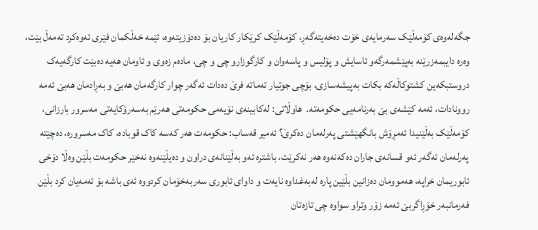جگه‌له‌وه‌ى کۆمه‌ڵێک سه‌رمایه‌ى خۆت ده‌خه‌یته‌گه‌ڕ، کۆمه‌ڵێک کرێکار کاریان بۆ ده‌دۆزیته‌وه‌، ئێمه‌ خه‌ڵکمان فێرى ئه‌وه‌کرد ته‌مه‌ڵ بێت، وه‌ره‌ دایبمه‌زرێنه‌ به‌پێشمه‌رگه‌و ئاسایش و پۆلیس و پاسه‌وان و کارگوزارو چى و چى، ماده‌م زه‌وى و ئاومان هه‌یه‌ ده‌بێت کارگه‌یه‌ک دروستبکه‌ین کشتوکاڵه‌که‌ بکات به‌پیشه‌سازى، بۆچى جوتیار ته‌ماته‌ فرێ ده‌دات ئه‌گه‌ر چوار کارگه‌مان هه‌بێ و به‌ڕادمان هه‌بێ ئه‌مه‌ روونادات، ئه‌مه‌ کێشه‌ى بێ به‌رنامه‌یی حکومه‌ته‌.  هاوڵاتى: له‌کابینه‌ى نۆیه‌مى حکومه‌تى هه‌رێم به‌سه‌رۆکایه‌تى مه‌سرور بارزانى، کۆمه‌ڵێک به‌ڵێنیدا ئه‌مڕۆش بانگهێشتى په‌رله‌مان ده‌کرێ؟ ئه‌میر قه‌ساب: حکومه‌ت هه‌ر که‌سه‌ کاک قوباده،‌ کاک مه‌سروره،‌ ده‌چێته‌ په‌رله‌مان ئه‌گه‌ر ئه‌و قسانه‌ى جاران ده‌که‌نه‌وه‌ هه‌ر نه‌کرێت، باشتره‌ ئه‌و به‌ڵێنانه‌ى دراون و ده‌یڵێنه‌وه‌ نه‌خێر حکومه‌ت بڵێن وه‌ڵا دۆخى ئابوریمان خراپه،‌ هه‌موومان ده‌زانین بڵێین پاره‌ له‌به‌غداوه‌ نایه‌ت و داواى ئابورى سه‌ربه‌خۆمان کردووه‌ ئه‌ى باشه‌ بۆ ئه‌مه‌یان کرد بڵێن فه‌رمانبه‌ر خۆڕاگربێ ئه‌مه‌ زۆر وتراو سواوه‌ چى تازه‌تان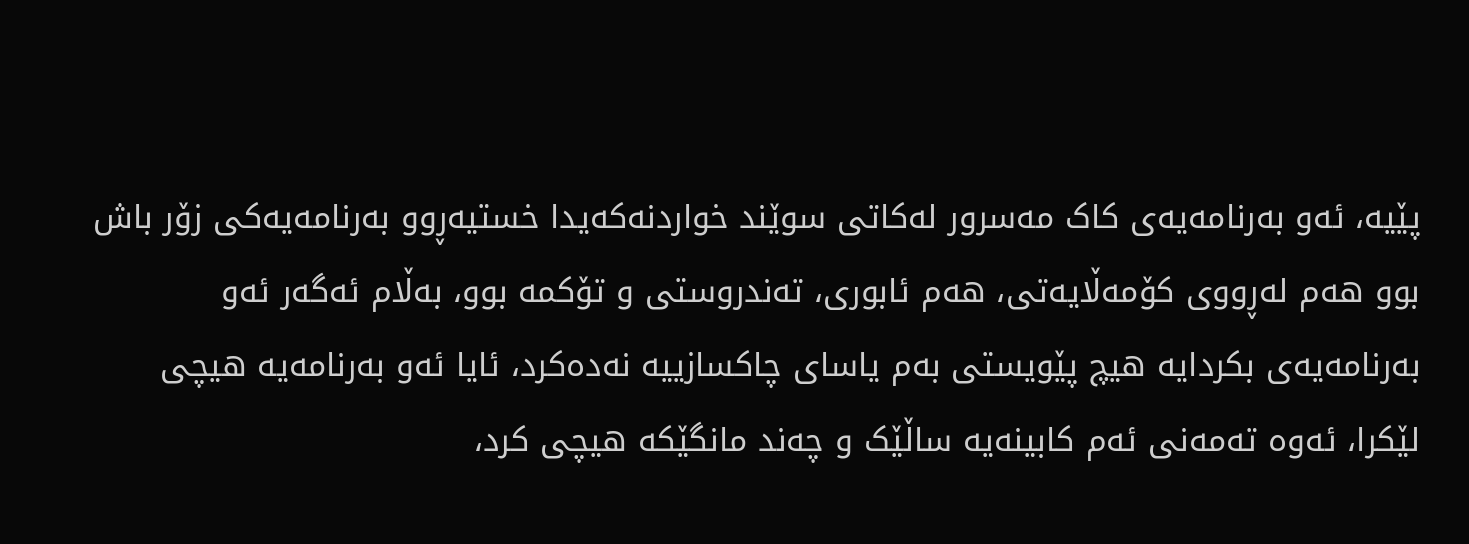پێیه‌، ئه‌و به‌رنامه‌یه‌ى کاک مه‌سرور له‌کاتى سوێند خواردنه‌که‌یدا خستیه‌ڕوو به‌رنامه‌یه‌کى زۆر باش بوو هه‌م له‌ڕووى کۆمه‌ڵایه‌تى، هه‌م ئابورى، ته‌ندروستى و تۆکمه‌ بوو، به‌ڵام ئه‌گه‌ر ئه‌و به‌رنامه‌یه‌ى بکردایه‌ هیچ پێویستى به‌م یاساى چاکسازییه‌ نه‌ده‌کرد، ئایا ئه‌و به‌رنامه‌یە هیچى لێکرا، ئه‌وه‌ ته‌مه‌نى ئه‌م کابینه‌یه‌ ساڵێک و چه‌ند مانگێکه‌ هیچى کرد،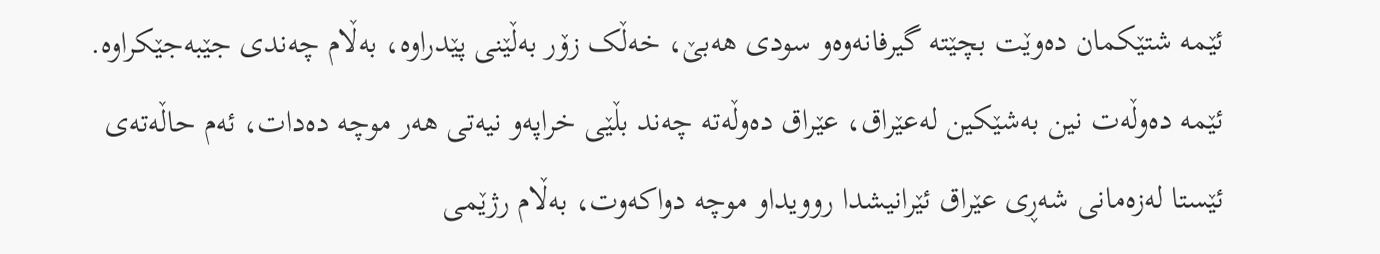ئێمه‌ شتێکمان ده‌وێت بچێته‌ گیرفانه‌وه‌و‌ سودى هه‌بێ، خه‌ڵک زۆر به‌ڵێنى پێدراوه‌، به‌ڵام چه‌ندى جێبه‌جێکراوه‌. ئێمه‌ ده‌وڵه‌ت نین به‌شێکین له‌عێراق، عێراق ده‌وڵه‌ته‌ چه‌ند بڵێى خراپه‌و نیه‌تى هه‌ر موچه‌ ده‌دات، ئه‌م حاڵه‌ته‌ى ئێستا له‌زه‌مانى شه‌ڕى عێراق ئێرانیشدا روویداو موچه‌ دواکه‌وت، به‌ڵام رژێمى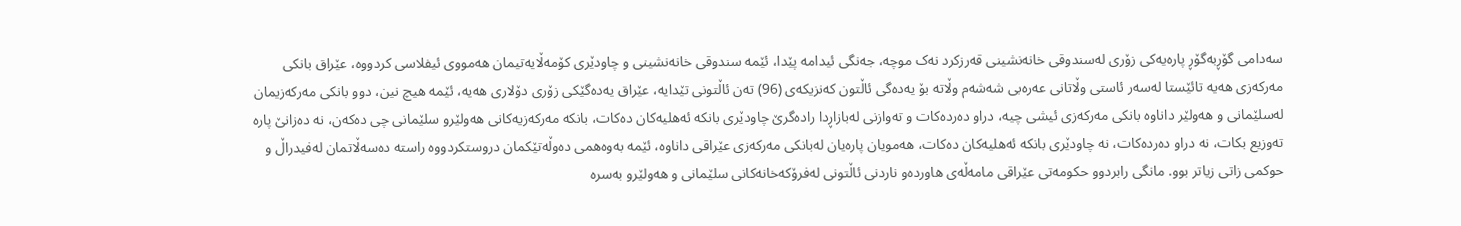سه‌دامى گۆڕبه‌گۆڕ پاره‌یه‌کى زۆرى له‌سندوقى خانه‌نشینى قه‌رزکرد نه‌ک موچه،‌ جه‌نگى ئیدامه‌ پێدا، ئێمه‌ سندوقى خانه‌نشینى و چاودێرى کۆمه‌ڵایه‌تیمان هه‌مووى ئیفلاسى کردووه‌، عێراق بانکى مه‌رکه‌زى هه‌یه‌ تائێستا له‌سه‌ر ئاستى وڵاتانى عه‌ره‌بى شه‌شه‌م وڵاته‌ بۆ یه‌ده‌گى ئاڵتون که‌نزیکه‌ى (96) ته‌ن ئاڵتونى تێدایه‌، عێراق یه‌ده‌گێکى زۆرى دۆلارى هه‌یه‌، ئێمه‌ هیچ نین، دوو بانکى مه‌رکه‌زیمان له‌سلێمانى و هه‌ولێر داناوه‌ بانکى مه‌رکه‌زى ئیشى چیه‌، دراو ده‌رده‌کات و ته‌وازنى له‌بازاڕدا راده‌گرێ چاودێرى بانکه‌ ئه‌هلیه‌کان ده‌کات، بانکه‌ مه‌رکه‌زیه‌کانى هه‌ولێرو سلێمانى چى ده‌که‌ن، نه ‌ده‌زانێ پاره‌ ته‌وزیع بکات، نه ‌دراو ده‌رده‌کات، نه‌ چاودێرى بانکه‌ ئه‌هلیه‌کان ده‌کات، هه‌مویان پاره‌یان له‌بانکى مه‌رکه‌زى عێراقى داناوه‌، ئێمه‌ به‌وه‌همى ده‌وڵه‌تێکمان دروستکردووه‌ راسته‌ ده‌سه‌ڵاتمان له‌فیدراڵ و حوکمى زاتى زیاتر بوو. مانگى رابردوو حکومه‌تى عێراقى مامه‌ڵه‌ى هاورده‌و ناردنى ئاڵتونى له‌فرۆکه‌خانه‌کانى سلێمانى و هه‌ولێرو به‌سره‌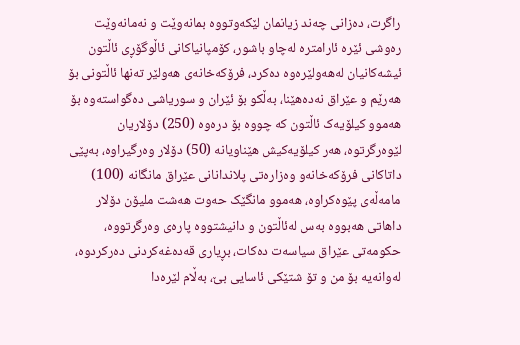راگرت، ده‌زانى چه‌ند زیانمان لێکه‌وتووه‌ بمانه‌وێت و نه‌مانه‌وێت ره‌وشى ئێره‌ ئارامتره‌ له‌چاو باشور، کۆمپانیاکانى ئاڵوگۆڕى ئاڵتون ئیشه‌کانیان له‌هه‌ولێره‌وه‌ ده‌کرد، فرۆکه‌خانه‌ى هه‌ولێر ته‌نها ئاڵتونى بۆ هه‌رێم و عێراق نه‌ده‌هێنا، به‌ڵکو بۆ ئێران و سوریاشى ده‌گواسته‌وه‌ بۆ هه‌موو کیلۆیه‌ک ئاڵتون که‌ چووه‌ بۆ دره‌وه‌ (250) دۆلاریان لێوه‌رگرتوه‌، هه‌ر کیلۆیه‌کیش هێناویانه‌ (50) دۆلار وه‌رگیراوه‌، به‌پێى داتاکانى فرۆکه‌خانه‌و وه‌زاره‌تى پلاندانانى عێراق مانگانه‌ (100) مامه‌ڵەی‌ پێوه‌کراوه،‌ هه‌موو مانگێک حه‌وت هه‌شت ملیۆن دۆلار داهاتى هه‌بووه‌ به‌س له‌ئاڵتون و دانیشتووه‌ پاره‌ى وه‌رگرتووه‌، حکومه‌تى عێراق سیاسه‌ت ده‌کات، بڕیارى قه‌ده‌غه‌کردنى ده‌رکردوه‌، له‌وانه‌یه‌ بۆ من و تۆ شتێکى ئاسایی بێ، به‌ڵام لێره‌دا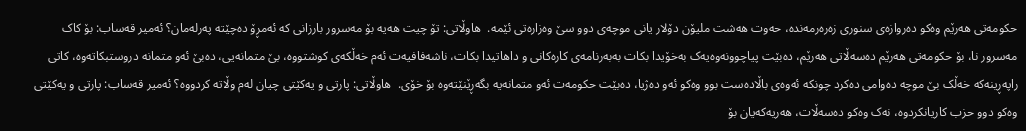حکومه‌تى هه‌رێم وه‌کو ده‌روازه‌ى سنورى زه‌ره‌رمه‌نده‌، حه‌وت هه‌شت ملیۆن دۆلار یانى موچه‌ى دوو سێ وه‌زاره‌تى ئێمه‌.  هاوڵاتى: تۆ چیت هه‌یه‌ بۆ مه‌سرور بارزانى که‌ ئه‌مڕۆ ده‌چێته‌ په‌رله‌مان؟ ئه‌میر قه‌ساب: بۆ کاک مه‌سرور نا، بۆ حکومه‌تى هه‌رێم ده‌سه‌ڵاتى هه‌رێم، ده‌بێت پیاچوونه‌وه‌یه‌ک به‌خۆیدا بکات به‌به‌رنامه‌ى کاره‌کانی و داهاتیدا بکات، ناشه‌فافیه‌ت ئه‌م خه‌ڵکه‌ى کوشتووه،‌ بێ متمانه‌یی، ده‌بێ ئه‌و متمانه‌ دروستبکاته‌وه‌، کاتى راپه‌ڕینه‌که‌ خه‌ڵک بێ موچه‌ ده‌وامى ده‌کرد چونکه‌ ئه‌وه‌ى باڵاده‌ست بوو وه‌کو ئه‌و ده‌ژیا، ده‌بێت حکومه‌ت ئه‌و متمانه‌یه‌ بگه‌ڕێنێته‌وه‌ بۆ خۆى.  هاوڵاتى: پارتى و یه‌کێتى چیان له‌م وڵاته‌ کردووه‌؟ ئه‌میر قه‌ساب: پارتى و یه‌کێتى وه‌کو دوو حزب کاریانکردوه،‌ نه‌ک وه‌کو ده‌سه‌ڵات، هه‌ریه‌که‌یان بۆ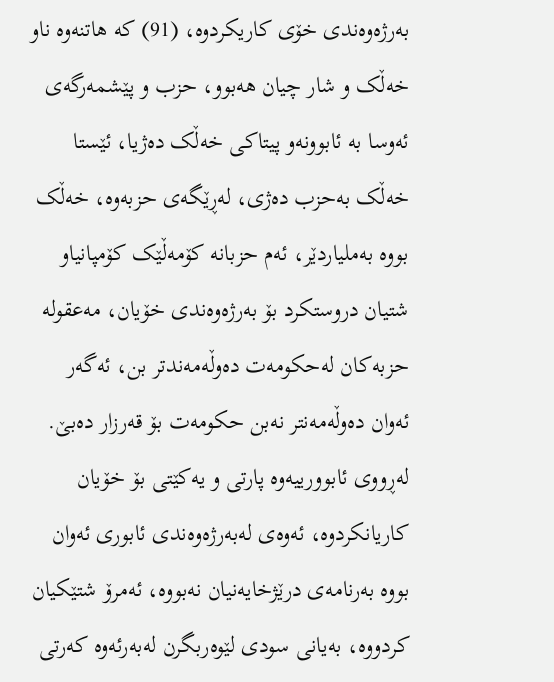به‌رژه‌وه‌ندى خۆى کاریکردوه،‌ (91) که‌ هاتنه‌وه‌ ناو خه‌ڵک و شار چیان هه‌بوو، حزب و پێشمه‌رگه‌ى ئه‌وسا به‌ ئابوونه‌و پیتاکى خه‌ڵک ده‌ژیا، ئێستا خه‌ڵک به‌حزب ده‌ژى، له‌ڕێگه‌ى حزبه‌وه،‌ خه‌ڵک بووه‌ به‌ملیاردێر، ئه‌م حزبانه‌ کۆمه‌ڵێک کۆمپانیاو شتیان دروستکرد بۆ به‌رژه‌وه‌ندى خۆیان، مه‌عقوله‌ حزبه‌کان له‌حکومه‌ت ده‌وڵه‌مه‌ندتر بن، ئه‌گه‌ر ئه‌وان ده‌وڵه‌مه‌نتر نه‌بن حکومه‌ت بۆ قه‌رزار ده‌بێ. له‌ڕووى ئابوورییه‌وه‌ پارتى و یه‌کێتى بۆ خۆیان کاریانکردوه،‌ ئه‌وه‌ى له‌به‌رژه‌وه‌ندى ئابورى ئه‌وان بووه‌ به‌رنامه‌ى درێژخایه‌نیان نه‌بووه،‌ ئه‌مرۆ شتێکیان کردووه‌، به‌یانى سودى لێوه‌ربگرن له‌به‌رئه‌وه‌ که‌رتى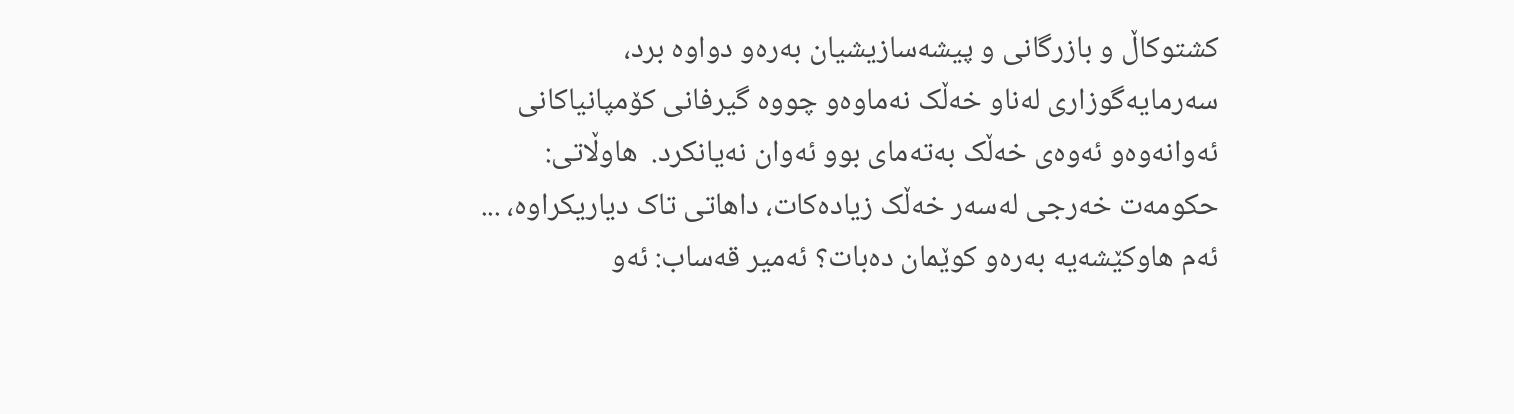کشتوکاڵ و بازرگانى و پیشه‌سازیشیان به‌ره‌و دواوه‌ برد، سه‌رمایه‌گوزارى له‌ناو خه‌ڵک نه‌ماوه‌و چووه‌ گیرفانى کۆمپانیاکانى ئه‌وانه‌وه‌و ئه‌وه‌ى خه‌ڵک به‌ته‌ماى بوو ئه‌وان نه‌یانکرد.  هاوڵاتى: حکومه‌ت خه‌رجى له‌سه‌ر خه‌ڵک زیاده‌کات، داهاتى تاک دیاریکراوه‌، ... ئه‌م هاوکێشه‌یه‌ به‌ره‌و کوێمان ده‌بات؟ ئه‌میر قه‌ساب: ئه‌و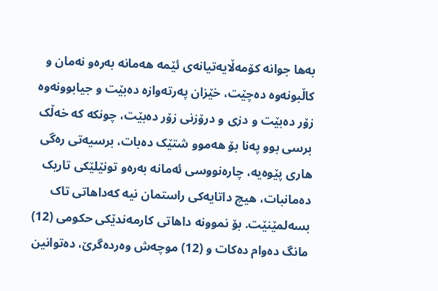به‌ها جوانه‌ کۆمه‌ڵایه‌تیانەی‌ ئێمه‌ هه‌مانه‌ به‌ره‌و نه‌مان و کاڵبونه‌وه‌ ده‌چێت، خێزان په‌رته‌وازه‌ ده‌بێت و جیابوونه‌وه‌ زۆر ده‌بێت و دزى و درۆزنى زۆر ده‌بێت، چونکه‌ که‌ خه‌ڵک برسى بوو په‌نا بۆ هه‌موو شتێک ده‌بات، برسیه‌تى ره‌گى هارى پێوه‌یه‌، چاره‌نووسى ئه‌مانه‌ به‌ره‌و تونێلێکى تاریک ده‌مانبات، هیچ داتایه‌کى راستمان نیه‌ که‌داهاتى تاک بسه‌لمێنێت. بۆ نموونه‌ داهاتى کارمه‌ندێکى حکومى (12) مانگ ده‌وام ده‌کات و (12) موچه‌ش وه‌رده‌گرێ، ده‌توانین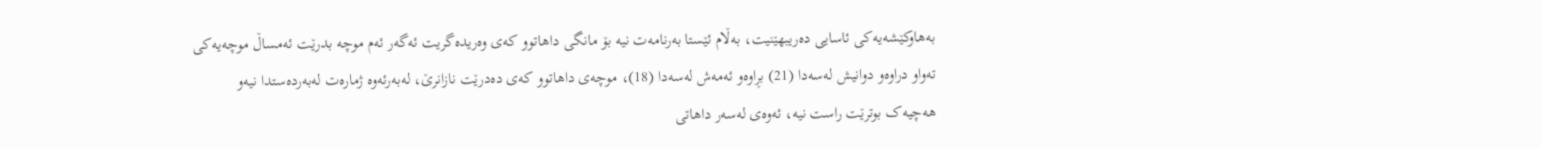به‌هاوکێشه‌یه‌کى ئاسایی ده‌ریبهێنیت، به‌ڵام ئێستا به‌رنامه‌ت نیه‌ بۆ مانگى داهاتوو که‌ى وه‌ریده‌گریت ئه‌گه‌ر ئه‌م موچه‌ بدرێت ئه‌مساڵ موچه‌یه‌کى ته‌واو دراوه‌و دوانیش له‌سه‌دا (21) بڕاوه‌و ئه‌مه‌ش له‌سه‌دا (18)، موچه‌ى داهاتوو که‌ى ده‌درێت نازانرێ، له‌به‌رئه‌وه‌ ژماره‌ت له‌به‌رده‌ستدا نیه‌و هه‌چیه‌ک بوترێت راست نیه،‌ ئه‌وه‌ى له‌سه‌ر داهاتى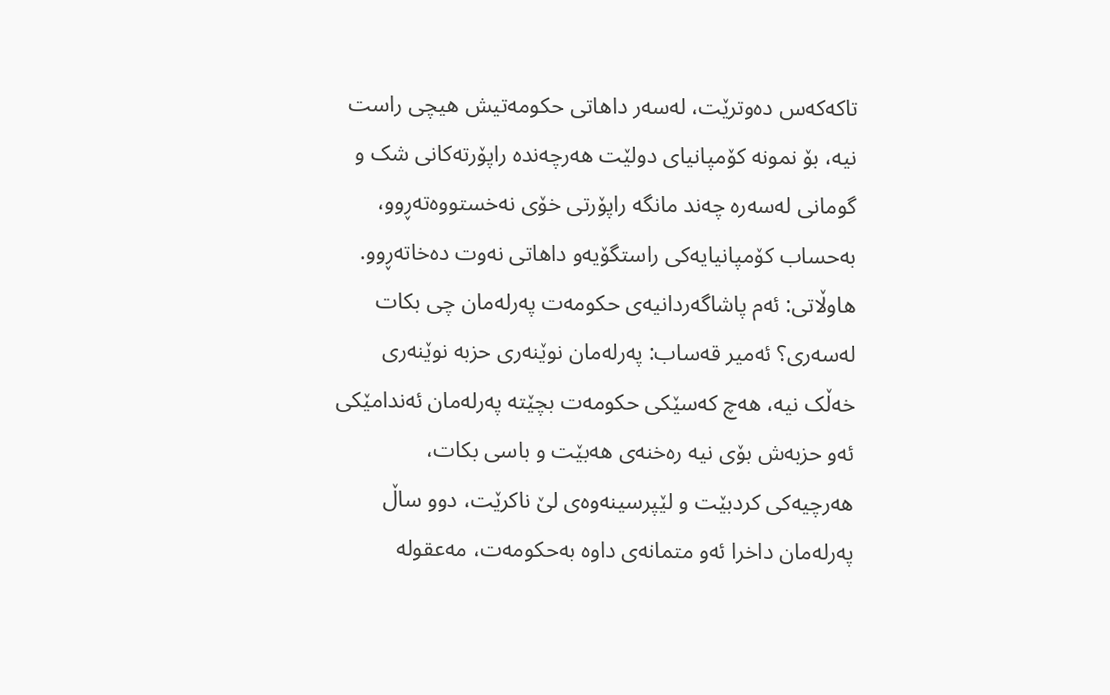تاکه‌که‌س ده‌وترێت، له‌سه‌ر داهاتى حکومه‌تیش هیچى راست نیه‌، بۆ نمونه‌ کۆمپانیاى دولێت هه‌رچه‌نده‌ راپۆرته‌کانى شک و گومانى له‌سه‌ره‌ چه‌ند مانگه‌ راپۆرتى خۆى نه‌خستووەته‌ڕوو، به‌حساب کۆمپانیایه‌کى راستگۆیه‌و داهاتى نه‌وت ده‌خاته‌ڕوو.  هاوڵاتى: ئه‌م پاشاگه‌ردانیه‌ى حکومه‌ت په‌رله‌مان چى بکات له‌سه‌رى؟ ئه‌میر قه‌ساب: په‌رله‌مان نوێنه‌رى حزبه‌ نوێنه‌رى خه‌ڵک نیه‌، هه‌چ که‌سێکى حکومه‌ت بچێته‌ په‌رله‌مان ئه‌ندامێکى ئه‌و حزبه‌ش بۆى نیه‌ ره‌خنه‌ى هه‌بێت و باسى بکات،  هه‌رچیه‌کى کردبێت و لێپرسینه‌وەی‌ لێ ناکرێت، دوو ساڵ په‌رله‌مان داخرا ئه‌و متمانه‌ى داوه‌ به‌حکومه‌ت، مه‌عقوله‌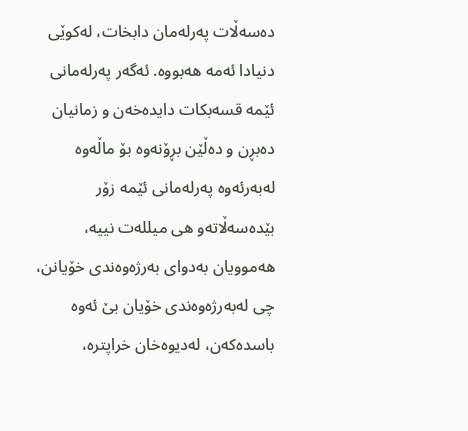ده‌سه‌ڵات په‌رله‌مان دابخات، له‌کوێى دنیادا ئه‌مه‌ هه‌بووه‌. ئه‌گه‌ر په‌رله‌مانى ئێمه‌ قسه‌بکات دایده‌خه‌ن و زمانیان ده‌بڕن و ده‌ڵێن بڕۆنه‌وه‌ بۆ ماڵه‌وه‌ له‌به‌رئه‌وه‌ په‌رله‌مانى ئێمه‌ زۆر بێده‌سه‌ڵاته‌و هى میلله‌ت نییه،‌ هه‌موویان به‌دواى به‌رژه‌وه‌ندى خۆیانن، چى له‌به‌رژه‌وه‌ندى خۆیان بێ ئه‌وه‌ باسده‌که‌ن، له‌دیوه‌خان خراپتره‌،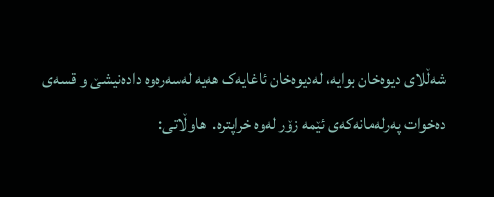شه‌ڵلاى دیوه‌خان بوایه‌، له‌دیوه‌خان ئاغایه‌ک هه‌یه‌ له‌سه‌ره‌وه‌ داده‌نیشێ و قسه‌ى ده‌خوات په‌رله‌مانه‌که‌ى ئێمه‌ زۆر له‌وه ‌خراپتره‌.  هاوڵاتى: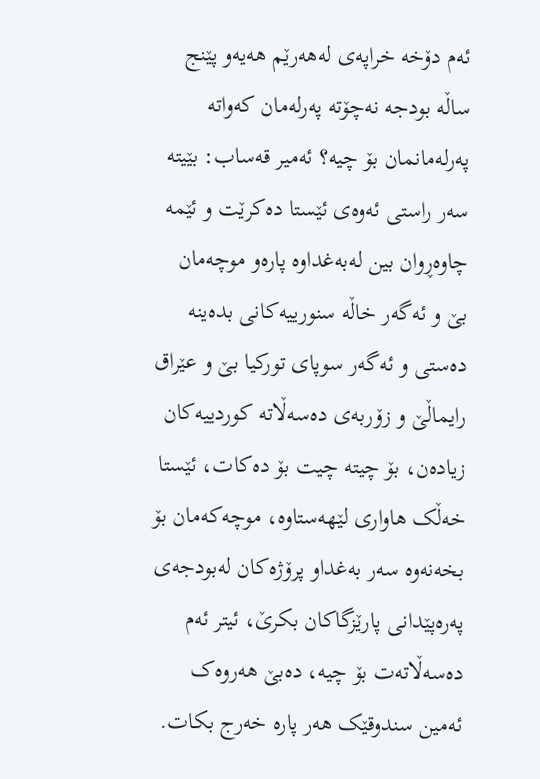ئه‌م دۆخه‌ خراپه‌ى له‌هه‌رێم هه‌یه‌و پێنج ساڵه‌ بودجه‌ نه‌چۆته‌ په‌رله‌مان که‌واته‌ په‌رله‌مانمان بۆ چیه‌؟ ئه‌میر قه‌ساب: بێیته‌ سه‌ر راستى ئه‌وه‌ى ئێستا ده‌کرێت و ئێمه‌ چاوه‌ڕوان بین له‌به‌غداوه‌ پاره‌و موچه‌مان بێ و ئه‌گه‌ر خاڵه‌ سنورییه‌کانى بده‌ینه‌ ده‌ستى و ئه‌گه‌ر سوپاى تورکیا بێ و عێراق رایماڵێ و زۆربه‌ى ده‌سه‌ڵاته‌ کوردییه‌کان زیاده‌ن، بۆ چیته‌ چیت بۆ ده‌کات، ئێستا خه‌ڵک هاوارى لێهه‌ستاوه‌، موچه‌که‌مان بۆ بخه‌نه‌وه‌ سه‌ر به‌غداو پرۆژه‌کان له‌بودجه‌ى په‌ره‌پێدانى پارێزگاکان بکرێ، ئیتر ئه‌م ده‌سه‌ڵاتەت بۆ چیه‌، ده‌بێ هه‌روه‌ک ئه‌مین سندوقێک هه‌ر پاره‌ خه‌رج بکات.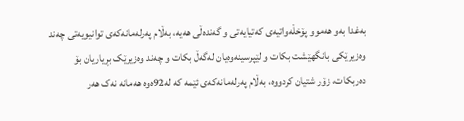به‌غدا به‌و هه‌موو پۆخڵه‌واتیه‌ى که‌تیایه‌تى و گه‌نده‌ڵى هه‌یه‌، به‌ڵام په‌رله‌مانه‌که‌ى توانیویه‌تى چه‌ند وه‌زیرێکى بانگهێشت بکات و لێپرسینه‌وه‌یان له‌گه‌ڵ بکات و چه‌ند وه‌زیرێک بڕیاریان بۆ ده‌ربکات، زۆر شتیان کردووه‌، به‌ڵام په‌رله‌مانه‌که‌ى ئێمه‌ که‌ له‌92ەوه‌ هه‌مانه‌ نه‌ک هه‌ر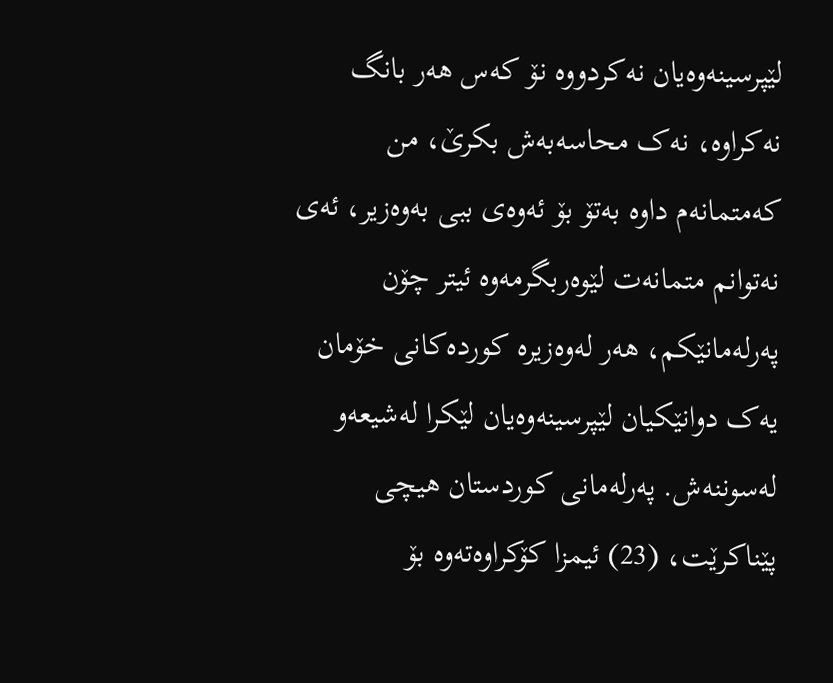لێپرسینه‌وه‌یان نه‌کردووه‌ نۆ که‌س هه‌ر بانگ نه‌کراوه‌، نه‌ک محاسه‌به‌ش بکرێ، من که‌متمانه‌م داوه‌ به‌تۆ بۆ ئه‌وه‌ى ببى به‌وه‌زیر، ئه‌ى نه‌توانم متمانه‌ت لێوه‌ربگرمه‌وه‌ ئیتر چۆن په‌رله‌مانێکم، هه‌ر له‌وه‌زیره‌ کورده‌کانى خۆمان یه‌ک دوانێکیان لێپرسینه‌وه‌یان لێکرا له‌شیعه‌و له‌سوننه‌ش. په‌رله‌مانى کوردستان هیچى پێناکرێت، (23) ئیمزا کۆکراوه‌ته‌وه‌ بۆ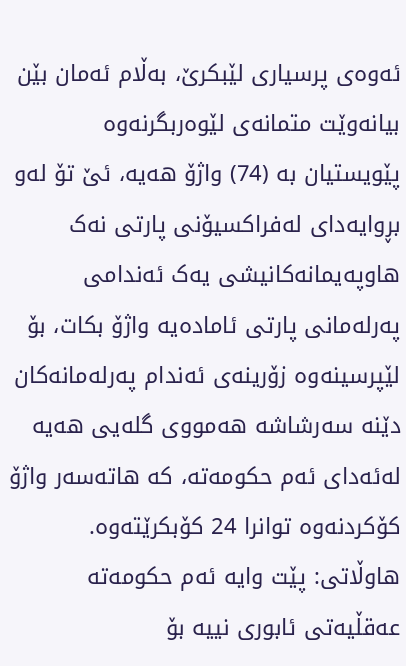ئه‌وه‌ى پرسیاری لێبکرێ، به‌ڵام ئه‌مان بێن بیانه‌وێت متمانه‌ى لێوه‌ربگرنه‌وه‌ پێویستیان به‌ (74) واژۆ هه‌یه،‌ ئێ تۆ له‌و بڕوایه‌داى له‌فراکسیۆنى پارتى نه‌ک هاوپه‌یمانه‌کانیشى یه‌ک ئه‌ندامى په‌رله‌مانى پارتى ئاماده‌یه‌ واژۆ بکات، بۆ لێپرسینه‌وه‌ زۆرینه‌ى ئه‌ندام په‌رله‌مانه‌کان دێنه‌ سه‌رشاشه‌ هه‌مووى گله‌یی هه‌یه‌ له‌ئه‌داى ئه‌م حکومه‌ته،‌ که‌ هاته‌سه‌ر واژۆ کۆکردنه‌وه‌ توانرا 24 کۆبکرێته‌وه‌.  هاوڵاتى: پێت وایه‌ ئه‌م حکومه‌ته‌ عه‌قڵیه‌تى ئابورى نییه‌ بۆ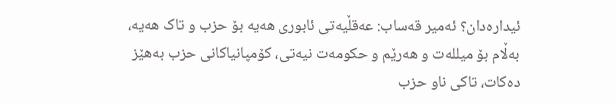ئیداره‌دان؟ ئه‌میر قه‌ساب: عه‌قڵیه‌تى ئابورى هه‌یه‌ بۆ حزب و تاک هه‌یه‌، به‌ڵام بۆ میلله‌ت و هه‌رێم و حکومه‌ت نیه‌تى، کۆمپانیاکانى حزب به‌هێز ده‌کات، تاکى ناو حزب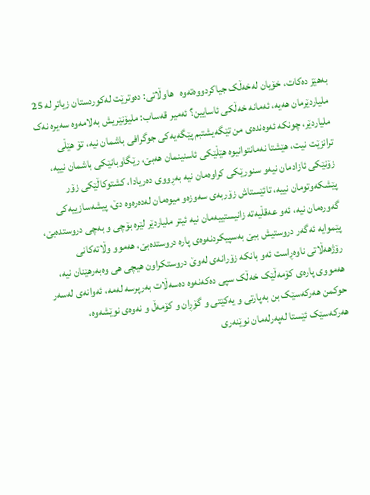به‌هێز ده‌کات، خۆیان له‌خه‌ڵک جیاکردووه‌ته‌وه‌  ‌ ‌هاوڵاتى: ده‌وترێت له‌کوردستان زیاتر له‌ 25 ملیاردێرمان هه‌یه‌، ئه‌مانه‌ خه‌ڵکى ئاسایین؟ ئه‌میر قه‌ساب: ملیۆنێریش به‌لامه‌وه‌ سه‌یره‌ نه‌ک ملیاردێر، چونکه‌ ئه‌وه‌نده‌ى من تێگه‌یشتبم پێگه‌یه‌کى جوگرافى باشمان نیه،‌ تۆ هێڵى ترانزێت نیت، هێشتا نه‌مانتوانیوه‌ هێڵێکى ئاسنینمان هه‌بێ، رێگاوبانێکى باشمان نییه‌، زۆنێکى ئازادمان نیه‌و سنورێکى کراوه‌مان نیه‌ به‌ڕووى ده‌ریادا، کشتوکاڵێکى زۆر پێشکه‌وتومان نییه،‌ تائێستاش زۆربه‌ى سه‌وزه‌و میوه‌مان له‌ده‌ره‌وه‌ دێ، پیشه‌سازییه‌کى گه‌وره‌مان نیه‌، ئه‌و عه‌قڵیەتە‌ زانیستییه‌مان نیه‌ ئیتر ملیاردێر لێره‌ بۆچى و به‌چى دروستده‌بێ، پێموایه‌ ئه‌گه‌ر دروستیش ببێ به‌سپیکردنه‌وه‌ى پاره‌ دروستده‌بێ، هه‌موو وڵاته‌کانى رۆژهه‌ڵاتى ناوەڕاست ئه‌و بانکه‌ زۆرانه‌ى له‌وێ دروستکراون هیچى هى وه‌به‌رهێنان نیه،‌ هه‌مووى پاره‌ى کۆمه‌ڵێک خه‌ڵک سپى ده‌که‌نه‌وه‌ ده‌سه‌ڵات به‌رپرسه‌ له‌مه‌، ئه‌وانه‌ى له‌سه‌ر حوکمن هه‌رکه‌سێک بن به‌پارتى و یه‌کێتى و گۆڕان و کۆمه‌ڵ و نه‌وه‌ى نوێشه‌وه‌، هه‌رکه‌سێک ئێستا له‌په‌رله‌مان نوێنه‌رى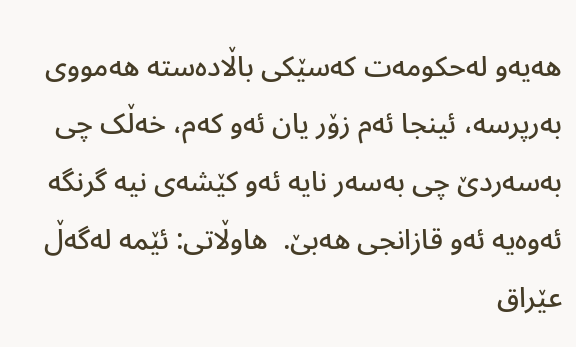هه‌یه‌و له‌حکومه‌ت که‌سێکى باڵاده‌سته‌ هه‌مووى به‌رپرسه‌، ئینجا ئه‌م زۆر یان ئه‌و که‌م، خه‌ڵک چى به‌سه‌ردێ چى به‌سه‌ر نایه‌ ئه‌و کێشه‌ى نیه‌ گرنگه ئه‌وه‌یه‌ ئه‌و قازانجى هه‌بێ.  هاوڵاتى: ئێمه‌ له‌گه‌ڵ عێراق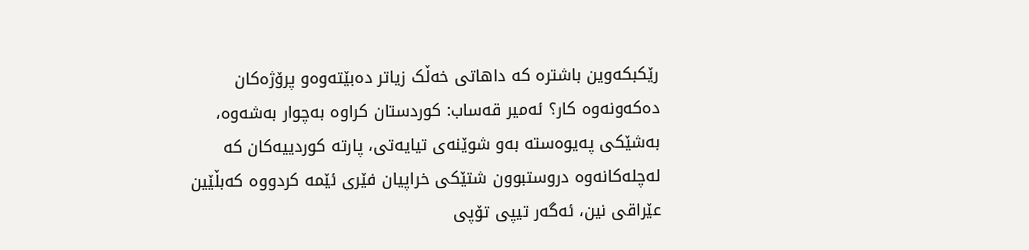رێکبکه‌وین باشتره‌ که‌ داهاتى خه‌ڵک زیاتر ده‌بێته‌وه‌و پرۆژه‌کان ده‌که‌ونه‌وه‌ کار؟ ئه‌میر قه‌ساب: کوردستان کراوه‌ به‌چوار به‌شه‌وه،‌ به‌شێکى په‌یوه‌سته‌ به‌و شوێنه‌ى تیایه‌تى، پارته‌ کوردییه‌کان که‌ له‌چله‌کانه‌وه‌ دروستبوون شتێکى خراپیان فێرى ئێمه‌ کردووه‌ که‌بڵێین عێراقى نین، ئه‌گه‌ر تیپى تۆپى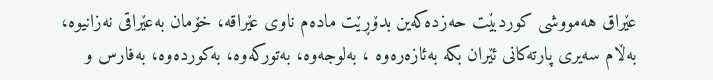عێراق هه‌مووشى کوردبێت حه‌زده‌که‌ین بدۆڕێت ماده‌م ناوى عێراقه‌، خۆمان به‌عێراقى نه‌زانیوه‌، به‌ڵام سه‌یرى پارته‌کانى ئێران بکه‌ به‌ئازه‌ره‌وه‌ ، به‌لوجه‌وه‌، به‌تورکه‌وه،‌ به‌کورده‌وه‌، به‌فارس و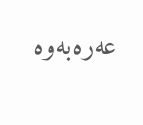عه‌ره‌به‌وه‌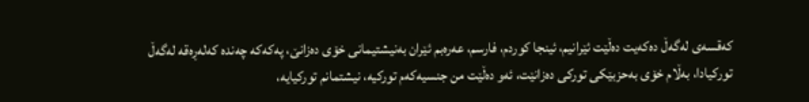که‌قسه‌ى له‌گه‌ڵ ده‌که‌یت ده‌ڵێت ئێرانیم، ئینجا کوردم، فارسم، عه‌ره‌بم ئێران به‌نیشتیمانى خۆى ده‌زانێ، په‌که‌که‌ چه‌نده‌ که‌له‌ڕه‌قه‌ له‌گه‌ڵ تورکیادا، به‌ڵام خۆى به‌حزبێکى تورکی ده‌زانێت، ئه‌و ده‌ڵێت من جنسیه‌که‌م تورکیه،‌ نیشتمانم تورکیایه‌،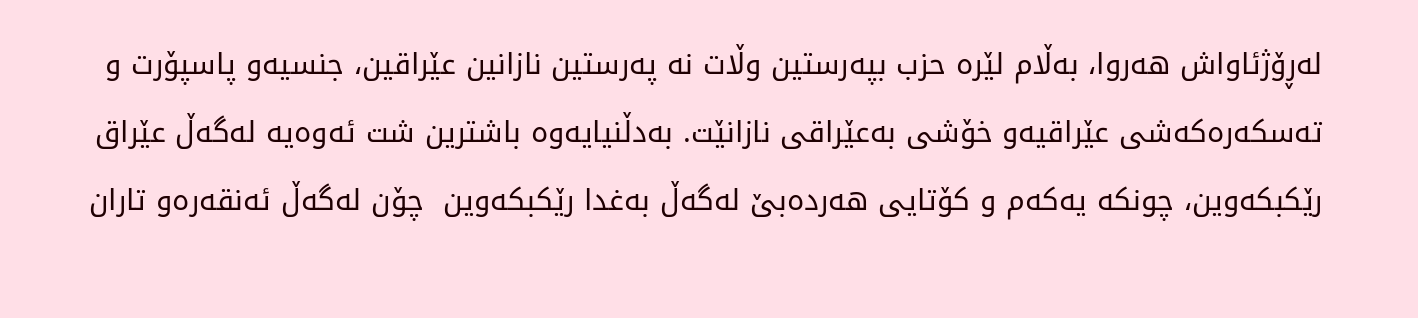له‌ڕۆژئاواش هه‌روا، به‌ڵام لێره‌ حزب بپه‌رستین وڵات نه ‌په‌رستین نازانین عێراقین، جنسیه‌و پاسپۆرت و ته‌سکه‌ره‌که‌شى عێراقیه‌و خۆشى به‌عێراقى نازانێت. به‌دڵنیایه‌وه‌ باشترین شت ئه‌وه‌یه‌ له‌گه‌ڵ عێراق رێکبکه‌وین، چونکه‌ یه‌که‌م و کۆتایی هه‌رده‌بێ له‌گه‌ڵ به‌غدا رێکبکه‌وین  چۆن له‌گه‌ڵ ئه‌نقه‌ره‌و تاران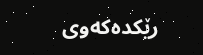رێکده‌که‌وى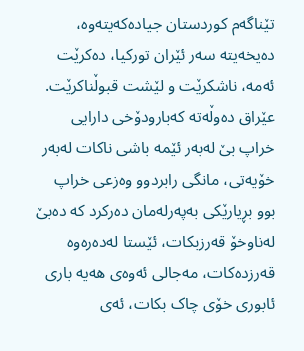تێناگه‌م کوردستان جیاده‌که‌یته‌وه،‌ دەیخه‌یته‌ سه‌ر ئێران تورکیا، ده‌کرێت ئه‌مه،‌ ناشکرێت و لێشت قبوڵناکرێت. عێراق ده‌وڵه‌ته‌ که‌بارودۆخى دارایی خراپ بێ له‌به‌ر ئێمه‌ باشى ناکات له‌به‌ر خۆیه‌تى، مانگى رابردوو وه‌زعى خراپ بوو بڕیارێکى به‌په‌رله‌مان ده‌رکرد که‌ ده‌بێ له‌ناوخۆ قه‌رزبکات، ئێستا له‌ده‌ره‌وه‌ قه‌رزده‌کات، مه‌جالى ئه‌وه‌ى هه‌یه‌ بارى ئابورى خۆى چاک بکات، ئه‌ى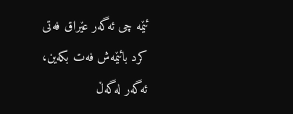ئێمه‌ چى ئه‌گه‌ر عێراق فه‌تى کرد بائێمه‌ش فه‌ت بکه‌ین، ئه‌گه‌ر له‌گه‌ڵ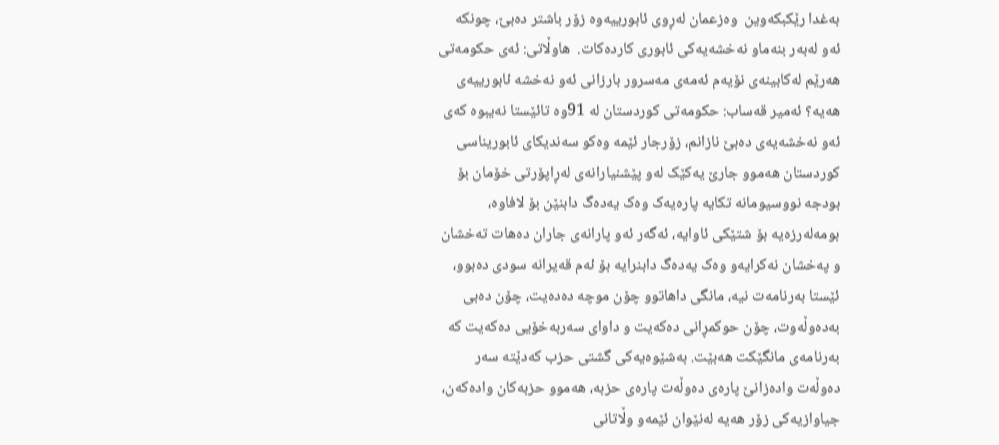به‌غدا رێکبکه‌وین  وه‌زعمان له‌ڕوى ئابورییه‌وه‌ زۆر باشتر ده‌بێ، چونکه‌ ئه‌و له‌به‌ر بنه‌ماو نه‌خشه‌یه‌کى ئابورى کارده‌کات.  هاوڵاتى: ئه‌ى حکومه‌تى هه‌رێم له‌کابینه‌ى نۆیه‌م ئه‌مه‌ى مه‌سرور بارزانى ئه‌و نه‌خشه‌ ئابورییه‌ى هه‌یه‌؟ ئه‌میر قه‌ساب: حکومه‌تى کوردستان له‌ 91وه‌ تائێستا نه‌یبوه‌ که‌ى ئه‌و نه‌خشه‌یه‌ى ده‌بێ نازانم، زۆرجار ئێمه‌ وه‌کو سه‌ندیکاى ئابوریناسى  کوردستان هه‌موو جارێ یه‌کێک له‌و پێشنیارانه‌ى له‌ڕاپۆرتى خۆمان بۆ بودجه‌ نووسیومانه‌ تکایه‌ پاره‌یه‌ک وه‌ک یه‌ده‌گ دابنێن بۆ لافاوه‌، بومه‌له‌رزه‌یه‌ بۆ شتێکى ئاوایه‌، ئه‌گه‌ر ئه‌و پارانه‌ى جاران ده‌هات ته‌خشان و په‌خشان نه‌کرایه‌و وه‌ک یه‌ده‌گ دابنرایه‌ بۆ ئه‌م قه‌یرانه‌ سودى ده‌بوو، ئێستا به‌رنامه‌ت نیه،‌ مانگى داهاتوو چۆن موچه‌ ده‌ده‌یت، چۆن ده‌بى به‌ده‌وڵه‌وت، چۆن حوکمڕانى ده‌که‌یت و داواى سه‌ربه‌خۆیی ده‌که‌یت که‌ به‌رنامه‌ى مانگێکت هه‌بێت. به‌شێوه‌یه‌کى گشتى حزب که‌دێته‌ سه‌ر ده‌وڵه‌ت واده‌زانێ پاره‌ى ده‌وڵه‌ت پاره‌ى حزبه‌، هه‌موو حزبه‌کان واده‌که‌ن، جیاوازیه‌کى زۆر هه‌یه‌ له‌نێوان ئێمه‌و وڵاتانى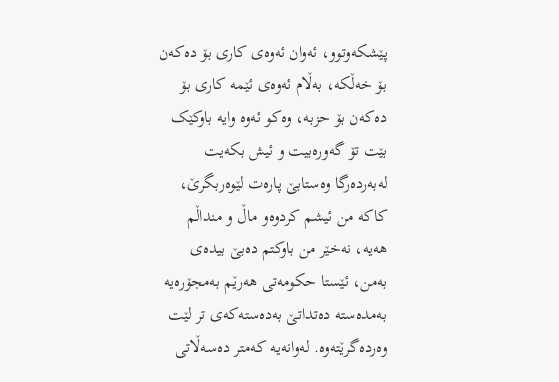پێشکه‌وتوو، ئه‌وان ئه‌وه‌ى کارى بۆ ده‌که‌ن بۆ خه‌ڵکه،‌ به‌ڵام ئه‌وه‌ى ئێمه‌ کارى بۆ ده‌که‌ن بۆ حزبه‌، وه‌کو ئه‌وه‌ وایه‌ باوکێک بێت تۆ گه‌وره‌بیت و ئیش بکه‌یت له‌به‌رده‌رگا وه‌ستابێ پاره‌ت لێوه‌ربگرێ، کاکه‌ من ئیشم کردوه‌و ماڵ و منداڵم هه‌یه‌، نه‌خێر من باوکتم ده‌بێ بیده‌ى به‌من، ئێستا حکومه‌تى هه‌رێم به‌مجۆره‌یه‌ به‌مده‌سته‌ ده‌تداتێ به‌ده‌سته‌که‌ى تر لێت وه‌رده‌گرێته‌وه‌. له‌وانه‌یه‌ که‌متر ده‌سه‌ڵاتى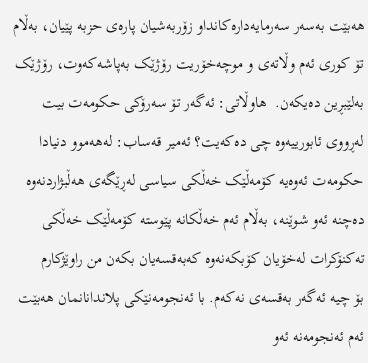هه‌بێت به‌سه‌ر سه‌رمایه‌داره‌کانداو زۆربه‌شیان پاره‌ى حزبه‌ پێیان، به‌ڵام تۆ کورى ئه‌م وڵاته‌ى و موچه‌خۆریت رۆژێک به‌پاشه‌که‌وت، رۆژێک به‌لێبڕین ده‌یکه‌ن.  هاوڵاتى: ئه‌گه‌ر تۆ سه‌رۆکى حکومه‌ت بیت له‌ڕووى ئابورییه‌وه‌ چى ده‌که‌یت؟ ئه‌میر قه‌ساب: له‌هه‌موو دنیادا حکومه‌ت ئه‌وه‌یه‌ کۆمه‌ڵێک خه‌ڵکى سیاسى له‌ڕێگه‌ى هه‌ڵبژاردنه‌وه‌ ده‌چنه‌ ئه‌و شوێنه‌، به‌ڵام ئه‌م خه‌ڵکانه‌ پێوسته‌ کۆمه‌ڵێک خه‌ڵکى ته‌کنۆکرات له‌خۆیان کۆبکه‌نه‌وه‌ که‌به‌قسه‌یان بکه‌ن من راوێژکارم بۆ ‌چیه‌ ئه‌گه‌ر به‌قسه‌ى نه‌که‌م. با ئه‌نجومه‌نێکى پلاندانانمان هه‌بێت ئه‌م ئه‌نجومه‌نه‌ ئه‌و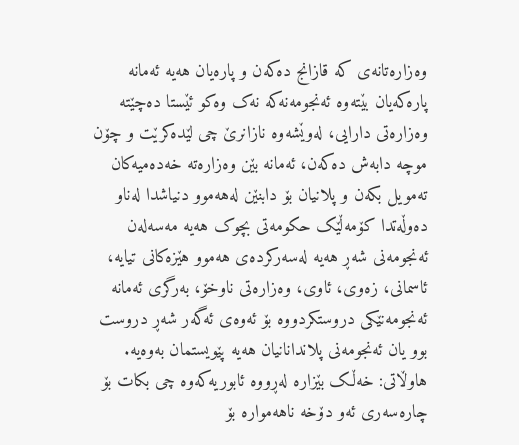وه‌زاره‌تانه‌ى که‌ قازانج ده‌که‌ن و پاره‌یان هه‌یه‌ ئه‌مانه‌ پاره‌که‌یان بێته‌وه‌ ئه‌نجومه‌نه‌که‌ نه‌ک وه‌کو ئێستا ده‌چێته‌ وه‌زاره‌تى دارایی، له‌وێشه‌وه‌ نازانرێ چى لێده‌کرێت و چۆن موچه‌ دابه‌ش ده‌که‌ن، ئه‌مانه‌ بێن وه‌زاره‌ته‌ خه‌ده‌میه‌کان ته‌مویل بکه‌ن و پلانیان بۆ دابنێن له‌هه‌موو دنیاشدا له‌ناو ده‌وڵه‌تدا کۆمه‌ڵێک حکومه‌تى بچوک هه‌یه‌ مه‌سه‌له‌ن ئه‌نجومه‌نى شه‌ڕ هه‌یه‌ له‌سه‌رکرده‌ى هه‌موو هێزه‌کانى تیایه،‌ ئاسمانى، زه‌وى، ئاوى، وه‌زاره‌تى ناوخۆ، به‌رگرى ئه‌مانه‌ ئه‌نجومه‌نێکى دروستکردووه‌ بۆ ئه‌وه‌ى ئه‌گه‌ر شه‌ڕ دروست بوو یان ئه‌نجومه‌نى پلاندانانیان هه‌یه‌ پێویستمان به‌وه‌یه‌.  هاوڵاتى: خه‌ڵک بێزاره‌ له‌ڕووه‌ ئابوریه‌که‌وه‌ چى بکات بۆ چاره‌سه‌رى ئه‌و دۆخه‌ ناهه‌مواره‌ بۆ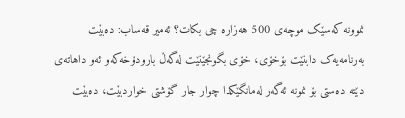نموونه‌ که‌سێک موچه‌ى 500 هه‌زاره‌ چى بکات؟ ئه‌میر قه‌ساب: ده‌بێت به‌رنامه‌یه‌ک دابنێت بۆخۆى، خۆى بگونجێنێت له‌گه‌ڵ بارودۆخه‌که‌و ئه‌و داهاته‌ى دێته‌ ده‌ستى بۆ نمونه‌ ئه‌گه‌ر له‌مانگێکدا چوار جار گۆشتى خواردبێت، ده‌بێت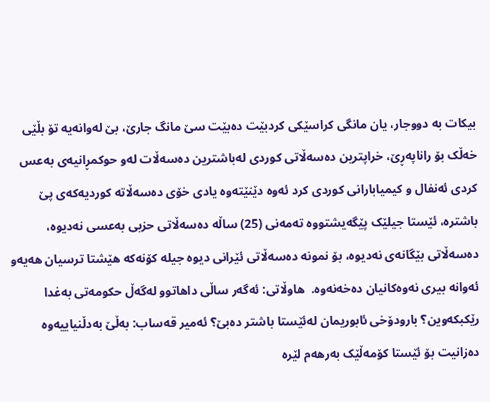بیکات به‌ دووجار، یان مانگى کراسێکى کردبێت ده‌بێت سێ مانگ جارێ، بێ له‌وانه‌یه‌ تۆ بڵێى خه‌ڵک بۆ راناپه‌ڕێ، خراپترین ده‌سه‌ڵاتى کوردى له‌باشترین ده‌سه‌ڵات له‌و حوکمڕانیه‌ى به‌عس کردى ئه‌نفال و کیمیابارانى کوردى کرد ئه‌وه‌ دێنێته‌وه‌ یادى خۆى ده‌سه‌ڵاته‌ کوردیه‌که‌ى پێ باشتره‌، ئێستا جیلێک پێگه‌یشتووه‌ ته‌مه‌نى (25) ساڵه‌ ده‌سه‌ڵاتى حزبى به‌عسى نه‌دیوه‌، ده‌سه‌ڵاتى بێگانه‌ى نه‌دیوه‌، بۆ نمونه‌ ده‌سه‌ڵاتى ئێرانى دیوه‌ جیله‌ کۆنه‌که‌ هێشتا ترسیان هه‌یه‌و ئه‌وانه‌ بیرى نه‌وه‌کانیان ده‌خه‌نه‌وه‌.  هاوڵاتى: ئه‌گه‌ر ساڵى داهاتوو له‌گه‌ڵ حکومه‌تى به‌غدا رێکبکه‌وین؟ بارودۆخى ئابوریمان له‌ئێستا باشتر ده‌بێ؟ ئه‌میر قه‌ساب: به‌ڵێ به‌دڵنیاییه‌وه‌ ده‌زانیت بۆ ئێستا کۆمه‌ڵێک به‌رهه‌م لێره‌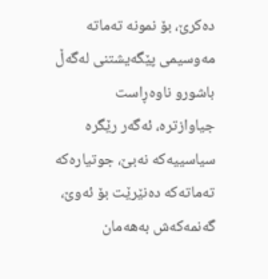ده‌کرێ، بۆ نمونه‌ ته‌ماته‌ مه‌وسیمى پێگه‌یشتنى له‌گه‌ڵ باشورو ناوه‌ڕاست جیاوازتره‌، ئه‌گه‌ر رێگره‌ سیاسییه‌که‌ نه‌بێ، جوتیاره‌که‌ ته‌ماته‌که‌ ده‌نێرێت بۆ ئه‌وێ، گه‌نمه‌که‌ش به‌هه‌مان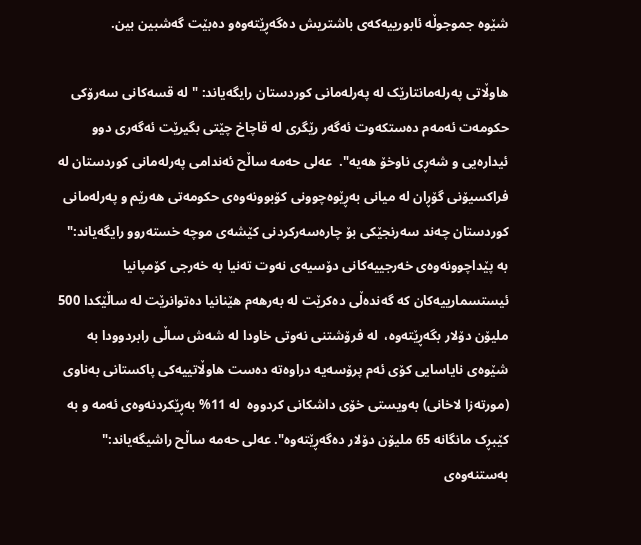شێوه‌ جموجوڵه‌ ئابورییه‌که‌ى باشتریش ده‌گه‌ڕێته‌وه‌و ده‌بێت گه‌شبین بین.

هاوڵاتى په‌رله‌مانتارێک له‌ په‌رله‌مانی کوردستان رایگه‌یاند: "له‌ قسه‌کانی سه‌رۆکی حکومه‌ت ئه‌مه‌م ده‌ستکه‌وت ئه‌گه‌ر رێگری له‌ قاچاخ چێتی بگیرێت ئه‌گه‌ری دوو ئیداره‌یی و شه‌ڕی ناوخۆ هه‌یه‌".  عه‌لی حه‌مه‌ ساڵح ئه‌ندامی په‌رله‌مانی کوردستان له‌ فراکسیۆنی گۆڕان له‌ میانی به‌ڕێوه‌چوونی کۆبوونه‌وه‌ی حکومه‌تی هه‌رێم و په‌رله‌مانی کوردستان چه‌ند سه‌رنجێکی بۆ چاره‌سه‌رکردنی کێشه‌ی موچه‌ خسته‌روو رایگه‌یاند:" به‌ پێداچوونه‌وه‌ی خه‌رجییه‌کانی دۆسیه‌ی نه‌وت ته‌نیا به‌ خه‌رجی کۆمپانیا ئیستسمارییه‌کان که‌ گه‌نده‌ڵی ده‌کرێت له‌ به‌رهه‌م هێنانیا ده‌توانرێت له‌ ساڵێکدا 500 ملیۆن دۆلار بگه‌ڕێته‌وه‌،  له‌ فرۆشتنی نه‌وتی خاودا له‌ شه‌ش ساڵی رابردوودا به‌ شێوه‌ی نایاسایی کۆی ئه‌م پرۆسه‌یه‌ دراوه‌ته‌ ده‌ست هاوڵاتییه‌کی پاکستانی به‌ناوی (مورته‌زا لاخانی) به‌ویستی خۆی داشکانی کردووه‌  له‌ 11% به‌ڕێکردنه‌وه‌ی ئه‌مه‌ و به‌ کێبڕک مانگانه‌ 65 ملیۆن دۆلار ده‌گه‌ڕێته‌وه‌". عه‌لى حه‌مه‌ ساڵح راشیگه‌یاند:"  به‌ستنه‌وه‌ی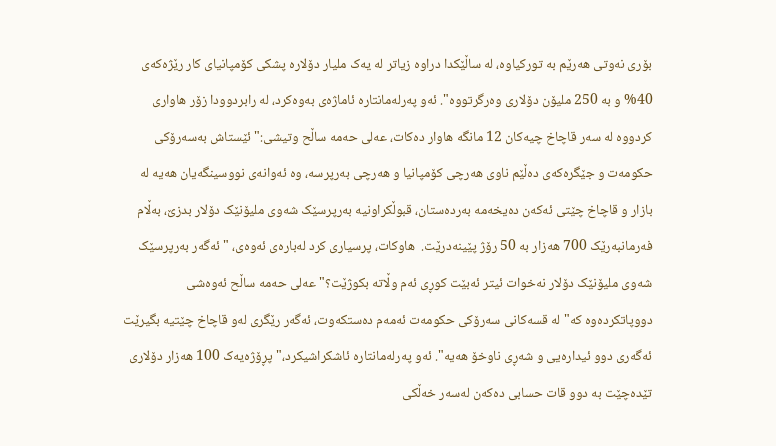بۆری نه‌وتی هه‌رێم به‌ تورکیاوه‌، له‌ ساڵێکدا دراوه‌ زیاتر له‌ یه‌ک ملیار دۆلاره‌ پشکی کۆمپانیای کار رێژه‌که‌ی 40% و به‌ 250 ملیۆن دۆلاری وه‌رگرتووه‌". ئه‌و په‌رله‌مانتاره‌ ئاماژه‌ی به‌وه‌کرد، له‌ رابردوودا زۆر هاوارى کردووه‌ له‌ سه‌ر قاچاخ چیه‌کان 12 مانگه‌ هاوار ده‌کات، عه‌لى حه‌مه‌ ساڵح وتیشى:" ئێستاش به‌سه‌رۆکی حکومه‌ت و جێگره‌که‌ی ده‌ڵێم ناوی هه‌رچی کۆمپانیا و هه‌رچی به‌رپرسه‌، وه‌ ئه‌وانه‌ی نووسینگه‌یان هه‌یه‌ له‌ بازار و قاچاخ چێتی ئه‌که‌ن ده‌یخه‌مه‌ به‌رده‌ستان، قبوڵکراونیه‌ به‌رپرسێک شه‌وی ملیۆنێک دۆلار بدزێ‌، به‌ڵام فه‌رمانبه‌رێک 700 هه‌زار به‌ 50 رۆژ پێینه‌درێت.  هاوکات، پرسیاری کرد له‌باره‌ی ئه‌وه‌ی، " ئه‌گه‌ر به‌رپرسێک شه‌وی ملیۆنێک دۆلار نه‌خوات ئیتر ئه‌بێت کوڕی ئه‌م وڵاته‌ بکوژێت؟" عه‌لی حه‌مه‌ ساڵح ئه‌وه‌شى دووپاتکرده‌وه‌ که‌" له‌ قسه‌کانی سه‌رۆکی حکومه‌ت ئه‌مه‌م ده‌ستکه‌وت، ئه‌گه‌ر رێگری له‌و قاچاخ چێتیه‌ بگیرێت ئه‌گه‌ری دوو ئیداره‌یی و شه‌ڕی ناوخۆ هه‌یه‌". ئه‌و په‌رله‌مانتاره‌ ئاشکراشیکرد،"پڕۆژه‌یه‌ک 100 هه‌زار دۆلاری تێده‌چێت به‌ دوو قات حسابی ده‌که‌ن له‌سه‌ر خه‌ڵکی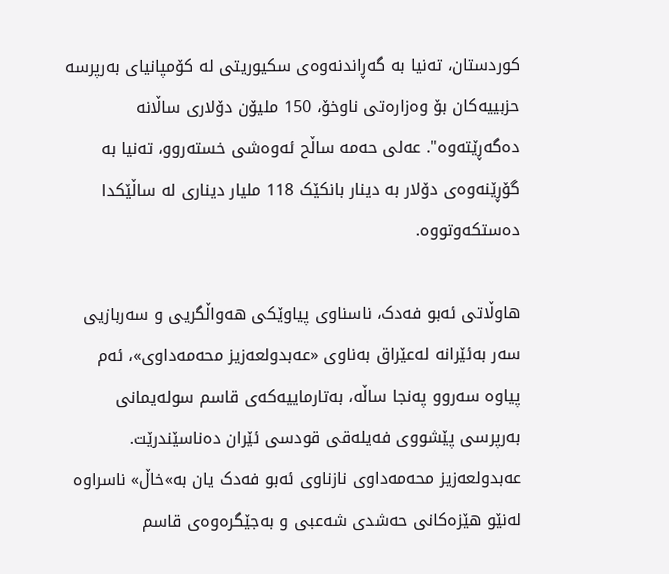کوردستان، ته‌نیا به‌ گه‌ڕاندنه‌وه‌ی سکیوریتی له‌ کۆمپانیای به‌رپرسه‌ حزبییه‌کان بۆ وه‌زاره‌تی ناوخۆ، 150 ملیۆن دۆلاری ساڵانه‌ ده‌گه‌ڕێته‌وه‌". عه‌لی حه‌مه‌ ساڵح ئه‌وه‌شی خسته‌روو، ته‌نیا به‌ گۆڕێنه‌وه‌ی دۆلار به‌ دینار بانکێک 118 ملیار دیناری له‌ ساڵێکدا ده‌ستکه‌وتووه‌.

ھاوڵاتی ئه‌بو فه‌دک، ناسناوى پیاوێکى هه‌واڵگریى و سه‌ربازیى سه‌ر به‌ئێرانه‌ له‌عێراق به‌ناوى «عه‌بدولعه‌زیز محه‌مه‌داوی»، ئه‌م پیاوه‌ سەروو پەنجا ساڵە، به‌تارماییه‌که‌ى قاسم سوله‌یمانى به‌رپرسى پێشووى فه‌یله‌قى قودسى ئێران ده‌ناسێندرێت. عه‌بدولعه‌زیز محه‌مه‌داوی نازناوى ئه‌بو فه‌دک یان بە»خاڵ» ناسراوه‌ له‌نێو هێزه‌کانى حه‌شدى شه‌عبى و به‌جێگرەوەی قاسم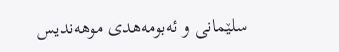سلێمانى و ئه‌بومه‌هدى موهه‌ندیس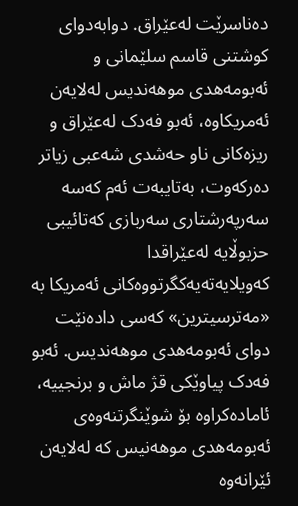ده‌ناسرێت له‌عێراق. دوابه‌دواى کوشتنى قاسم سلێمانى و ئه‌بومه‌هدى موهه‌ندیس له‌لایه‌ن ئه‌مریکاوه‌، ئه‌بو فه‌دک له‌عێراق و ریزه‌کانى ناو حه‌شدى شه‌عبى زیاتر ده‌رکه‌وت، به‌تایبه‌ت ئه‌م که‌سه‌ سه‌رپه‌رشتارى سه‌ربازى که‌تائیبى حزبوڵایه‌ له‌عێراقدا که‌ویلایه‌ته‌یه‌کگرتووه‌کانى ئه‌مریکا به‌ «مه‌ترسیترین» که‌سى داده‌نێت دواى ئه‌بومەهدی موهه‌ندیس. ئه‌بو فه‌دک پیاوێکى قژ ماش و برنجییه‌، ئاماده‌کراوه‌ بۆ شوێنگرتنه‌وه‌ى ئه‌بومه‌هدى موهه‌نیس که‌ له‌لایه‌ن ئێرانه‌وه‌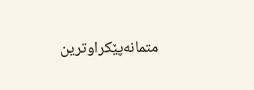متمانه‌پێکراوترین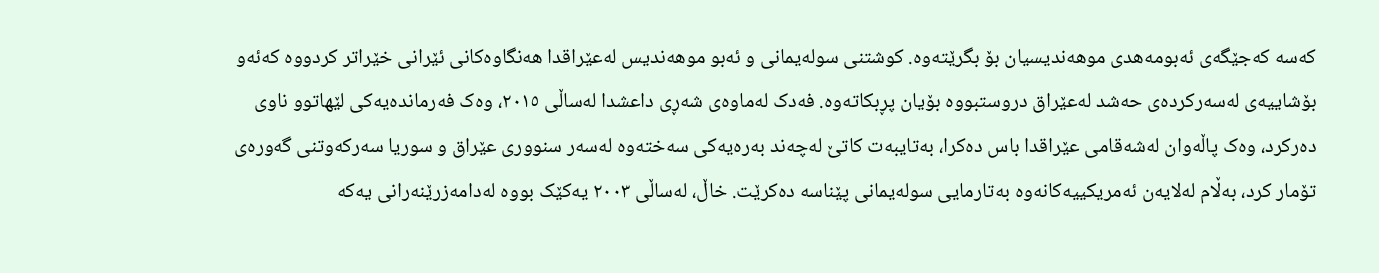که‌سه‌ که‌جێگه‌ى ئه‌بومه‌هدى موهه‌ندیسیان بۆ بگرێته‌وه‌. کوشتنى سوله‌یمانى و ئه‌بو موهه‌ندیس له‌عێراقدا هه‌نگاوه‌کانى ئێرانى خێراتر کردووه‌ که‌ئه‌و بۆشاییه‌ى له‌سه‌رکرده‌ى حه‌شد له‌عێراق دروستبووه‌ بۆیان پڕبکاته‌وه‌. فه‌دک له‌ماوه‌ى شه‌ڕى داعشدا له‌ساڵى ٢٠١٥، وه‌ک فه‌رمانده‌یه‌کى لێهاتوو ناوى ده‌رکرد، وه‌ک پاڵه‌وان له‌شه‌قامى عێراقدا باس ده‌کرا، به‌تایبه‌ت کاتێ له‌چه‌ند به‌ره‌یه‌کى سه‌خته‌وه‌ له‌سه‌ر سنوورى عێراق و سوریا سه‌رکه‌وتنى گه‌وره‌ى تۆمار کرد، به‌ڵام له‌لایه‌ن ئه‌مریکییه‌کانه‌وه‌ به‌تارمایى سوله‌یمانى پێناسه‌ ده‌کرێت. خاڵ، له‌ساڵى ٢٠٠٣ یه‌کێک بووه‌ له‌دامه‌زرێنه‌رانى یه‌که‌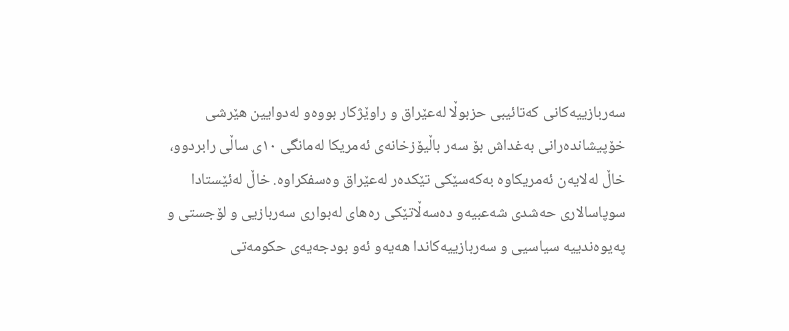سه‌ربازییه‌کانى که‌تائیبى حزبوڵا له‌عێراق و راوێژکار بووه‌و له‌دوایین هێرشى خۆپیشانده‌رانى به‌غداش بۆ سه‌ر باڵیۆزخانه‌ى ئه‌مریکا له‌مانگى ١٠ى ساڵى رابردوو، خاڵ له‌لایه‌ن ئه‌مریکاوه‌ به‌که‌سێکى تێکده‌ر له‌عێراق وه‌سفکراوه‌. خاڵ له‌ئێستادا سوپاسالارى حه‌شدى شه‌عبیه‌و ده‌سه‌ڵاتێکى ره‌هاى له‌بوارى سه‌ربازیى و لۆجستى و په‌یوه‌ندییه‌ سیاسیی و سه‌ربازییه‌کاندا هه‌یه‌و ئه‌و بودجه‌یه‌ى حکومه‌تى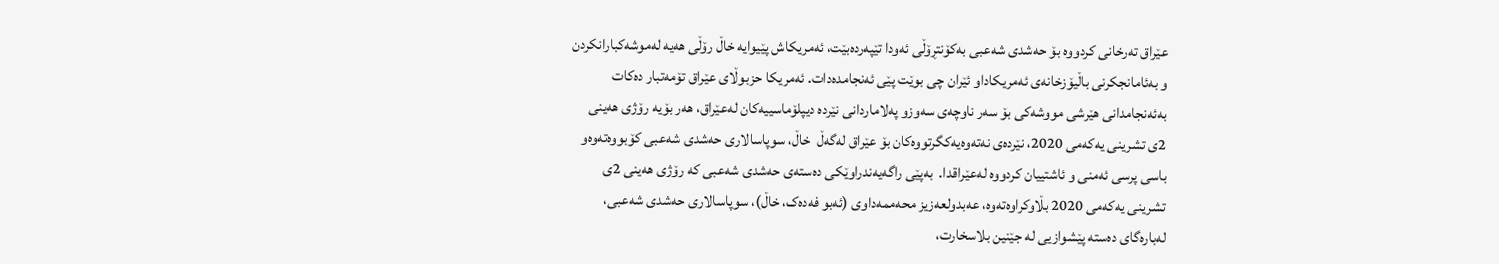عێراق ته‌رخانى کردووه‌ بۆ حه‌شدى شه‌عبى به‌کۆنتڕۆڵى ئه‌ودا تێپه‌رده‌بێت، ئه‌مریکاش پێیوایه‌ خاڵ رۆڵى هه‌یه‌ له‌موشه‌کبارانکردن و به‌ئامانجکرنى باڵیۆزخانه‌ى ئه‌مریکاداو ئێران چى بوێت پێى ئه‌نجامده‌دات. ئه‌مریکا حزبوڵاى عێراق تۆمه‌تبار ده‌کات به‌ئه‌نجامدانى هێرشى مووشه‌کى بۆ سه‌ر ناوچه‌ى سه‌وزو په‌لاماردانى نێرده‌ دیپلۆماسییه‌کان له‌عێراق، هه‌ر بۆیه‌ رۆژى هه‌ینى 2ى تشرینى یه‌که‌مى 2020، نێرده‌ى نه‌ته‌وه‌یه‌کگرتووه‌کان بۆ عێراق له‌گه‌ڵ  خاڵ، سوپاسالارى حه‌شدى شه‌عبى کۆبووه‌ته‌وه‌و باسى پرسى ئه‌منى و ئاشتییان کردووه‌ له‌عێراقدا.  به‌پێى راگه‌یەندراوێکى ده‌سته‌ى حه‌شدى شه‌عبى که‌ رۆژى هه‌ینى 2ى تشرینى یه‌که‌مى 2020 بڵاوکراوه‌ته‌وه‌، عه‌بدولعه‌زیز محه‌ممه‌داوى (ئه‌بو فه‌ده‌ک، خاڵ)، سوپاسالارى حه‌شدى شه‌عبی، له‌باره‌گاى ده‌سته‌ پێشوازیى له‌ جێنین بلاسخارت،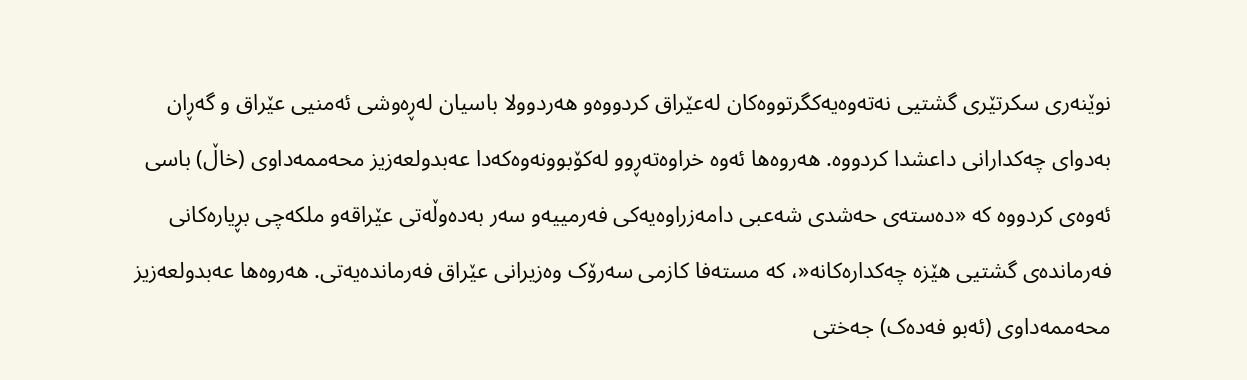نوێنه‌رى سکرتێرى گشتیى نه‌ته‌وه‌یه‌کگرتووه‌کان له‌عێراق کردووه‌و هه‌ردوولا باسیان له‌ڕه‌وشى ئه‌منیى عێراق و گه‌ڕان به‌دواى چه‌کدارانى داعشدا کردووه‌. هه‌روه‌ها ئه‌وه‌ خراوه‌ته‌ڕوو له‌کۆبوونه‌وه‌که‌دا عه‌بدولعه‌زیز محه‌ممه‌داوى (خاڵ) باسى ئه‌وه‌ى کردووه‌ که‌ «ده‌سته‌ى حه‌شدى شه‌عبى دامه‌زراوه‌یه‌کى فه‌رمییه‌و سه‌ر به‌ده‌وڵه‌تى عێراقه‌و ملکه‌چى بڕیاره‌کانى فه‌رمانده‌ى گشتیى هێزه‌ چه‌کداره‌کانه‌«، که‌ مسته‌فا کازمى سه‌رۆک وه‌زیرانى عێراق فه‌رمانده‌یه‌تى. هه‌روه‌ها عه‌بدولعه‌زیز محه‌ممه‌داوى (ئه‌بو فه‌ده‌ک) جه‌ختى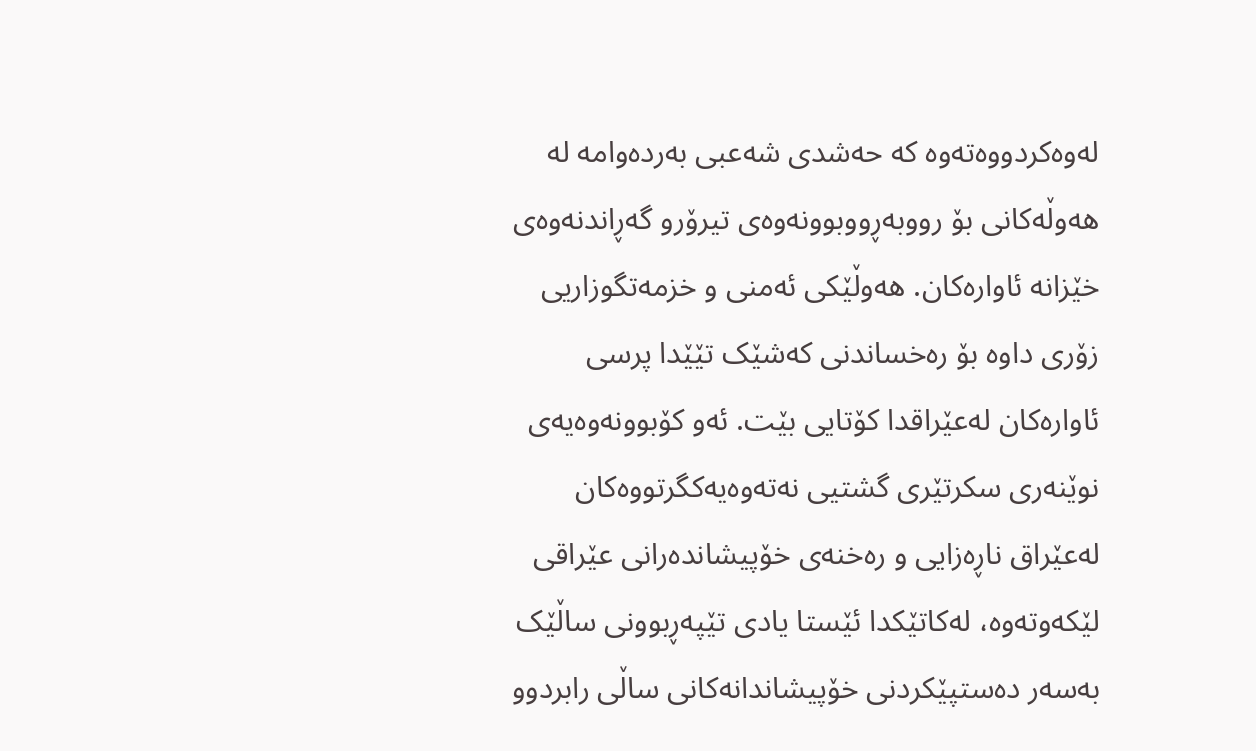له‌وه‌کردووه‌ته‌وه‌ که‌ حه‌شدى شه‌عبى به‌رده‌وامه‌ له‌ هه‌وڵه‌کانى بۆ رووبه‌ڕووبوونه‌وه‌ى تیرۆرو گه‌ڕاندنه‌وه‌ى خێزانه‌ ئاواره‌کان. هه‌وڵێکى ئه‌منى و خزمه‌تگوزاریى زۆرى داوه‌ بۆ ره‌خساندنى که‌شێک تێێدا پرسى ئاواره‌کان له‌عێراقدا کۆتایى بێت. ئه‌و کۆبوونه‌وه‌یه‌ى نوێنه‌رى سکرتێرى گشتیى نه‌ته‌وه‌یه‌کگرتووه‌کان له‌عێراق ناڕه‌زایى و ره‌خنه‌ى خۆپیشانده‌رانى عێراقى لێکه‌وته‌وه‌، له‌کاتێکدا ئێستا یادى تێپه‌ڕبوونى ساڵێک به‌سه‌ر ده‌ستپێکردنى خۆپیشاندانه‌کانى ساڵى رابردوو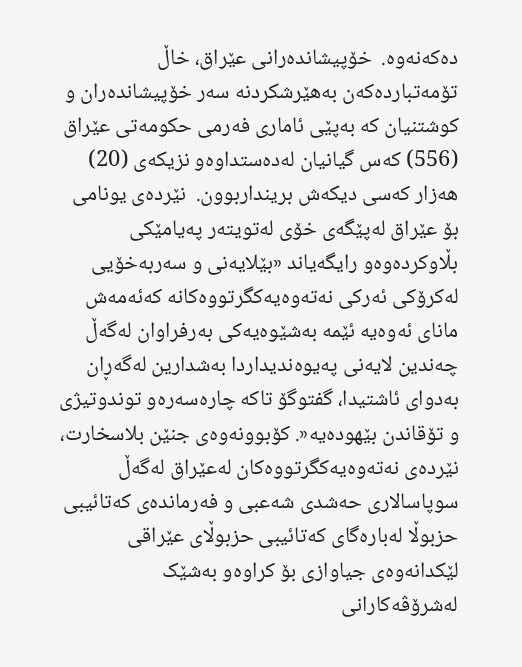ده‌که‌نه‌وه‌.  خۆپیشانده‌رانى عێراق، خاڵ تۆمه‌تبارده‌که‌ن به‌هێرشکردنه‌ سه‌ر خۆپیشانده‌ران و کوشتنیان که‌ به‌پێى ئامارى فه‌رمى حکومه‌تى عێراق (556) که‌س گیانیان له‌ده‌ستداوه‌و نزیکه‌ى (20) هه‌زار که‌سى دیکه‌ش برینداربوون.  نێرده‌ى یونامى بۆ عێراق له‌پێگه‌ى خۆى له‌تویته‌ر په‌یامێکى بڵاوکرده‌وه‌و رایگه‌یاند «بێلایه‌نى و سه‌ربه‌خۆیى له‌کرۆکى ئه‌رکى نه‌ته‌وه‌یه‌کگرتووه‌کانه‌ که‌ئه‌مه‌ش ماناى ئه‌وه‌یه‌ ئێمه‌ به‌شێوه‌یه‌کى به‌رفراوان له‌گه‌ڵ چه‌ندین لایەنی په‌یوه‌ندیداردا به‌شدارین له‌گه‌ڕان به‌دواى ئاشتیدا، گفتوگۆ تاکه‌ چاره‌سه‌ره‌و توندوتیژى و تۆقاندن بێهوده‌یه‌«. کۆبوونه‌وه‌ى جنێن بلاسخارت، نێرده‌ى نه‌ته‌وه‌یه‌کگرتووه‌کان له‌عێراق له‌گه‌ڵ سوپاسالارى حه‌شدى شه‌عبى و فه‌رمانده‌ى که‌تائیبى حزبوڵا له‌باره‌گاى که‌تائیبى حزبوڵاى عێراقى لێکدانه‌وه‌ى جیاوازى بۆ کراوه‌و به‌شێک له‌شرۆڤه‌کارانى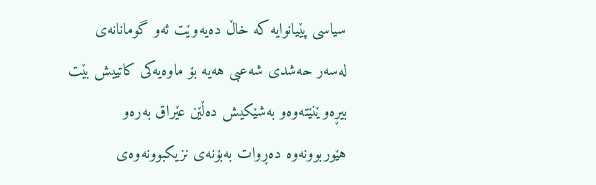سیاسى پێیانوایه‌ که‌ خاڵ ده‌یه‌وێت ئه‌و گومانانه‌ى له‌سه‌ر حه‌شدى شه‌عبى هه‌یه‌ بۆ ماوه‌یه‌کى کاتییش بێت بیڕه‌وێنێته‌وه‌و به‌شێکیش ده‌ڵێن عێراق به‌ره‌و هێوربوونه‌وه‌ ده‌ڕوات به‌بۆنه‌ى نزیکبوونه‌وه‌ى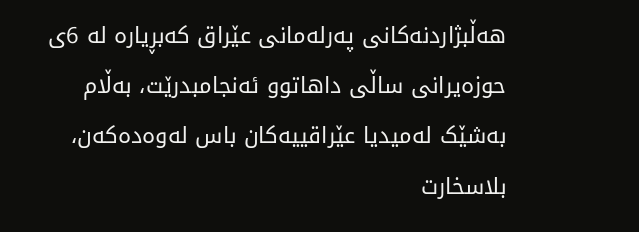هه‌ڵبژاردنه‌کانى په‌رله‌مانى عێراق که‌بڕیاره‌ له‌ 6ى حوزه‌یرانى ساڵى داهاتوو ئه‌نجامبدرێت، به‌ڵام به‌شێک له‌میدیا عێراقییه‌کان باس له‌وه‌ده‌که‌ن، بلاسخارت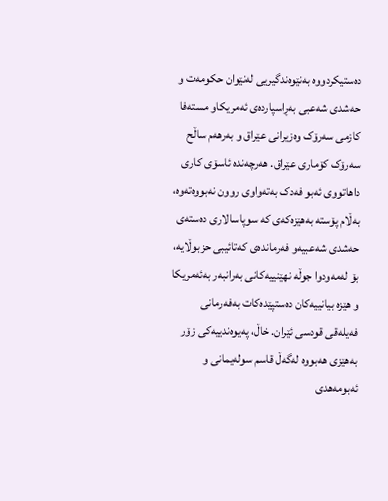ده‌ستیکردووه‌ به‌نێوه‌ندگیریى له‌نێوان حکومه‌ت و حه‌شدى شه‌عبى به‌ڕاسپارده‌ى ئه‌مریکاو مسته‌فا کازمى سه‌رۆک وه‌زیرانى عێراق و به‌رهه‌م ساڵح سه‌رۆک کۆمارى عێراق. هه‌رچه‌نده‌ ئاسۆى کارى داهاتووى ئه‌بو فه‌دک به‌ته‌واوى روون نه‌بووه‌ته‌وه‌، به‌ڵام پۆسته‌ به‌هێزه‌که‌ى که‌ سوپاسالارى ده‌سته‌ى حه‌شدى شه‌عبیه‌و فه‌رمانده‌ی که‌تائیبى حزبوڵایه‌، بۆ له‌مه‌ودوا جوڵه‌ نهێنییه‌کانى به‌رانبه‌ر به‌ئه‌مریکا و هێزه‌ بیانییه‌کان ده‌ستپێده‌کات به‌فه‌رمانى فه‌یله‌قى قودسى ئێران. خاڵ، په‌یوه‌ندییه‌کى زۆر به‌هێزى هه‌بووه‌ له‌گه‌ڵ قاسم سوله‌یمانى و ئه‌بومه‌هدى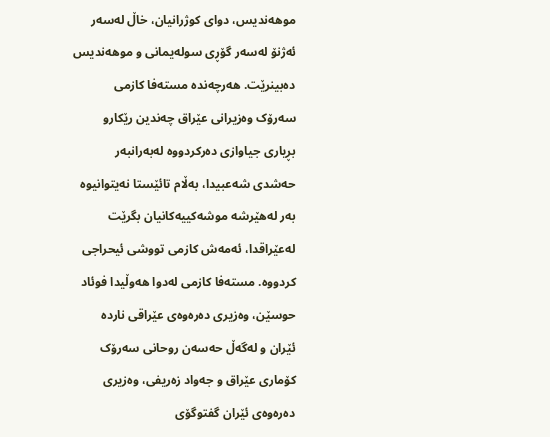موهه‌ندیس، دواى کوژرانیان، خاڵ له‌سه‌ر ئه‌ژنۆ له‌سه‌ر گۆڕى سوله‌یمانى و موهه‌ندیس ده‌بینرێت. هه‌رچه‌نده‌ مسته‌فا کازمى سه‌رۆک وه‌زیرانى عێراق چه‌ندین رێکارو بڕیارى جیاوازى ده‌رکردووه‌ له‌به‌رانبه‌ر حه‌شدى شه‌عبیدا، به‌ڵام تائێستا نه‌یتوانیوه‌ به‌ر له‌هێرشه‌ موشه‌کییه‌کانیان بگرێت له‌عێراقدا، ئه‌مه‌ش کازمى تووشى ئیحراجى کردووه‌. مسته‌فا کازمى له‌دوا هه‌وڵیدا فوئاد حوسێن، وه‌زیرى ده‌ره‌وه‌ى عێراقى نارده‌ ئێران و له‌گه‌ڵ حه‌سه‌ن روحانى سه‌رۆک کۆمارى عێراق و جه‌واد زه‌ریفى، وه‌زیرى ده‌ره‌وه‌ى ئێران گفتوگۆى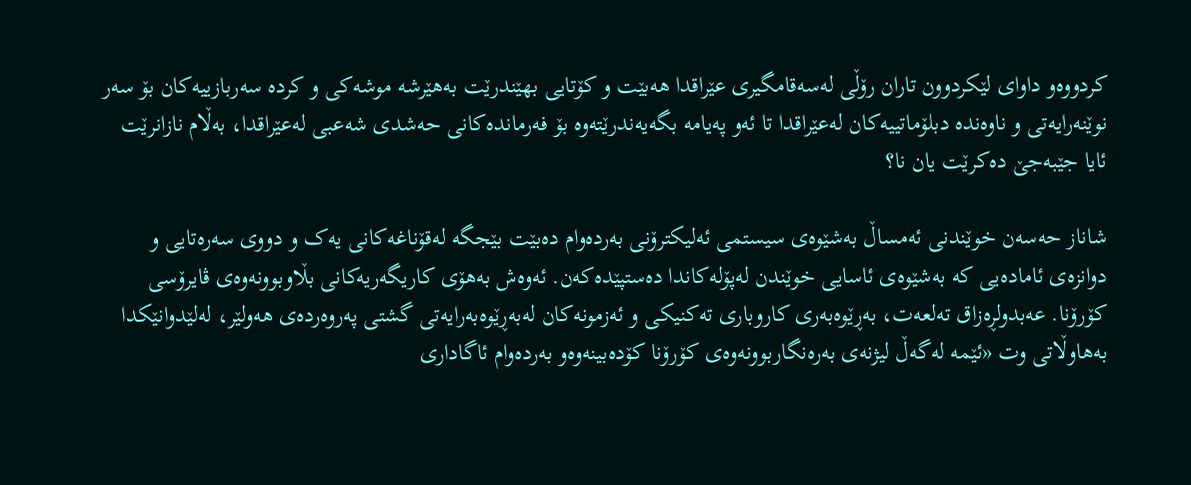کردووه‌و داواى لێکردوون تاران رۆڵى له‌سه‌قامگیرى عێراقدا هه‌بێت و کۆتایى بهێندرێت به‌هێرشه‌ موشه‌کى و کرده‌ سه‌ربازییه‌کان بۆ سه‌ر نوێنه‌رایه‌تى و ناوه‌نده‌ دبلۆماتییه‌کان له‌عێراقدا تا ئه‌و په‌یامه‌ بگه‌یه‌ندرێته‌وه‌ بۆ فه‌رمانده‌کانى حه‌شدى شه‌عبى له‌عێراقدا، به‌ڵام نازانرێت ئایا جێبه‌جێ ده‌کرێت یان نا؟

شاناز حه‌سه‌ن خوێندنى ئه‌مساڵ به‌شێوه‌ى سیستمى ئه‌لیکترۆنى به‌رده‌وام ده‌بێت بێجگه‌ له‌قۆناغه‌کانى یه‌ک و دووى سه‌ره‌تایى و دوانزه‌ى ئاماده‌یى که‌ به‌شێوه‌ى ئاسایى خوێندن له‌پۆله‌کاندا ده‌ستپێده‌که‌ن. ئەوەش بەھۆی کاریگەریەکانی بڵاوبوونه‌وه‌ى ڤایرۆسى کۆرۆنا. عه‌بدولڕه‌زاق ته‌لعه‌ت، به‌ڕێوه‌به‌رى کاروبارى ته‌کنیکى و ئه‌زمونه‌کان له‌به‌ڕێوه‌به‌رایه‌تى گشتى په‌روه‌رده‌ى هه‌ولێر، له‌لێدوانێکدا به‌‌ھاوڵاتی وت «ئێمه‌ له‌گه‌ڵ لیژنه‌ى به‌ره‌نگاربوونه‌وه‌ى کۆرۆنا کۆده‌بینه‌وه‌و به‌رده‌وام ئاگادارى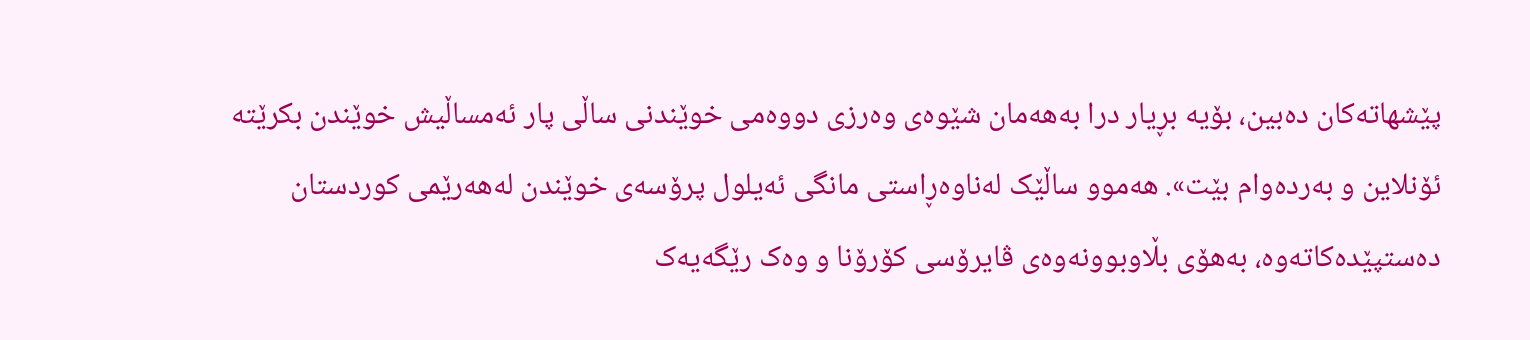پێشهاته‌کان ده‌بین، بۆیه‌ بڕیار درا به‌هه‌مان شێوه‌ى وه‌رزى دووه‌مى خوێندنى ساڵى پار ئه‌مساڵیش خوێندن بکرێته‌ ئۆنلاین و به‌رده‌وام بێت». هه‌موو ساڵێک له‌ناوه‌ڕاستى مانگى ئه‌یلول پرۆسه‌ى خوێندن له‌هه‌رێمى کوردستان ده‌ستپێده‌کاته‌وه‌، به‌هۆى بڵاوبوونه‌وه‌ى ڤایرۆسى کۆرۆنا و وه‌ک رێگه‌یه‌ک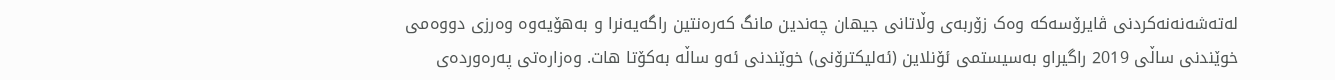له‌ته‌شه‌نه‌نه‌کردنى ڤایرۆسه‌که‌ وه‌ک زۆربه‌ى وڵاتانى جیهان چه‌ندین مانگ که‌ره‌نتین راگه‌یه‌نرا و به‌هۆیه‌وه‌ وه‌رزى دووه‌مى خوێندنى ساڵى 2019 راگیراو به‌سیستمى ئۆنلاین (ئه‌لیکترۆنى) خوێندنى ئه‌و ساڵه‌ به‌کۆتا هات. وه‌زاره‌تى په‌ره‌ورده‌ى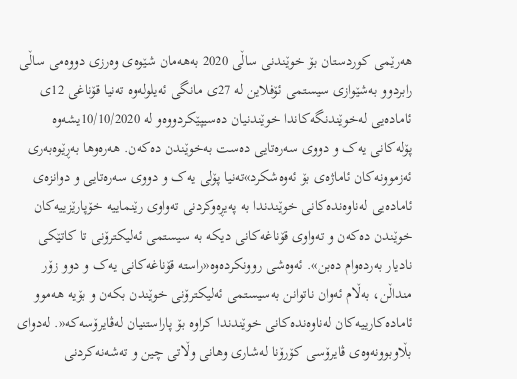هه‌رێمى کوردستان بۆ خوێندنى ساڵى 2020 به‌هه‌مان شێوه‌ى وه‌رزى دووه‌مى ساڵى رابردوو به‌شێوازى سیستمى ئۆفلاین له‌ 27ى مانگى ئه‌یلوله‌وه‌ ته‌نیا قۆناغى 12ى ئاماده‌یى له‌خوێندنگه‌کاندا خوێندنیان ده‌سیپێکردووه‌و له‌ 10/10/2020یشه‌وه‌ پۆله‌کانى یه‌ک و دووى سه‌ره‌تایى ده‌ست به‌خوێندن ده‌که‌ن. هه‌ره‌وها به‌ڕێوه‌به‌رى ئه‌زموونه‌کان ئاماژه‌ى بۆ ئه‌وه‌شکرد»ته‌نیا پۆلى یه‌ک و دووى سه‌ره‌تایى و دوانزه‌ى ئاماده‌یى له‌ناوه‌نده‌کانى خوێندندا به‌ په‌یڕه‌وکردنى ته‌واوى رێنماییه‌ خۆپارێزییه‌کان خوێندن ده‌که‌ن و ته‌واوى قۆناغه‌کانى دیکه‌ به‌ سیستمى ئه‌لیکترۆنى تا کاتێکى نادیار به‌رده‌وام ده‌بن». ئه‌وه‌شى روونکرده‌وه‌«راسته‌ قۆناغه‌کانى یه‌ک و دوو زۆر منداڵن، به‌ڵام ئه‌وان ناتوانن به‌سیستمى ئه‌لیکترۆنى خوێندن بکه‌ن و بۆیه‌ هه‌موو ئاماده‌کارییه‌کان له‌ناوه‌نده‌کانى خوێندندا کراوه‌ بۆ پاراستنیان له‌ڤایرۆسه‌که‌«. له‌دواى بڵاوبوونه‌وه‌ى ڤایرۆسى کۆرۆنا له‌شارى وهانى وڵاتى چین و ته‌شه‌نه‌کردنى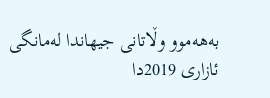به‌هه‌موو وڵاتانى جیهاندا له‌مانگى ئازارى 2019دا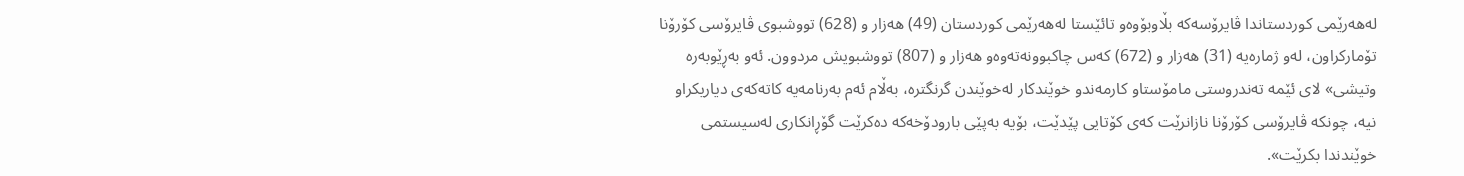له‌هه‌رێمى کوردستاندا ڤایرۆسه‌که‌ بڵاوبۆوه‌و تائێستا له‌هه‌رێمى کوردستان (49) هه‌زار و (628) تووشبوى ڤایرۆسى کۆرۆنا تۆمارکراون، له‌و ژماره‌یه‌ (31) هه‌زار و (672) که‌س چاکبوونه‌ته‌وه‌و هه‌زار و (807) تووشبویش مردوون. ئه‌و به‌ڕێوبه‌ره‌ وتیشى» لاى ئێمه‌ ته‌ندروستى مامۆستاو کارمه‌ندو خوێندکار له‌خوێندن گرنگتره‌، به‌ڵام ئه‌م به‌رنامه‌یه‌ کاته‌که‌ى دیاریکراو نیه‌، چونکه‌ ڤایرۆسى کۆرۆنا نازانرێت که‌ى کۆتایى پێدێت، بۆیه‌ به‌پێى بارودۆخه‌که‌ ده‌کرێت گۆڕانکارى له‌سیستمى خوێندندا بکرێت».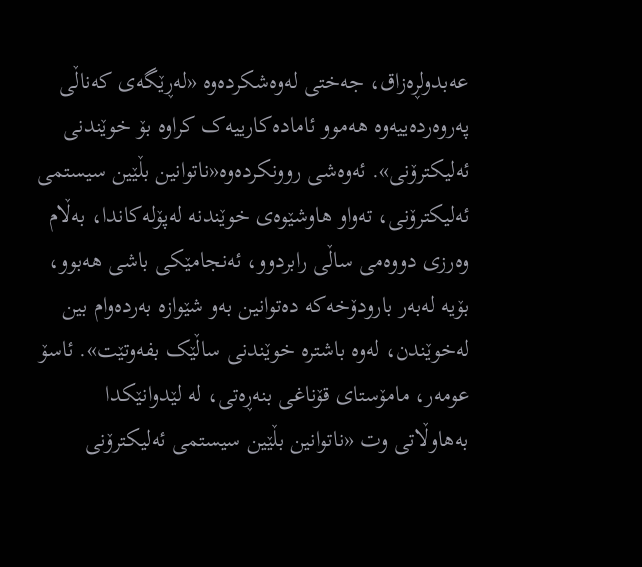عه‌بدولڕه‌زاق، جه‌ختى له‌وه‌شکرده‌وه‌ «له‌ڕێگه‌ى که‌ناڵى په‌روه‌رده‌ییه‌وه‌ هه‌موو ئاماده‌کارییه‌ک کراوه‌ بۆ خوێندنى ئه‌لیکترۆنى». ئه‌وه‌شى روونکرده‌وه‌«ناتوانین بڵێین سیستمى ئه‌لیکترۆنى، ته‌واو هاوشێوه‌ى خوێندنه‌ له‌پۆله‌کاندا، به‌ڵام وه‌رزى دووه‌مى ساڵى رابردوو، ئه‌نجامێکى باشى هه‌بوو، بۆیه‌ له‌به‌ر بارودۆخه‌که‌ ده‌توانین به‌و شێوازه‌ به‌رده‌وام بین له‌خوێندن، له‌وه‌ باشتره‌ خوێندنى ساڵێک بفه‌وتێت». ئاسۆ عومه‌ر، مامۆستاى قۆناغى بنه‌ڕه‌تى، له‌ لێدوانێکدا به‌‌ھاوڵاتی وت «ناتوانین بڵێین سیستمى ئه‌لیکترۆنى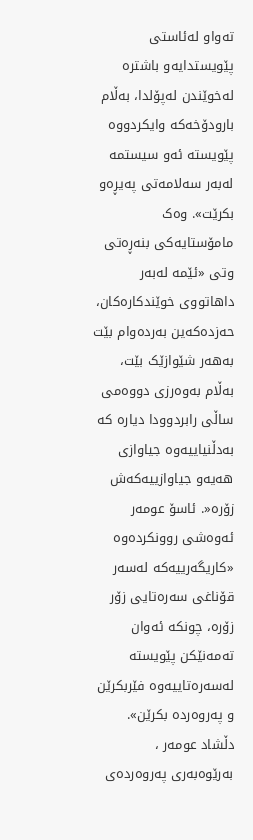ته‌واو له‌ئاستى پێویستدایه‌و باشتره‌ له‌خوێندن له‌پۆلدا، به‌ڵام بارودۆخه‌که‌ وایکردووه‌ پێویسته‌ ئه‌و سیستمه‌ له‌به‌ر سه‌لامه‌تى په‌یڕه‌و بکرێت». وه‌ک مامۆستایه‌کى بنه‌ڕه‌تى وتى «ئێمه‌ له‌به‌ر داهاتووى خوێندکاره‌کان، حه‌زده‌که‌ین به‌رده‌وام بێت به‌هه‌ر شێوازێک بێت، به‌ڵام به‌وه‌رزى دووه‌مى ساڵى رابردوودا دیاره‌ که‌ به‌دڵنیاییه‌وه‌ جیاوازى هه‌یه‌و جیاوازییه‌که‌ش زۆره‌«. ئاسۆ عومه‌ر ئه‌وه‌شى روونکرده‌وه‌ «کاریگه‌رییه‌که‌ له‌سه‌ر قۆناغى سه‌ره‌تایى زۆر زۆره‌، چونکه‌ ئه‌وان ته‌مه‌نێکن پێویسته‌ له‌سه‌ره‌تاییه‌وه‌ فێربکرێن و په‌روه‌رده‌ بکرێن». دڵشاد عومه‌ر ، به‌رێوه‌به‌رى په‌روه‌رده‌ى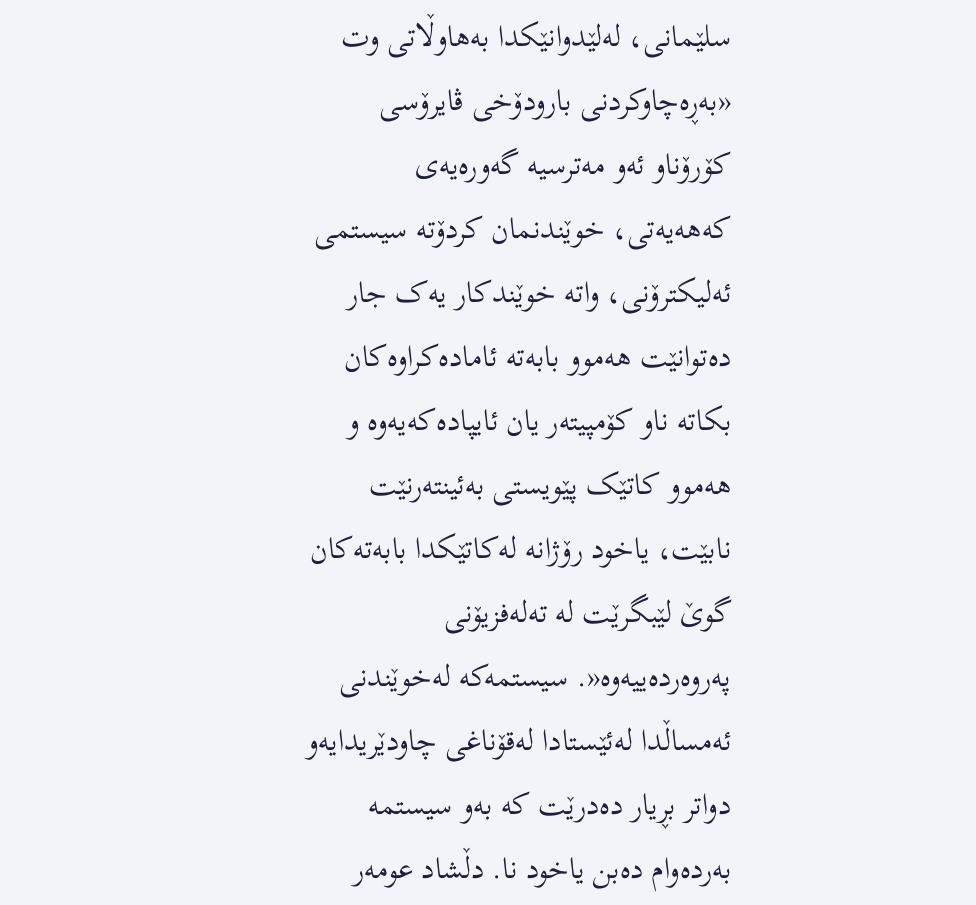سلێمانى، له‌لێدوانێکدا به‌‌ھاوڵاتی وت «به‌ڕه‌چاوکردنى بارودۆخى ڤایرۆسى کۆرۆناو ئه‌و مه‌ترسیه‌ گه‌وره‌یه‌ى که‌هه‌یه‌تى، خوێندنمان کردۆته‌ سیستمى ئەلیکترۆنی، واته‌ خوێندکار یه‌ک جار ده‌توانێت هه‌موو بابه‌ته‌ ئاماده‌کراوه‌کان بکاته‌ ناو کۆمپیته‌ر یان ئایپاده‌که‌یه‌وه‌ و هه‌موو کاتێک پێویستى به‌ئینته‌رنێت نابێت، یاخود رۆژانه‌ له‌کاتێکدا بابه‌ته‌کان گوێ لێبگرێت له‌ ته‌له‌فزیۆنى په‌روه‌رده‌ییه‌وه‌«. سیستمەکە له‌خوێندنى ئه‌مساڵدا له‌ئێستادا له‌قۆناغى چاودێریدایه‌و دواتر بڕیار ده‌درێت که‌ به‌و سیستمه‌ به‌رده‌وام ده‌بن یاخود نا. دڵشاد عومه‌ر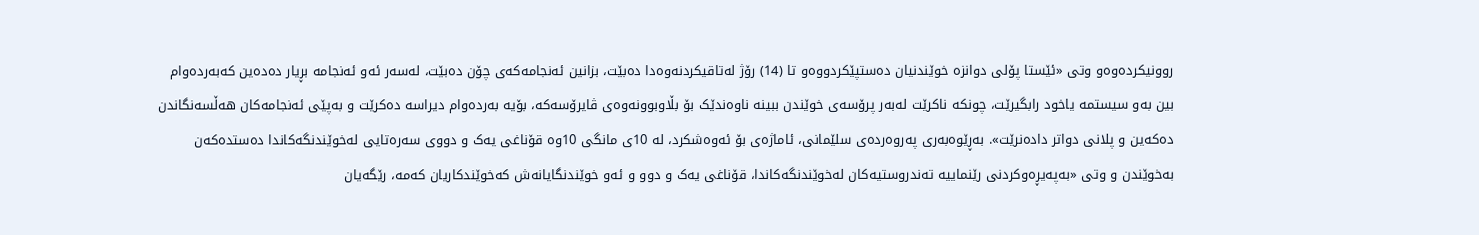روونیکرده‌وه‌و وتى «ئێستا پۆلى دوانزه‌ خوێندنیان ده‌ستپێکردووەو تا (14) رۆژ له‌تاقیکردنه‌وه‌دا ده‌بێت، بزانین ئه‌نجامه‌که‌ى چۆن ده‌بێت، له‌سه‌ر ئه‌و ئه‌نجامه‌ بڕیار ده‌ده‌ین که‌به‌رده‌وام بین به‌و سیستمه‌ یاخود رابگیرێت، چونکه‌ ناکرێت له‌به‌ر پرۆسه‌ى خوێندن ببینه‌ ناوه‌ندێک بۆ بڵاوبوونه‌وه‌ى ڤایرۆسه‌که‌، بۆیه‌ به‌رده‌وام دیراسه‌ ده‌کرێت و به‌پێى ئه‌نجامه‌کان هه‌ڵسه‌نگاندن ده‌که‌ین و پلانى دواتر داده‌نرێت». به‌ڕێوه‌به‌رى په‌روه‌رده‌ى سلێمانى، ئاماژه‌ى بۆ ئه‌وه‌شکرد، له‌ 10ى مانگى 10وه‌ قۆناغى یه‌ک و دووى سه‌ره‌تایى له‌خوێندنگه‌کاندا ده‌ستده‌که‌ن به‌خوێندن و وتى «به‌په‌یڕه‌وکردنى رێنماییه‌ ته‌ندروستیه‌کان له‌خوێندنگه‌کاندا، قۆناغى یه‌ک و دوو و ئه‌و خوێندنگایانه‌ش که‌خوێندکاریان که‌مه‌، رێگه‌یان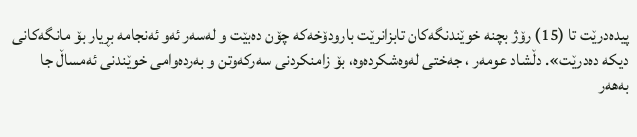پیده‌درێت تا (15) رۆژ بچنه‌ خوێندنگه‌کان تابزانرێت بارودۆخه‌که‌ چۆن ده‌بێت و له‌سه‌ر ئه‌و ئه‌نجامه‌ بڕیار بۆ مانگه‌کانى دیکه‌ ده‌درێت». دڵشاد عومه‌ر ، جه‌ختى له‌وه‌شکرده‌وه‌، بۆ زامنکردنى سه‌رکه‌وتن و به‌رده‌وامى خوێندنى ئه‌مساڵ جا به‌هه‌ر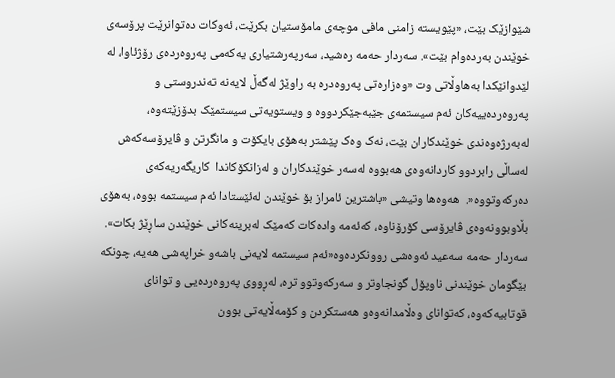شێوازێک بێت، «پێویسته‌ زامنى مافى موچه‌ى مامۆستیان بکرێت، ئه‌وکات ده‌توانرێت پرۆسه‌ى خوێندن به‌رده‌وام بێت». سه‌ردار حه‌مه‌ ره‌شید، سه‌رپه‌رشتیارى یه‌که‌مى په‌روه‌رده‌ى رۆژئاوا، له‌ لێدوانێکدا به‌‌ھاوڵاتی وت «وه‌زاره‌تى په‌روه‌دره‌ به‌ راوێژ له‌گه‌ڵ لایه‌نه‌ ته‌ندروستى و په‌روه‌رده‌ییه‌کان ئه‌م سیستمه‌ى جێبه‌جێکردووه‌ و ویستویه‌تى سیستمێک بدۆزێته‌وه‌، له‌به‌رژه‌وه‌ندى خوێندکاران بێت، نه‌ک وه‌ک پێشتر به‌هۆى بایکۆت و مانگرتن و ڤایرۆسه‌که‌ش له‌ساڵى رابردوو کاردانه‌وه‌ى هه‌بووه‌ له‌سه‌ر خوێندکاران و له‌زانکۆکاندا  کاریگه‌ریه‌که‌ى ده‌رکه‌وتووه‌«.  هه‌وه‌ها وتیشى «باشترین ئامراز بۆ خوێندن له‌ئێستادا ئه‌م سیستمه‌ بووه‌، به‌هۆى بڵاوبوونه‌وه‌ى ڤایرۆسى کۆرۆناوه‌، که‌ئه‌مه‌ واده‌کات که‌مێک له‌برینه‌کانى خوێندن ساڕێژ بکات». سه‌ردار حه‌مه‌ سه‌عید ئه‌وه‌شى روونکرده‌وه‌«ئه‌م سیستمه‌ لایه‌نى باشه‌و خراپه‌شى هه‌یه‌، چونکه‌ بێگومان خوێندنى ناوپۆل گونجاوتر و سه‌رکه‌وتوو تره‌، له‌ڕووى په‌روه‌رده‌یى و تواناى قوتابیه‌که‌وه‌، که‌تواناى وه‌ڵامدانه‌وه‌و هه‌ستکردن و کۆمه‌ڵایه‌تى بوون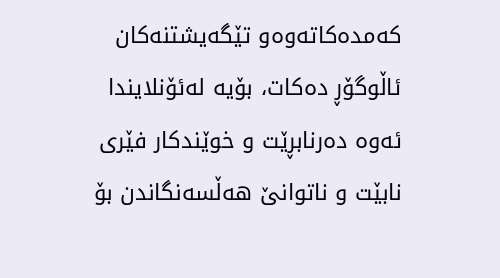که‌مده‌کاته‌وه‌و تێگه‌یشتنه‌کان ئاڵوگۆڕ ده‌کات، بۆیه‌ له‌ئۆنلایندا ئه‌وە ده‌رنابڕێت و خوێندکار فێرى نابێت و ناتوانێ هه‌ڵسه‌نگاندن بۆ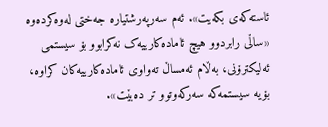ئاسته‌که‌ى بکه‌یت». ئه‌م سه‌رپه‌رشتیاره‌ جه‌ختى له‌وه‌کرده‌وه‌ «ساڵى رابردوو هیچ ئاماده‌کارییه‌ک نه‌کرابوو بۆ سیستمى ئەلیکترۆنی، به‌ڵام ئه‌مساڵ ته‌واوى ئاماده‌کارییه‌کان کراوه‌، بۆیه‌ سیستمه‌که‌ سه‌رکه‌وتوو تر ده‌بێت».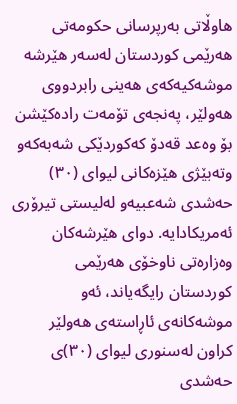ھاوڵاتی بەرپرسانی حکومەتی هەرێمی کوردستان لەسەر هێرشە موشەکیەکەی هەینی رابردووی هەولێر، پەنجەی تۆمەت رادەکێشن بۆ وەعد قەدۆ کەکوردێکی شەبەکەو وتەبێژی هێزەکانی لیواى (٣٠) حەشدى شەعبیەو لەلیستی تیرۆری ئەمریکادایە. دوای هێرشەکان وەزارەتى ناوخۆى هەرێمى کوردستان رایگەیاند، ئەو موشەکانەى ئاڕاستەى هەولێر کراون لەسنورى لیواى (٣٠)ى حەشدى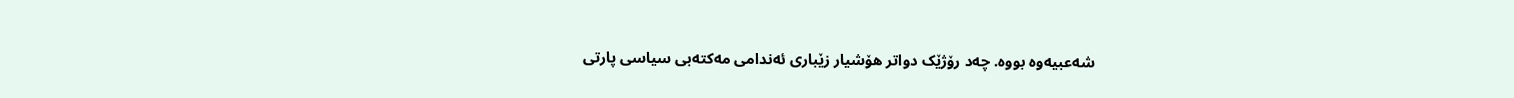شەعبیەوە بووە. چەد رۆژێک دواتر هۆشیار زێباری ئەندامی مەکتەبی سیاسی پارتی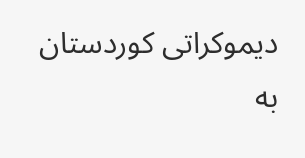دیموکراتی کوردستان بە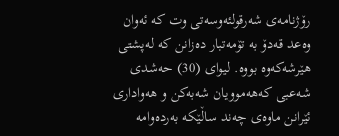رۆژنامەی شەرقولئەوسەتی وت کە ئەوان وەعد قەدۆ بە تۆمەتبار دەزانن کە لەپشتی هێرشەکەوە بووە. لیوای (30) حەشدی شەعبی کەهەموویان شەبەکن و هه‌واداری ئێرانن ماوەی چەند ساڵێکە بەردەوامە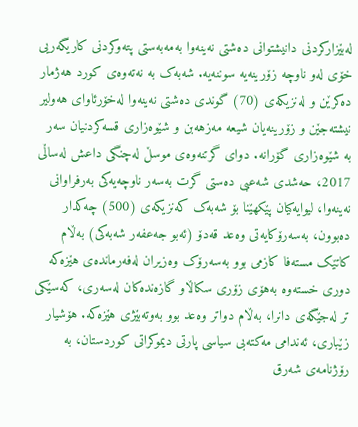لەبێزارکردنی دانیشتوانی دەشتی نەینەوا بەمەبەستی پته‌وکردنی کاریگەریی خۆی لەو ناوچە زۆرینەیە سوننەیە. شەبەک بە نەتەوەی کورد هەژمار دەکرێن و لەنزیکەی (70) گوندی دەشتی نەینەوا لەخۆرئاوای هەولیر نیشتەجێن و زۆرینەیان شیعە مەزهەبن و شێوەزاری قسەکردنیان سەر بە شێوەزاری گۆرانە. دوای گرتنەوەی موسڵ لەچنگی داعش لەساڵی 2017، حەشدی شەعبی دەستی گرت بەسەر ناوچەیەکی بەرفراوانی نەینەوا، لیوایەکیان پێکهێنا بۆ شەبەک کەنزیکەی (500) چەکدار دەبوون، بەسەرۆکایەتی وەعد قەدۆ (ئەبو جەعفەر شەبەکی) بەڵام کاتێک مستەفا کازمی بوو بەسەرۆک وەزیران لەفەرماندەی هێزەکە دوری خستەوە بەهۆی زۆری سکاڵاو گازەندەکان لەسەری، کەسێکی تر لەجێگەی دانرا، بەڵام دواتر وەعد بوو بەوتەبێژی هێزەکە. هۆشیار زێباری، ئەندامی مەکتەبی سیاسی پارتی دیموکراتی کوردستان، بە رۆژنامەی شەرق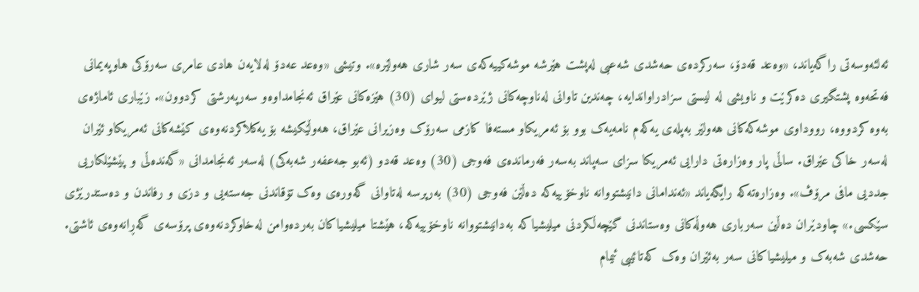ئەلئەوسەتی راگەیاند، «وەعد قەدۆ، سەرکردەی حەشدی شەعبی لەپشت هێرشە موشەکییەکەی سەر شاری هەولێرە». وتیشی «وەعد عەدۆ لەلایەن هادی عامری سەرۆکی هاوپەیمانی فەتحەوە پشتگیری دەکرێت و ناویشی لە لیستی سزادراواندایە، چەندین تاوانی لەناوچەکانی ژێردەستی لیوای (30) هێزەکانی عێراق ئەنجامداوەو سەرپەرشتی کردوون». زێباری ئاماژەی بەوە کردووە، رووداوی موشەکەکانی هەولێر بەپلەی یەکەم نامەیەک بوو بۆ ئەمریکاو مستەفا کازمی سەرۆک وەزیرانی عێراق، هەوڵێکیشە بۆ یەکلاکردنەوەی کێشەکانی ئەمریکاو ئێران لەسەر خاکی عێراق. ساڵی پار وەزارەتی دارایی ئەمریکا سزای سەپاند بەسەر فەرماندەی فەوجی (30) وەعد قەدو (ئەبو جەعفەر شەبەکی) لەسەر ئەنجامدانی «گەندەڵی و پێشێلکاریی جددیی مافی مرۆڤ». وەزارەتەکە رایگه‌یاند «ئەندامانی دانیشتووانە ناوخۆییەکە دەڵێن فەوجی (30) بەرپرسە لەتاوانی گەورەی وەک تۆقاندنی جەستەیی و دزی و رفاندن و دەستدرێژی سێکسی.» چاودێران دەڵین سەرباری هەوڵەکانی وەستاندنی گێچەڵکردنی میلیشیاکە بەدانیشتووانە ناوخۆییەکە، هێشتا میلیشیاکان بەردەوامن لەخاوکردنەوەی پرۆسەی گەڕانەوەی ئاشتی. حەشدی شەبەک و میلیشیاکانی سەر بەئێران وەک کەتائیبی ئیمام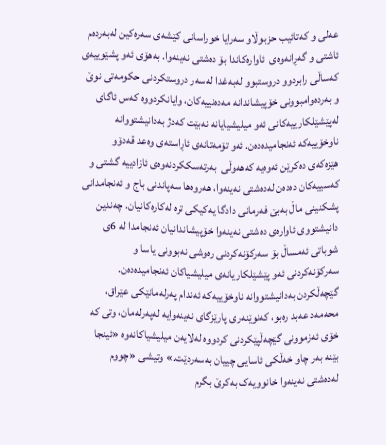عەلی و کەتائیب حزبوڵاو سەرایا خوراسانی کێشەی سەرەکین لەبەردەم ئاشتی و گەڕانەوەی  ئاوارەکاندا بۆ دەشتی نەینەوا. بەهۆی ئەو پشێوییه‌ی کەساڵی رابردوو دروستبوو‌ لەبەغدا لەسەر دروستکردنی حکومەتی نوێ و بەردەوامبوونی خۆپیشاندانە مەدەنییەکان، وایانکردووە کەس ئاگای لەپێشێلکارییەکانی ئەو میلیشیایانە نەبێت کەدژ بەدانیشتووانە ناوخۆییەکە ئه‌نجامیده‌ده‌ن. ئەو تۆمەتانەی ئاڕاستەی وەعد قەدۆو هێزەکەی دەکرێن ئەوەیە کەهەوڵی  بەرتەسککردنەوەی ئازادییە گشتی و کەسییەکان دەدەن لەدەشتی نەینەوا، هەروەها سەپاندنی باج و ئەنجامدانی پشکنینی ماڵ بەبێ فەرمانی دادگا یەکیکی ترە لەکارەکانیان. چەندین دانیشتووی ئاوارەی دەشتی نەینەوا خۆپیشاندانیان ئەنجامدا له‌ 6ی شوباتی ئەمساڵ بۆ سەرکۆنەکردنی رەوشی نەبوونی یاسا و سەرکۆنەکردنی ئه‌و پێشێلکاریانه‌ی میلیشیاکان ئەنجامیدەدەن. گێچەڵکردن بەدانیشتووانە ناوخۆییەکە ئەندام پەرلەمانێکی عێراق، محەمەد عەبد رەبو، کەنوێنەری پارێزگای نەینەوایە لەپەرلەمان، وتی که‌ خۆی ئەزموونی گێچەڵپێکردنی کردووە لەلایەن میلیشیاکانەوە «ئینجا بێنە بەر چاو خەڵکی ئاسایی چییان بەسەردێت.» وتیشی «چووم لەدەشتی نەینەوا خانوویەک بەکرێ بگرم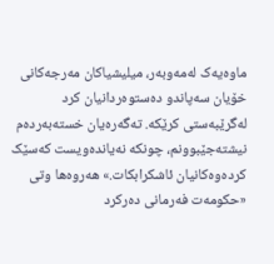ماوەیەک لەمەوبەر، میلیشیاکان مەرجەکانی خۆیان سەپاندو دەستوەردانیان کرد لەگرێبەستی کرێکە. تەگەرەیان خستەبەردەم نیشتەجێبوونم، چونکە نەیاندەویست کەسێک کردەوەکانیان ئاشکرابکات.» هه‌روه‌ها وتی «حکومەت فەرمانی دەرکرد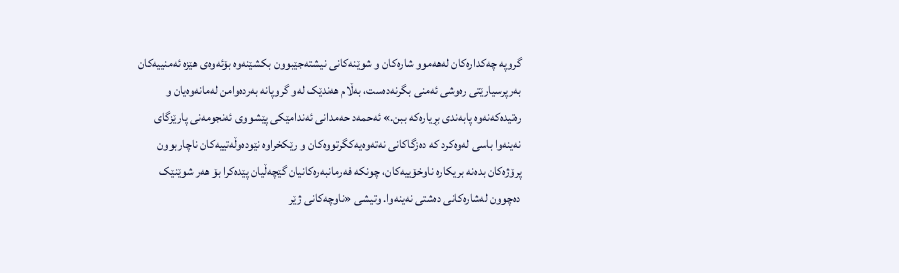گروپە چەکدارەکان لەهەموو شارەکان و شوێنەکانی نیشتەجێبوون بکشێنەوە بۆئەوەی هێزە ئەمنییەکان به‌رپرسیارێتی رەوشی ئەمنی بگرنەدەست، بەڵام هەندێک لەو گروپانە بەردەوامن لەمانەوەیان و رەتیدەکەنەوە پابەندی بڕیارەکە ببن.» ئەحمەد حەمدانی ئەندامێکی پێشووی ئەنجومەنی پارێزگای نەینەوا باسی لەوەکرد کە دەزگاکانی نەتەوەیەکگرتووەکان و رێکخراوە نێودەوڵەتییەکان ناچاربوون پرۆژەکان بدەنە بریکارە ناوخۆییەکان، چونکە فەرمانبەرەکانیان گێچەڵیان پێدەکرا بۆ هەر شوێنێک دەچوون لەشارەکانی دەشتی نەینەوا. وتیشی «ناوچەکانی ژێر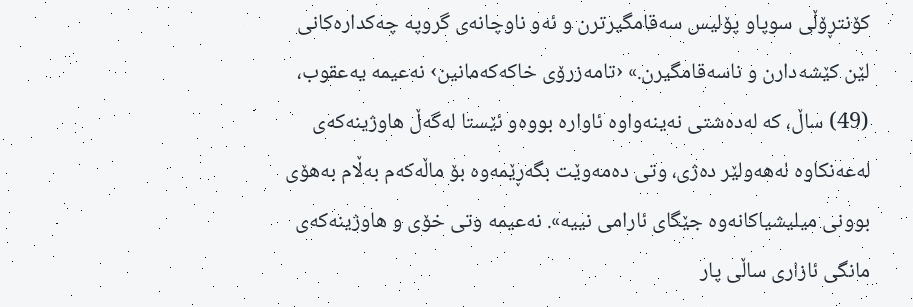کۆنتڕۆڵی سوپاو پۆلیس سەقامگیرترن و ئه‌و ناوچانه‌ی گروپە چەکدارەکانی لێن کێشەدارن و ناسەقامگیرن.» ‹تامەزرۆی خاکەکەمانین› نەعیمە یەعقوب، (49) ساڵ، کە لەدەشتی نەینەواوه‌ ئاوارە بووەو ئێستا لەگەڵ هاوژینەکەی لەعەنکاوە لەهەولێر دەژی، وتی دەمەوێت بگەڕێمەوە بۆ ماڵەکەم بەڵام بەهۆی بوونی میلیشیاکانەوە جێگای ئارامی نییە». نەعیمە وتی خۆی و هاوژینەکەی مانگی ئازاری ساڵی پار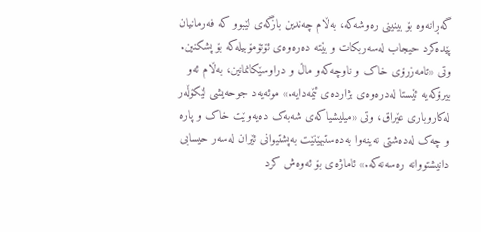گەڕانەوە بۆ بینینی رەوشەکە، بەڵام چەندین بازگەی لێبوو که‌ فەرمانیان پێده‌کرد حیجاب لەسەربکات و بێتە دەرەوەی ئۆتۆمۆبیلەکە بۆ پشکنین. وتی «تامەزرۆی خاک و ناوچەکه‌و ماڵ و دراوسێکانمانین، بەڵام ئەو بیرۆکەیە ئێستا لەدرەوەی بژاردەی ئێمەدایە.» موئەیەد جوحەیشی لێکۆڵەر لەکاروباری عێراق، وتی «میلیشیاکەی شەبەک دەیەوێت خاک و پارە و چەک لەدەشتی نەینەوا بەدەستبهێنێت بەپشتیوانی ئێران لەسەر حیسابی دانیشتووانە رەسەنەکە.» ئاماژەی بۆ ئەوەش کرد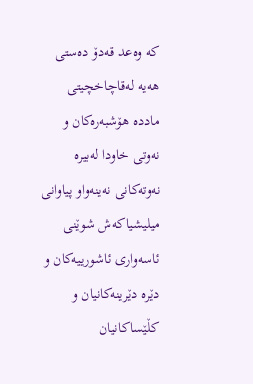کە وەعد قەدۆ دەستی هەیە لەقاچاخچیتی ماددە هۆشبەرەکان و نەوتی خاودا لەبیرە نەوتەکانی نەینەواو پیاوانی میلیشیاکەش شوێنی ئاسەواری ئاشورییەکان و دێرە دێرینەکانیان و کڵێساکانیان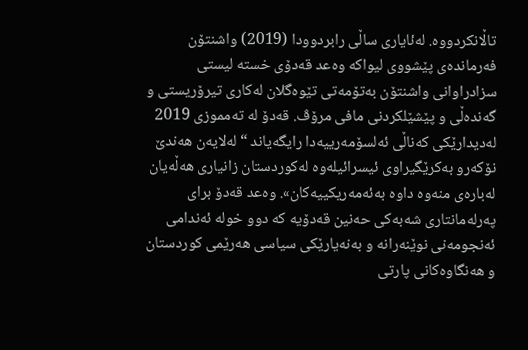تاڵانکردووە. لەئایاری ساڵی رابردوودا (2019) واشنتۆن فەرماندەی پێشووی لیواکە وەعد قەدۆی خستە لیستی سزادراوانی واشنتۆن بەتۆمەتی تێوەگلان لەکاری تیرۆریستی و گەندەڵی و پێشێلکردنی مافی مرۆڤ. قەدۆ لە تەمموزی 2019 لەدیدارێکی کەناڵی ئەلسۆمەرییەدا رایگەیاند “لەلایەن هەندێ نۆکەرو بەکرێگیراوی ئیسرائیلەوە لەکوردستان زانیاری هەڵەیان لەبارەی منەوە داوە بەئەمەریکییەکان». وەعد قەدۆ برای پەرلەمانتاری شەبەکی حەنین قەدۆیە کە دوو خولە ئەندامی ئەنجومەنی نوێنەرانە و بەنەیارێکی سیاسی هەرێمی کوردستان و هەنگاوەکانی پارتی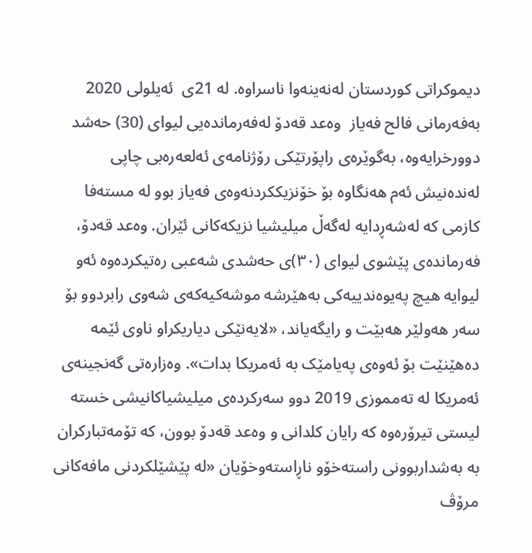دیموکراتی کوردستان لەنەینەوا ناسراوە. لە 21ى  ئەیلولی 2020 بەفەرمانی فالح فەیاز  وەعد قەدۆ لەفەرماندەیی لیوای (30) حەشد دوورخرایەوە، بەگوێرەى راپۆرتێکی رۆژنامەی ئەلعەرەبی چاپی لەندەنیش ئەم هەنگاوە بۆ خۆنزیککردنەوەی فەیاز بوو لە مستەفا کازمی کە لەشەڕدایە لەگەڵ میلیشیا نزیکەکانی ئێران. وەعد قەدۆ، فەرماندەی پێشوی لیوای (٣٠)ی حەشدی شەعبی رەتیکردەوە ئەو لیوایە هیچ پەیوەندییەکی بەهێرشە موشەکیەکەی شەوی رابردوو بۆ سەر هەولێر هەبێت و رایگەیاند، «لایەنێکی دیاریکراو ناوی ئێمە دەهێنێت بۆ ئەوەی پەیامێک بە ئەمریکا بدات». وەزارەتی گەنجینەی ئەمریکا لە تەمموزی 2019 دوو سەرکردەی میلیشیاکانیشی خستە لیستی تیرۆرەوە کە رایان کلدانی و وەعد قەدۆ بوون، کە تۆمەتبارکران بە بەشداربوونی راستەخۆو ناڕاستەوخۆیان «لە پێشێلکردنی مافەکانی مرۆڤ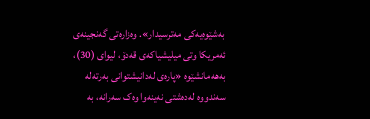بەشێوەیەکی مەترسیدار». وەزارەتی گەنجینەی ئەمریکا وتی میلیشیاکەی قەدۆ، لیوای (30)، بەهەمانشێوە «پارەی لەدانیشتوانی بەرتەلە سەندووە لەدەشتی نەینەوا وەک سه‌رانه‌، بە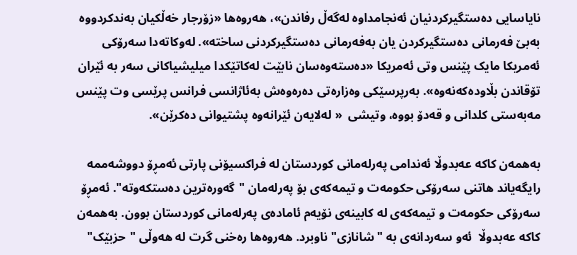نایاسایی دەستگیرکردنیان ئەنجامداوە لەگەڵ رفاندن»، هەروەها «زۆرجار خەڵکیان بەندکردووە بەبێ فەرمانی دەستگیرکردن یان بەفەرمانی دەستگیرکردنی ساختە». لەوکاتەدا سەرۆکی ئەمریکا مایک پێنس وتی ئەمریکا «دەستەوەسان نابێت لەکاتێکدا میلیشیاکانی سەر بە ئێران تۆقاندن بڵاودەکەنەوە». بەرپرسێکی وەزارەتی دەرەوەش بەئاژانسی فرانس پرێسی وت پێنس مەبەستی کلدانی و قەدۆ بووە، وتیشی  « لەلایەن ئێرانەوە پشتیوانی دەکرێن».

بەھمەن کاکە عەبدوڵا ئەندامی پەرلەمانی کوردستان لە فراکسیۆنی پارتی ئەمڕۆ دووشەممە رایگەیاند ھاتنی سەرۆکی حکومەت و تیمەکەی بۆ پەرلەمان "گەورەترین دەستکەوتە". ئەمڕۆ سەرۆکی حکومەت و تیمەکەی لە کابینەی نۆیەم ئامادەی پەرلەمانی کوردستان بوون. بەھمەن کاکە عەبدوڵا  ئەو سەردانەی بە "شانازی" ناوبرد. ھەروەھا رەخنی گرت لە ھەوڵی "حزبێک"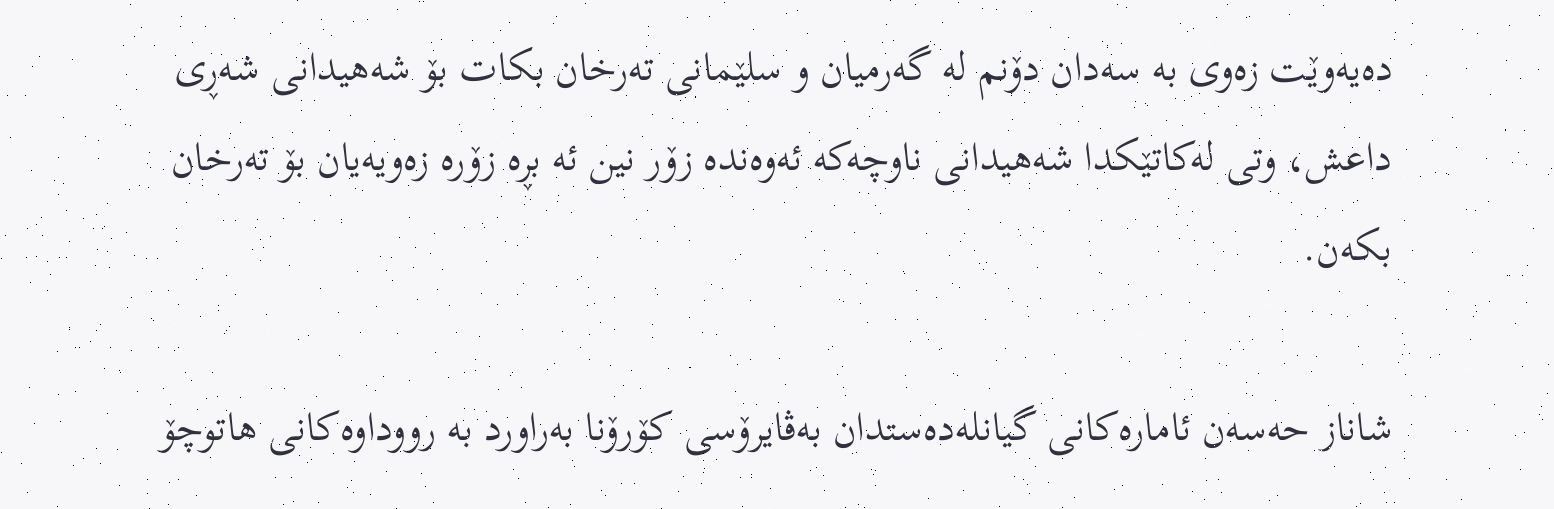دەیەوێت زەوی بە سەدان دۆنم لە گەرمیان و سلێمانی تەرخان بکات بۆ شەھیدانی شەڕی داعش، وتی لەکاتێکدا شەھیدانی ناوچەکە ئەوەندە زۆر نین ئە بڕە زۆرە زەویەیان بۆ تەرخان بکەن.

شاناز حه‌سه‌ن ئاماره‌کانى گیانله‌ده‌ستدان به‌ڤایرۆسى کۆرۆنا به‌راورد به‌ رووداوه‌کانى هاتوچۆ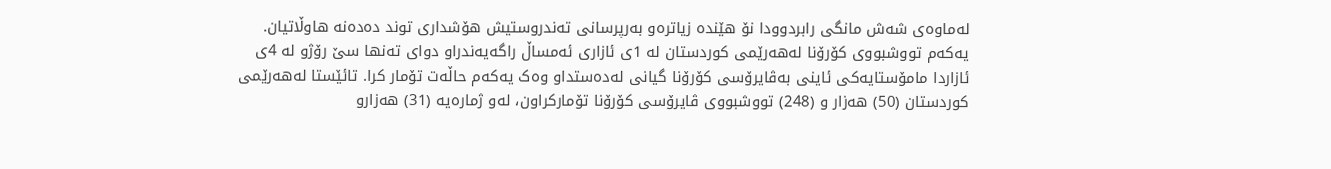له‌ماوه‌ى شه‌ش مانگى رابردوودا نۆ هێنده‌ زیاتره‌و به‌رپرسانى ته‌ندروستیش هۆشدارى توند ده‌ده‌نه‌ هاوڵاتیان. یه‌که‌م تووشبووى کۆرۆنا له‌هه‌رێمى کوردستان له‌ 1ى ئازارى ئه‌مساڵ راگه‌یه‌ندراو دواى ته‌نها سێ رۆژو له‌ 4ى ئازاردا مامۆستایه‌کى ئاینى به‌ڤایرۆسى کۆرۆنا گیانى له‌ده‌ستداو وه‌ک یه‌که‌م حاڵه‌ت تۆمار کرا. تائێستا له‌هه‌رێمى کوردستان (50) هه‌زار و (248) تووشبووى ڤایرۆسى کۆرۆنا تۆمارکراون، له‌و ژماره‌یه‌ (31) هه‌زارو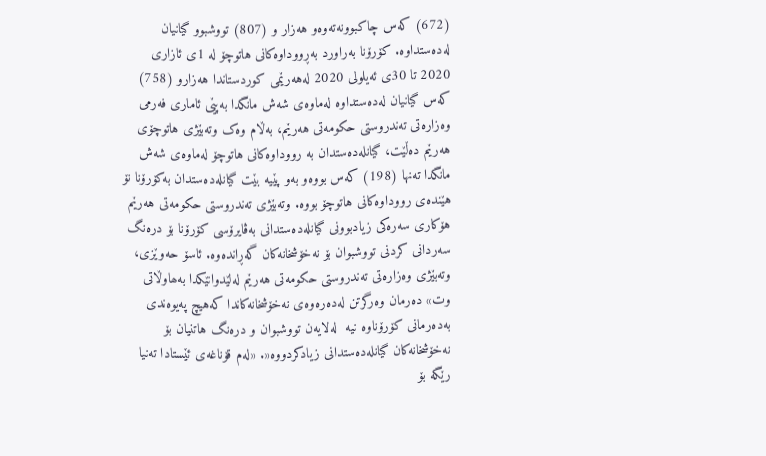(672) که‌س چاکبوونه‌ته‌وه‌و هه‌زار و (807) تووشبوو گیانیان له‌ده‌ستداوه‌. کۆرۆنا به‌راورد به‌ڕووداوه‌کانى هاتوچۆ له‌ 1ى ئازارى 2020 تا 30ى ئه‌یلولى 2020 له‌هه‌رێمى کوردستاندا هه‌زارو (758) که‌س گیانیان له‌ده‌ستداوه‌ له‌ماوه‌ى شه‌ش مانگدا به‌پێى ئامارى فه‌رمى وه‌زاره‌تى ته‌ندروستى حکومه‌تى هه‌رێم، به‌ڵام وه‌ک وته‌بێژى هاتوچۆى هه‌رێم ده‌ڵێت، گیانله‌ده‌ستدان به‌ رووداوه‌کانى هاتوچۆ له‌ماوه‌ى شه‌ش مانگدا ته‌نها (198) که‌س بووه‌و به‌و پێیه ‌بێت گیانله‌ده‌ستدان به‌کۆرۆنا نۆ هێنده‌ى رووداوه‌کانى هاتوچۆ بووه‌. وته‌بێژى ته‌ندروستى حکومه‌تى هه‌رێم هۆکارى سه‌ره‌کى زیادبوونى گیانله‌ده‌ستدانى به‌ڤایرۆسى کۆرۆنا بۆ دره‌نگ سه‌ردانى کردنى تووشبوان بۆ نه‌خۆشخانه‌کان گه‌ڕانده‌وه‌. ئاسۆ حه‌وێزى، وته‌بێژى وه‌زاره‌تى ته‌ندروستى حکومه‌تى هه‌رێم له‌لێدوانێکدا به‌‌ھاوڵاتی وت» ده‌رمان وه‌رگرتن له‌ده‌ره‌وه‌ى نه‌خۆشخانه‌کاندا که‌هیچ په‌یوه‌ندى به‌ده‌رمانى کۆرۆناوه‌ نیه‌  له‌لایه‌ن تووشبوان و دره‌نگ هاتنیان بۆ نه‌خۆشخانه‌کان گیانله‌ده‌ستدانى زیادکردووه‌«. «له‌م قۆناغه‌ى ئێستادا ته‌نیا رێگه‌ بۆ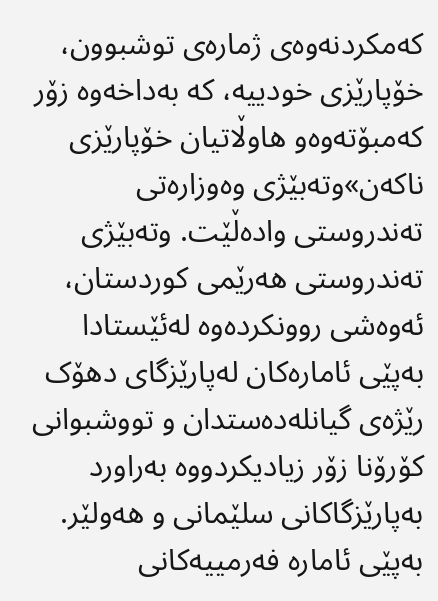که‌مکردنه‌وه‌ى ژماره‌ى توشبوون، خۆپارێزى خودییه‌، که‌ به‌داخه‌وه‌ زۆر که‌مبۆته‌وه‌و هاوڵاتیان خۆپارێزى ناکه‌ن»وته‌بێژى وه‌وزاره‌تى ته‌ندروستى واده‌ڵێت. وته‌بێژى ته‌ندروستى هه‌رێمى کوردستان، ئه‌وه‌شى روونکرده‌وه‌ له‌ئێستادا به‌پێى ئاماره‌کان له‌پارێزگاى دهۆک رێژه‌ى گیانله‌ده‌ستدان و تووشبوانى کۆرۆنا زۆر زیادیکردووه‌ به‌راورد به‌پارێزگاکانى سلێمانى و هه‌ولێر. به‌پێى ئاماره‌ فه‌رمییه‌کانى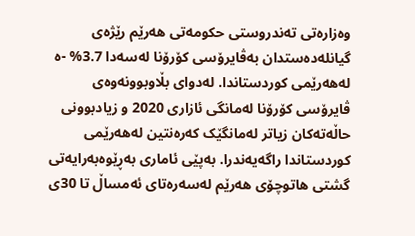وه‌زاره‌تى ته‌ندروستى حکومه‌تى هه‌رێم رێژه‌ى گیانله‌ده‌ستدان به‌ڤایرۆسى کۆرۆنا له‌سه‌دا 3.7% -ە له‌هه‌رێمى کوردستاندا. له‌دواى بڵاوبوونه‌وه‌ى ڤایرۆسى کۆرۆنا له‌مانگى ئازارى 2020 و زیادبوونى حاڵه‌ته‌کان زیاتر له‌مانگێک که‌ره‌نتین له‌هه‌رێمى کوردستاندا راگه‌یه‌ندرا. به‌پێى ئامارى به‌ڕێوه‌به‌رایه‌تى گشتى هاتوچۆى هه‌رێم له‌سه‌ره‌تاى ئه‌مساڵ تا 30ى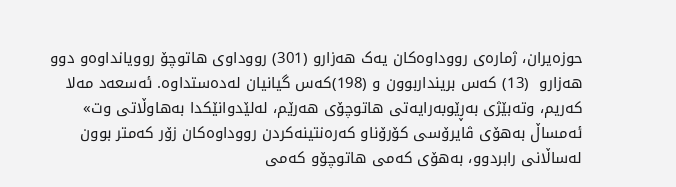حوزه‌یران، ژماره‌ى رووداوه‌کان یه‌ک هه‌زارو (301) رووداوى هاتوچۆ روویانداوه‌و دوو هه‌زارو  (13) که‌س برینداربوون و (198)که‌س گیانیان له‌ده‌ستداوه‌. ئه‌سعه‌د مه‌لا که‌ریم، وته‌بێژى به‌ڕێوبه‌رایه‌تى هاتوچۆى هه‌رێم، له‌لێدوانێکدا به‌‌ھاوڵاتی وت» ئه‌مساڵ به‌هۆى ڤایرۆسى کۆرۆناو که‌ره‌نتینه‌کردن رووداوه‌کان زۆر که‌متر بوون له‌ساڵانى رابردوو، به‌هۆى که‌مى هاتوچۆو که‌مى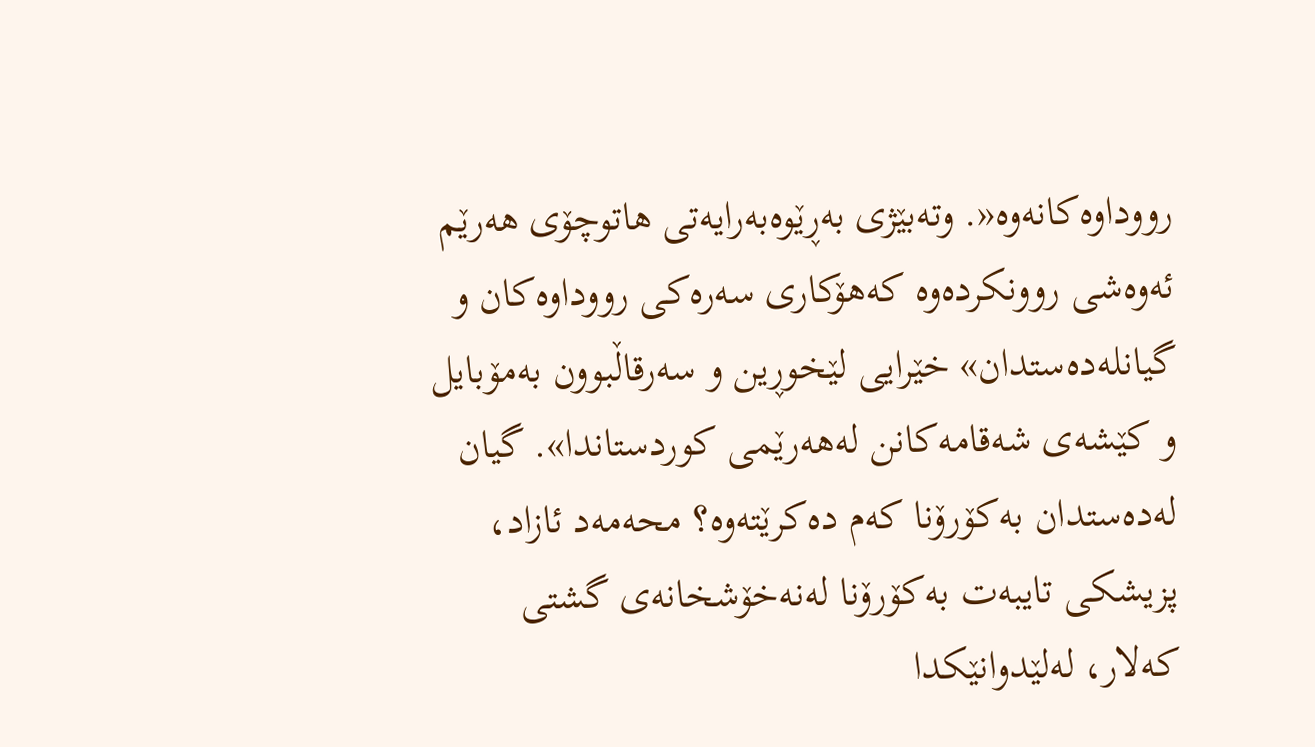رووداوه‌کانه‌وه‌«. وته‌بێژى به‌ڕێوه‌به‌رایه‌تى هاتوچۆى هه‌رێم ئه‌وه‌شى روونکرده‌وه‌ که‌هۆکارى سه‌ره‌کى رووداوه‌کان و گیانله‌ده‌ستدان» خێرایى لێخوڕین و سه‌رقاڵبوون به‌مۆبایل و کێشه‌ى شه‌قامه‌کانن له‌هه‌رێمى کوردستاندا». گیان له‌ده‌ستدان به‌کۆرۆنا که‌م ده‌کرێته‌وه‌؟ محه‌مه‌د ئازاد، پزیشکى تایبه‌ت به‌کۆرۆنا له‌نه‌خۆشخانه‌ى گشتى که‌لار، له‌لێدوانێکدا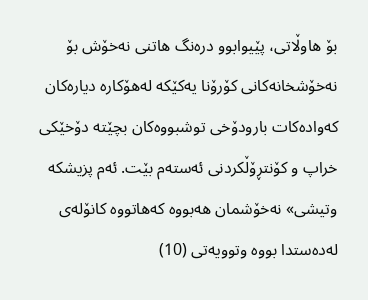بۆ ‌ھاوڵاتی، پێیوابوو دره‌نگ هاتنى نه‌خۆش بۆ نه‌خۆشخانه‌کانى کۆرۆنا یه‌کێکه‌ له‌هۆکاره‌ دیاره‌کان که‌واده‌کات بارودۆخى توشبووه‌کان بچێته‌ دۆخێکى خراپ و کۆنتڕۆڵکردنى ئه‌سته‌م بێت. ئه‌م پزیشکه‌ وتیشى» نه‌خۆشمان هه‌بووه‌ که‌هاتووه‌ کانۆله‌ى له‌ده‌ستدا بووه‌ وتوویه‌تى (10)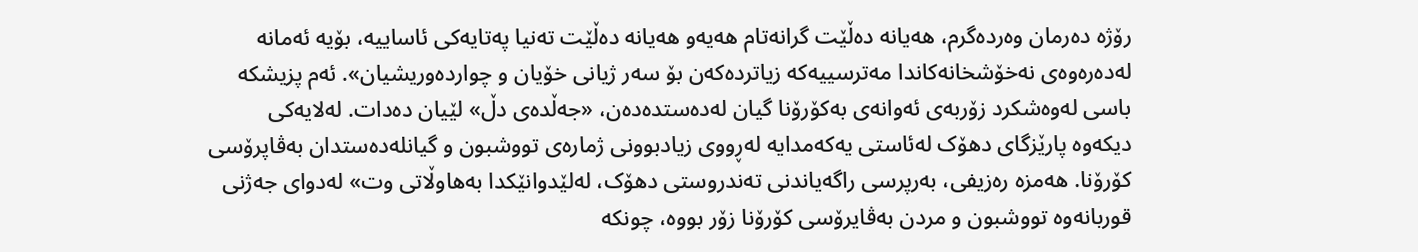رۆژه‌ ده‌رمان وه‌رده‌گرم، هه‌یانه‌ ده‌ڵێت گرانه‌تام هه‌یه‌و هه‌یانه‌ ده‌ڵێت ته‌نیا په‌تایه‌کى ئاساییه‌، بۆیه‌ ئه‌مانه‌ له‌ده‌ره‌وه‌ى نه‌خۆشخانه‌کاندا مه‌ترسییه‌که‌ زیاترده‌که‌ن بۆ سه‌ر ژیانى خۆیان و چوارده‌وریشیان». ئه‌م پزیشکه‌ باسى له‌وه‌شکرد زۆربه‌ى ئه‌وانه‌ى به‌کۆرۆنا گیان له‌ده‌ستده‌ده‌ن، «جه‌ڵده‌ى دڵ» لێیان ده‌دات. له‌لایه‌کى دیکه‌وه‌ ‌پارێزگاى دهۆک له‌ئاستى یه‌که‌مدایه‌ له‌ڕووى زیادبوونى ژماره‌ى تووشبون و گیانله‌ده‌ستدان به‌ڤاپرۆسى کۆرۆنا. هەمزه‌ ره‌زیفى، به‌رپرسى راگه‌یاندنى ته‌ندروستى دهۆک، له‌لێدوانێکدا به‌‌ھاوڵاتی وت» له‌دواى جه‌ژنى قوربانه‌وه‌ تووشبون و مردن به‌ڤایرۆسى کۆرۆنا زۆر بووه‌، چونکه‌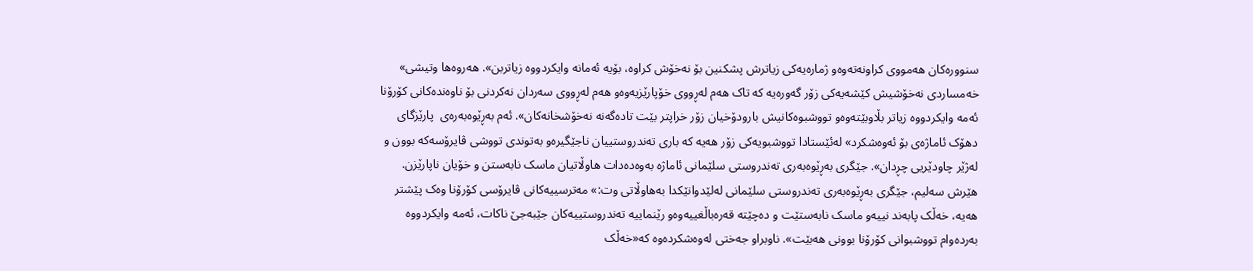سنووره‌کان هه‌مووى کراونه‌ته‌وه‌و ژماره‌یه‌کى زیاترش پشکنین بۆ نه‌خۆش کراوه‌، بۆیه‌ ئه‌مانه‌ وایکردووه‌ زیاتربن». هه‌روه‌ها وتیشى» خه‌مساردى نه‌خۆشیش کێشه‌یه‌کى زۆر گه‌وره‌یه‌ که‌ تاک هه‌م له‌ڕووى خۆپارێزیه‌وه‌و هه‌م له‌ڕووى سه‌ردان نه‌کردنى بۆ ناوه‌نده‌کانى کۆرۆنا ئه‌مه‌ وایکردووه‌ زیاتر بڵاوبێته‌وه‌و تووشبوه‌کانیش بارودۆخیان زۆر خراپتر بێت تاده‌گه‌نه‌ نه‌خۆشخانه‌کان». ئه‌م به‌ڕێوه‌به‌ره‌ى  پارێزگاى دهۆک ئاماژه‌ى بۆ ئه‌وه‌شکرد» له‌ئێستادا تووشبویه‌کى زۆر هه‌یه‌ که‌ بارى ته‌ندروستییان ناجێگیره‌و به‌توندى تووشى ڤایرۆسه‌که‌ بوون و له‌ژێر چاودێریى چڕدان». جێگرى به‌ڕێوه‌به‌رى ته‌ندروستى سلێمانى ئاماژه‌ به‌وه‌ده‌دات هاوڵاتیان ماسک نابه‌ستن و خۆیان ناپارێزن. هێرش سه‌لیم، جێگرى به‌ڕێوه‌به‌رى ته‌ندروستى سلێمانى له‌لێدوانێکدا به‌‌ھاوڵاتی وت:» مه‌ترسییه‌کانى ڤایرۆسى کۆرۆنا وه‌ک پێشتر هه‌یه‌، خه‌ڵک پابه‌ند نییه‌و ماسک نابه‌ستێت و ده‌چێته‌ قه‌ره‌باڵغییه‌وەو رێنماییه‌ ته‌ندروستییه‌کان جێبه‌جێ ناکات، ئه‌مه‌ وایکردووه‌ به‌رده‌وام تووشبوانى کۆرۆنا بوونى هه‌بێت». ناوبراو جه‌ختى له‌وه‌شکرده‌وه‌ که‌«خه‌ڵک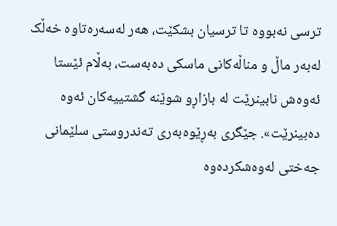ترسى نه‌بووه‌ تا ترسیان بشکێت، هه‌ر له‌سه‌ره‌تاوه‌ خه‌ڵک له‌به‌ر ماڵ و مناڵه‌کانى ماسکى ده‌به‌ست، به‌ڵام ئێستا ئه‌وه‌ش نابینرێت له‌ بازاڕو شوێنه‌ گشتییه‌کان ئه‌وه‌ ده‌بینرێت». جێگرى به‌ڕێوه‌به‌رى ته‌ندروستى سلێمانى جه‌ختى له‌وه‌شکرده‌وه‌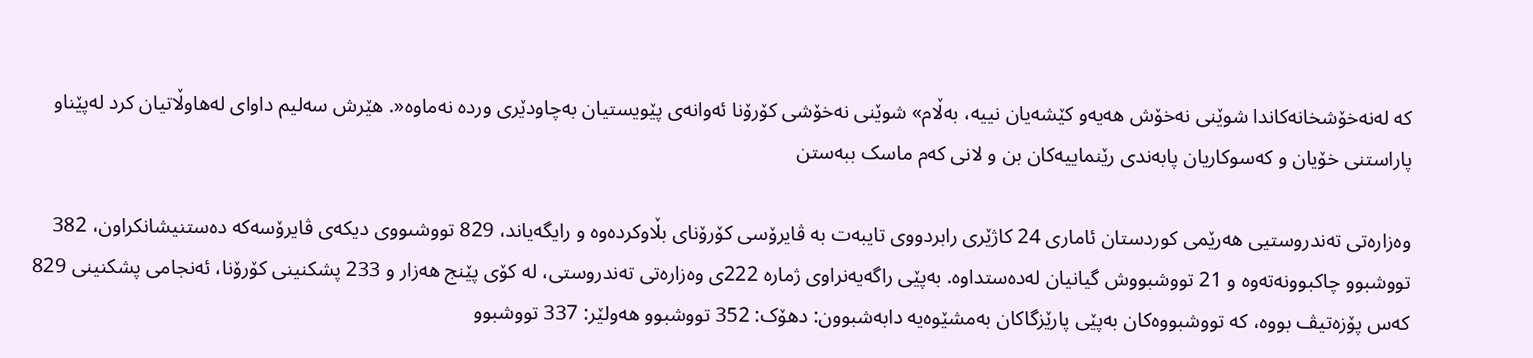که‌ له‌نه‌خۆشخانه‌کاندا شوێنى نه‌خۆش هه‌یه‌و کێشه‌یان نییه‌، به‌ڵام» شوێنى نه‌خۆشى کۆرۆنا ئه‌وانه‌ى پێویستیان به‌چاودێرى ورده‌ نه‌ماوه‌«. هێرش سه‌لیم داواى له‌هاوڵاتیان کرد له‌پێناو پاراستنى خۆیان و که‌سوکاریان پابه‌ندى رێنماییه‌کان بن و لانى که‌م ماسک ببه‌ستن

وەزارەتی تەندروستیی هەرێمی کوردستان ئاماری 24 کاژێری رابردووی تایبەت بە ڤایرۆسی کۆرۆنای بڵاوکردەوە و رایگەیاند، 829 تووشىووی دیکەی ڤایرۆسەکە دەستنیشانکراون، 382 تووشبوو چاکبوونەتەوە و 21 تووشبووش گیانیان لەدەستداوە. بەپێی راگەیەنراوی ژمارە 222ی وەزارەتی تەندروستی، لە کۆی پێنج هەزار و 233 پشکنینی کۆرۆنا، ئەنجامی پشکنینی 829 کەس پۆزەتیڤ بووە، کە تووشبووەکان بەپێی پارێزگاکان بەمشێوەیە دابەشبوون: دهۆک: 352 تووشبوو هەولێر: 337 تووشبوو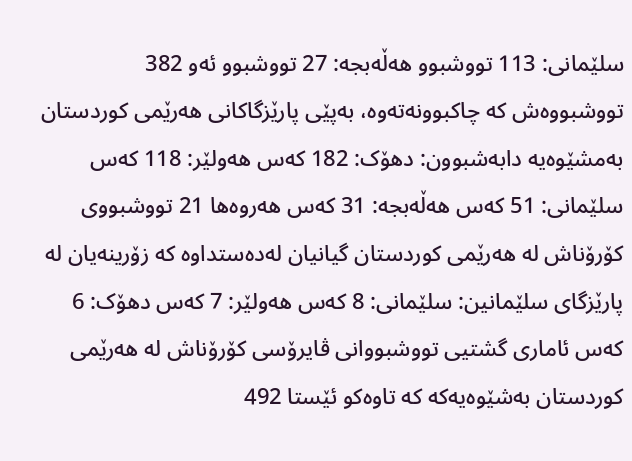سلێمانی: 113 تووشبوو هەڵەبجە: 27 تووشبوو ئەو 382 تووشبووەش کە چاکبوونەتەوە، بەپێی پارێزگاکانی هەرێمی کوردستان بەمشێوەیە دابەشبوون: دهۆک: 182 کەس هەولێر: 118 کەس سلێمانی: 51 کەس هەڵەبجە: 31 کەس هەروەها 21 تووشبووی کۆرۆناش لە هەرێمی کوردستان گیانیان لەدەستداوە کە زۆرینەیان لە پارێزگای سلێمانین: سلێمانی: 8 کەس هەولێر: 7 کەس دهۆک: 6 کەس ئاماری گشتیی تووشبووانی ڤایرۆسی کۆرۆناش لە هەرێمی کوردستان بەشێوەیەکە کە تاوەکو ئێستا 492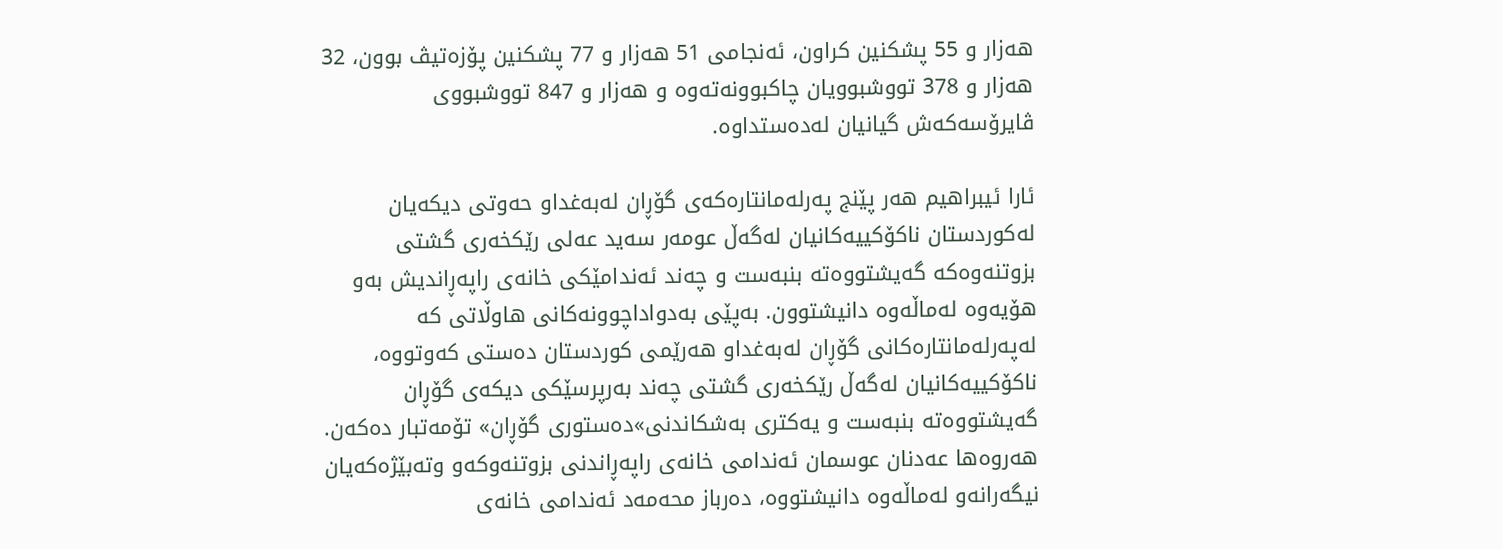هەزار و 55 پشکنین کراون، ئەنجامی 51 هەزار و 77 پشکنین پۆزەتیڤ بوون، 32 هەزار و 378 تووشبوویان چاکبوونەتەوە و هەزار و 847 تووشبووی ڤایرۆسەکەش گیانیان لەدەستداوە.

ئارا ئیبراهیم هه‌ر پێنج په‌رله‌مانتاره‌که‌ى گۆڕان له‌به‌غداو حه‌وتى دیکه‌یان له‌کوردستان ناکۆکییه‌کانیان له‌گه‌ڵ عومه‌ر سه‌ید عه‌لى رێکخه‌رى گشتى بزوتنه‌وه‌که‌ گه‌یشتووه‌ته‌ بنبه‌ست و چه‌ند ئه‌ندامێکى خانه‌ى راپه‌ڕاندیش به‌و هۆیه‌وه‌ له‌ماڵه‌وه‌ دانیشتوون. به‌پێى به‌دواداچوونه‌کانى ‌ھاوڵاتی که‌ له‌په‌رله‌مانتاره‌کانى گۆڕان له‌به‌غداو هه‌رێمى کوردستان ده‌ستى که‌وتووه‌، ناکۆکییه‌کانیان له‌گه‌ڵ رێکخه‌رى گشتى چه‌ند به‌رپرسێکى دیکه‌ى گۆڕان گه‌یشتووه‌ته‌ بنبه‌ست و یه‌کترى به‌شکاندنى»ده‌ستورى گۆڕان» تۆمه‌تبار ده‌که‌ن. هه‌روه‌ها عه‌دنان عوسمان ئه‌ندامى خانه‌ى راپه‌ڕاندنى بزوتنه‌وکه‌و وته‌بێژه‌که‌یان نیگه‌رانه‌و له‌ماڵه‌وه‌ دانیشتووه‌، ده‌رباز محه‌مه‌د ئه‌ندامى خانه‌ى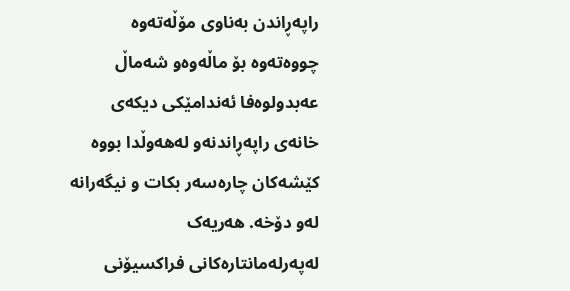راپه‌ڕاندن به‌ناوى مۆڵه‌ته‌وه‌ چووه‌ته‌وه‌ بۆ ماڵه‌وه‌و شه‌ماڵ عه‌بدولوه‌فا ئه‌ندامێکى دیکه‌ى خانه‌ى راپه‌ڕاندنه‌و له‌هه‌وڵدا بووه‌ کێشه‌کان چاره‌سه‌ر بکات و نیگه‌رانه‌ له‌و دۆخه‌. هه‌ریه‌ک له‌په‌رله‌مانتاره‌کانى فراکسیۆنى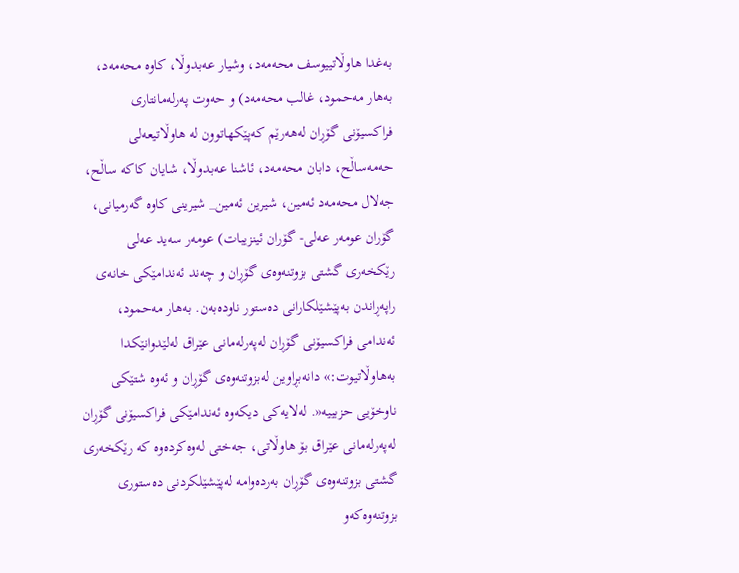به‌غدا ھاوڵاتییوسف محه‌مه‌د، وشیار عه‌بدوڵا، کاوه‌ محه‌مه‌د، به‌هار مه‌حمود، غالب محه‌مه‌د) و حه‌وت په‌رله‌مانتارى فراکسیۆنى گۆڕان له‌هه‌رێم که‌پێکهاتوون له‌ ھاوڵاتیعه‌لى حه‌مه‌ساڵح، دابان محه‌مه‌د، ئاشنا عه‌بدوڵا، شایان کاکه‌ ساڵح، جه‌لال محه‌مه‌د ئه‌مین، شیرین ئه‌مین_ شیرینى کاوه‌ گه‌رمیانى، گۆران عومه‌ر عه‌لى- گۆران ئینزیبات) عومه‌ر سه‌ید عه‌لى رێکخه‌رى گشتى بزوتنه‌وه‌ى گۆڕان و چه‌ند ئه‌ندامێکى خانه‌ى راپه‌ڕاندن به‌پێشێلکارانى ده‌ستور ناوده‌به‌ن. به‌هار مه‌حمود، ئه‌ندامى فراکسیۆنى گۆڕان له‌په‌رله‌مانى عێراق له‌لێدوانێکدا به‌‌ھاوڵاتیوت:» دانه‌بڕاوین له‌بزوتنه‌وه‌ى گۆڕان و ئه‌وه‌ شتێکى ناوخۆیى حزبییه‌«. له‌لایه‌کى دیکه‌وه‌ ئه‌ندامێکى فراکسیۆنى گۆڕان له‌په‌رله‌مانى عێراق بۆ ‌‌ھاوڵاتی، جه‌ختى له‌وه‌کرده‌وه‌ که‌ رێکخه‌رى گشتى بزوتنه‌وه‌ى گۆڕان به‌رده‌وامه‌ له‌پێشێلکردنى ده‌ستورى بزوتنه‌وه‌که‌و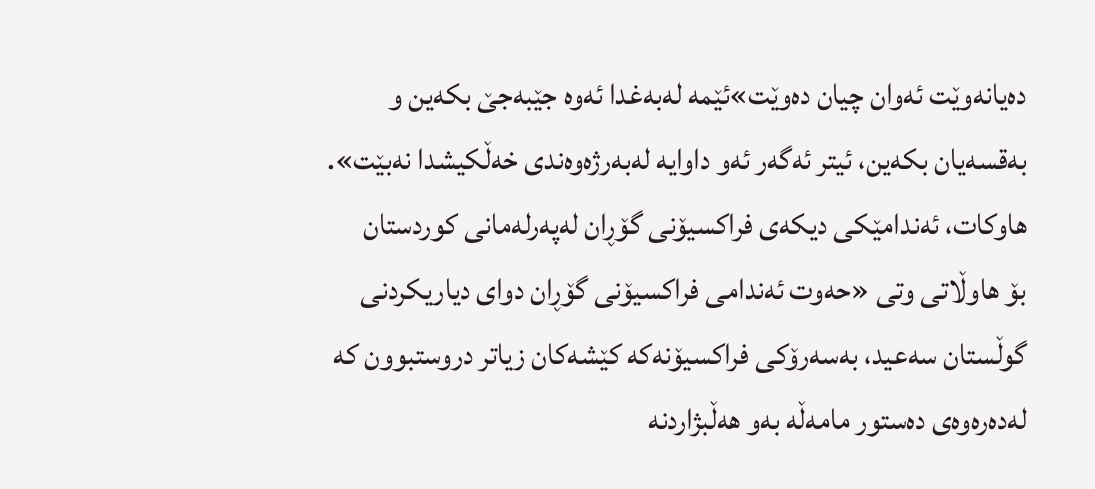ده‌یانه‌وێت ئه‌وان چیان ده‌وێت»ئێمه‌ له‌به‌غدا ئه‌وه‌ جێبه‌جێ بکه‌ین و به‌قسه‌یان بکه‌ین، ئیتر ئه‌گه‌ر ئه‌و داوایه‌ له‌به‌رژه‌وه‌ندى خه‌ڵکیشدا نه‌بێت». هاوکات، ئه‌ندامێکى دیکه‌ى فراکسیۆنى گۆڕان له‌په‌رله‌مانى کوردستان بۆ ‌ھاوڵاتی وتى «حه‌وت ئه‌ندامى فراکسیۆنى گۆڕان دواى دیاریکردنى گوڵستان سه‌عید، به‌سه‌رۆکى فراکسیۆنه‌که‌ کێشه‌کان زیاتر دروستبوون که‌ له‌ده‌ره‌وه‌ى ده‌ستور مامه‌ڵه‌ به‌و هه‌ڵبژاردنه‌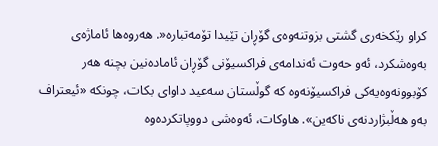کراو رێکخه‌رى گشتى بزوتنه‌وه‌ى گۆڕان تێیدا تۆمه‌تباره‌«. هه‌روه‌ها ئاماژه‌ى به‌وه‌شکرد، ئه‌و حه‌وت ئه‌ندامه‌ى فراکسیۆنى گۆڕان ئاماده‌نین بچنه‌ هه‌ر کۆبوونه‌وه‌یه‌کى فراکسیۆنه‌وه‌ که‌ گوڵستان سه‌عید داواى بکات، چونکه‌ «ئیعتراف به‌و هه‌ڵبژاردنه‌ى ناکه‌ین». هاوکات، ئه‌وه‌شى دووپاتکرده‌وه‌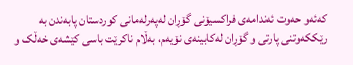که‌ئه‌و حه‌وت ئه‌ندامه‌ى فراکسیۆنى گۆڕان له‌په‌رله‌مانى کوردستان پابه‌ندن به‌ رێککه‌وتنى پارتى و گۆڕان له‌کابینه‌ى نۆیه‌م، به‌ڵام ناکرێت باسى کێشه‌ى خه‌ڵک و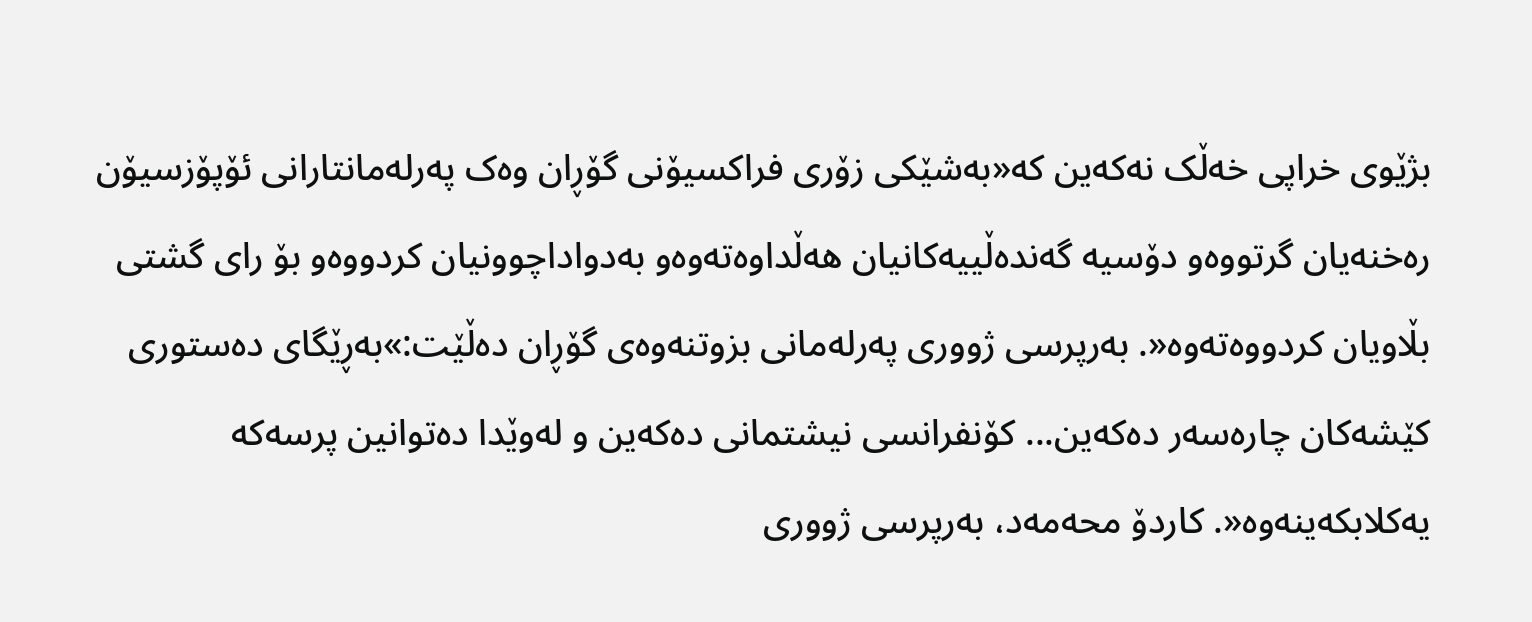بژێوى خراپى خه‌ڵک نه‌که‌ین که‌«به‌شێکى زۆرى فراکسیۆنى گۆڕان وه‌ک په‌رله‌مانتارانى ئۆپۆزسیۆن ره‌خنه‌یان گرتووه‌و دۆسیه‌ گه‌نده‌ڵییه‌کانیان هه‌ڵداوه‌ته‌وه‌و به‌دواداچوونیان کردووه‌و بۆ راى گشتى بڵاویان کردووه‌ته‌وه‌«. به‌رپرسى ژوورى په‌رله‌مانى بزوتنه‌وه‌ى گۆڕان ده‌ڵێت:»به‌ڕێگاى ده‌ستورى کێشه‌کان چاره‌سه‌ر ده‌که‌ین... کۆنفرانسى نیشتمانى ده‌که‌ین و له‌وێدا ده‌توانین پرسه‌که‌ یه‌کلابکه‌ینه‌وه‌«. کاردۆ محه‌مه‌د، به‌رپرسى ژوورى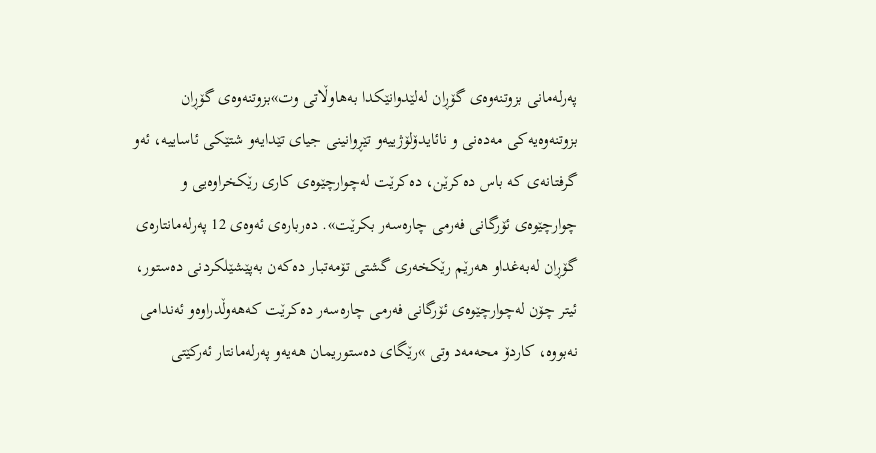په‌رله‌مانى بزوتنه‌وه‌ى گۆڕان له‌لێدوانێکدا به‌‌ھاوڵاتی وت»بزوتنه‌وه‌ى گۆڕان بزوتنه‌وه‌یه‌کى مه‌ده‌نى و نائایدۆلۆژییه‌و تێڕوانینى جیاى تێدایه‌و شتێکى ئاساییه‌، ئه‌و گرفتانه‌ى که‌ باس ده‌کرێن، ده‌کرێت له‌چوارچێوه‌ى کارى رێکخراوه‌یى و چوارچێوه‌ى ئۆرگانى فه‌رمى چاره‌سه‌ر بکرێت». ده‌رباره‌ى ئه‌وه‌ى 12 په‌رله‌مانتاره‌ى گۆڕان له‌به‌غداو هه‌رێم رێکخه‌رى گشتى تۆمه‌تبار ده‌که‌ن به‌پێشێلکردنى ده‌ستور، ئیتر چۆن له‌چوارچێوه‌ى ئۆرگانى فه‌رمى چاره‌سه‌ر ده‌کرێت که‌هه‌وڵدراوه‌و ئه‌ندامى نه‌بووه‌، کاردۆ محه‌مه‌د وتى »رێگاى ده‌ستوریمان هه‌یه‌و په‌رله‌مانتار ئه‌رکێتى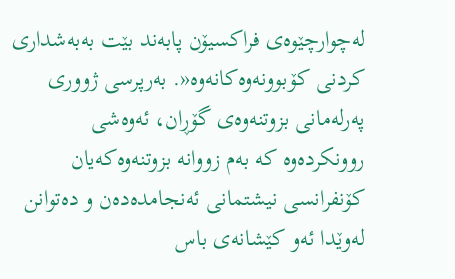له‌چوارچێوه‌ى فراکسیۆن پابه‌ند بێت به‌به‌شدارى کردنى کۆبوونه‌وه‌کانه‌وه‌«. به‌رپرسى ژوورى په‌رله‌مانى بزوتنه‌وه‌ى گۆڕان، ئه‌وه‌شى روونکرده‌وه‌ که‌ به‌م زووانه‌ بزوتنه‌وه‌که‌یان کۆنفرانسى نیشتمانى ئه‌نجامده‌ده‌ن و ده‌توانن له‌وێدا ئه‌و کێشانه‌ى باس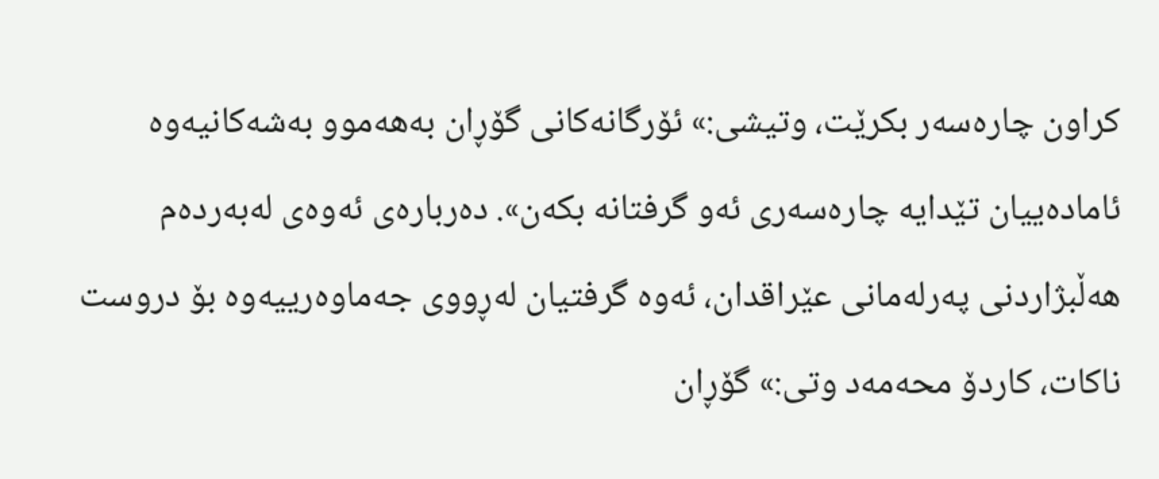کراون چاره‌سه‌ر بکرێت، وتیشى:» ئۆرگانه‌کانى گۆڕان به‌هه‌موو به‌شه‌کانیەوه‌ ئاماده‌ییان تێدایه‌ چاره‌سه‌رى ئه‌و گرفتانه‌ بکه‌ن». ده‌رباره‌ى ئه‌وه‌ى له‌به‌رده‌م هه‌ڵبژاردنى په‌رله‌مانى عێراقدان، ئه‌وه‌ گرفتیان له‌ڕووى جه‌ماوه‌رییه‌وه‌ بۆ دروست ناکات، کاردۆ محه‌مه‌د وتى:» گۆڕان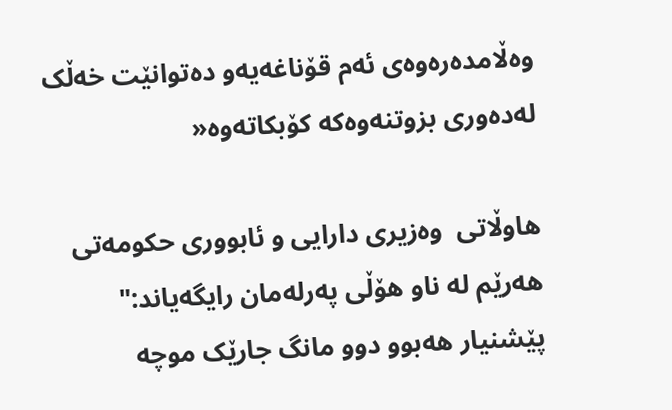وه‌ڵامده‌ره‌وه‌ى ئه‌م قۆناغه‌یەو ده‌توانێت خه‌ڵک له‌ده‌ورى بزوتنه‌وه‌که‌ کۆبکاته‌وه‌«

هاوڵاتى  وه‌زیرى دارایى و ئابوورى حکومه‌تى هه‌رێم له‌ ناو هۆڵى په‌رله‌مان رایگه‌یاند:" پێشنیار هه‌بوو دوو مانگ جارێک موچه‌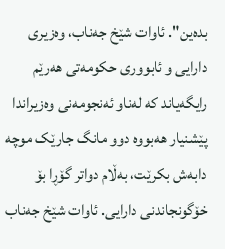بده‌ین". ئاوات شێخ جه‌ناب، وه‌زیرى دارایى و ئابوورى حکومه‌تى هه‌رێم رایگه‌یاند که‌ له‌ناو ئه‌نجومه‌نى وه‌زیراندا پێشنیار هه‌بووه‌ دوو مانگ جارێک موچه‌ دابه‌ش بکرێت، به‌ڵام دواتر گۆڕا بۆ خۆگونجاندنى دارایى. ئاوات شێخ جه‌ناب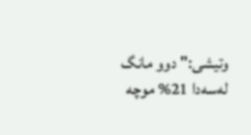وتیشى:" دوو مانگ له‌سه‌دا 21% موچه‌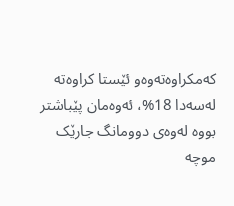که‌مکراوه‌ته‌وه‌و ئێستا کراوه‌ته‌ له‌سه‌دا 18%، ئه‌وه‌مان پێباشتر بووه‌ له‌وه‌ى دوومانگ جارێک موچه‌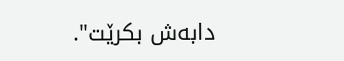دابه‌ش بکرێت".